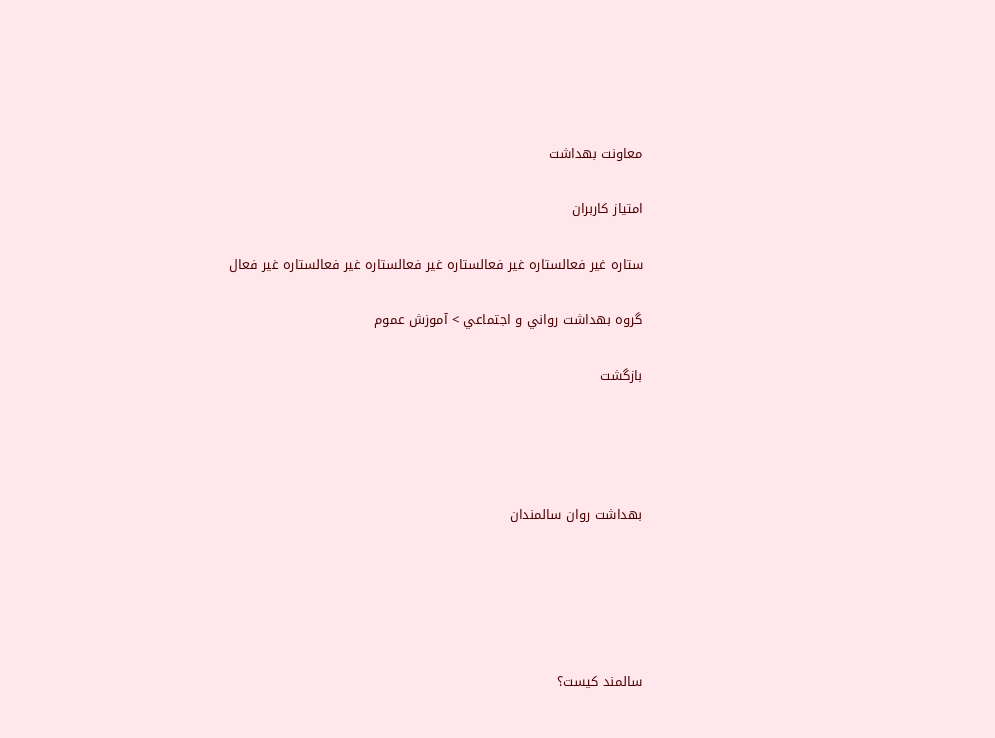معاونت بهداشت

امتیاز کاربران

ستاره غیر فعالستاره غیر فعالستاره غیر فعالستاره غیر فعالستاره غیر فعال

گروه بهداشت رواني و اجتماعي > آموزش عموم

بازگشت




بهداشت روان سالمندان





سالمند كيست؟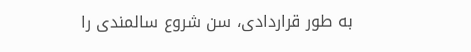به طور قراردادى، سن شروع سالمندى را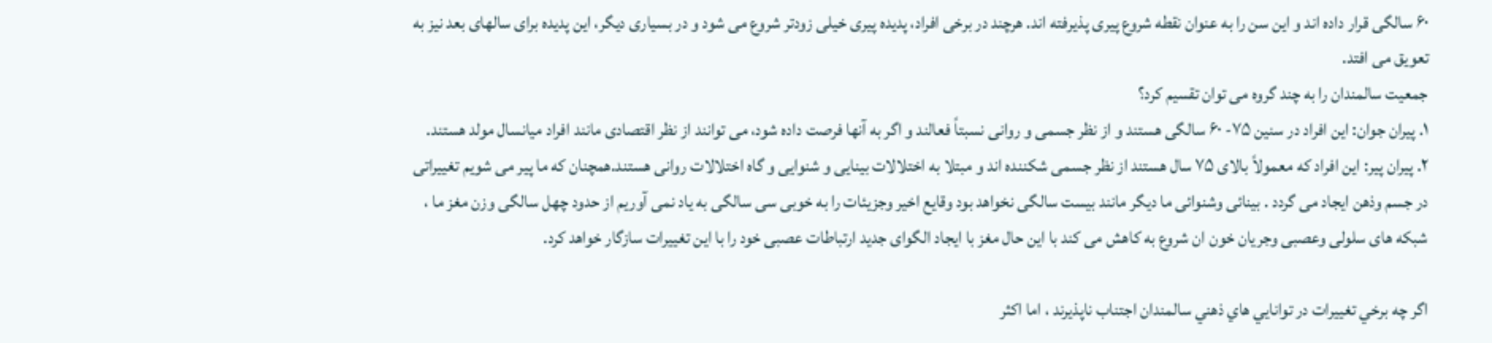۶۰ سالگى قرار داده اند و اين سن را به عنوان نقطه شروع پيرى پذيرفته اند. هرچند در برخى افراد، پديده پيرى خيلى زودتر شروع مى شود و در بسيارى ديگر، اين پديده براى سالهاى بعد نيز به تعويق مى افتد.
جمعيت سالمندان را به چند گروه مى توان تقسيم كرد؟
۱. پيران جوان: اين افراد در سنين ۷۵- ۶۰ سالگى هستند و از نظر جسمى و روانى نسبتاً فعالند و اگر به آنها فرصت داده شود، مى توانند از نظر اقتصادى مانند افراد ميانسال مولد هستند.
۲. پيران پير: اين افراد كه معمولاً بالاى ۷۵ سال هستند از نظر جسمى شكننده اند و مبتلا به اختلالات بينايى و شنوايى و گاه اختلالات روانى هستند.همچنان که ما پیر می شویم تغییراتی در جسم وذهن ایجاد می گردد . بینائی وشنوائی ما دیگر مانند بیست سالگی نخواهد بود وقایع اخیر وجزیئات را به خوبی سی سالگی به یاد نمی آوریم از حدود چهل سالگی وزن مغز ما ، شبکه های سلولی وعصبی وجریان خون ان شروع به کاهش می کند با این حال مغز با ایجاد الگوای جدید ارتباطات عصبی خود را با این تغییرات سازگار خواهد کرد.

اگر چه برخي تغييرات در توانايي هاي ذهني سالمندان اجتناب ناپذيرند ، اما اكثر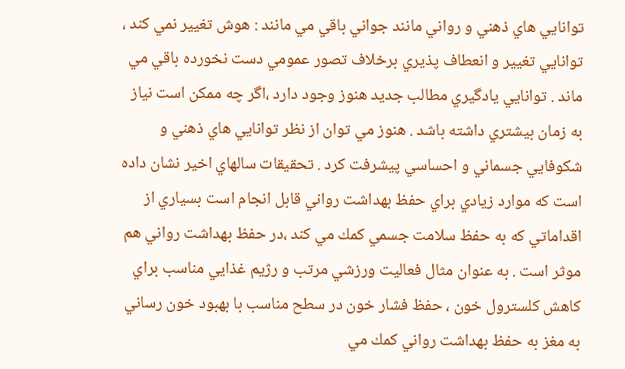توانايي هاي ذهني و رواني مانند جواني باقي مي مانند : هوش تغيير نمي كند ، توانايي تغيير و انعطاف پذيري برخلاف تصور عمومي دست نخورده باقي مي ماند . توانايي يادگيري مطالب جديد هنوز وجود دارد ،‌اگر چه ممكن است نياز به زمان بيشتري داشته باشد . هنوز مي توان از نظر توانايي هاي ذهني و شكوفايي جسماني و احساسي پيشرفت كرد . تحقيقات سالهاي اخير نشان داده است كه موارد زيادي براي حفظ بهداشت رواني قابل انجام است بسياري از اقداماتي كه به حفظ سلامت جسمي كمك مي كند ،‌در حفظ بهداشت رواني هم موثر است . به عنوان مثال فعاليت ورزشي مرتب و رژيم غذايي مناسب براي كاهش كلسترول خون ، حفظ فشار خون در سطح مناسب با بهبود خون رساني به مغز به حفظ بهداشت رواني كمك مي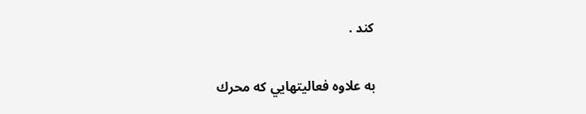كند .

به علاوه فعاليتهايي كه محرك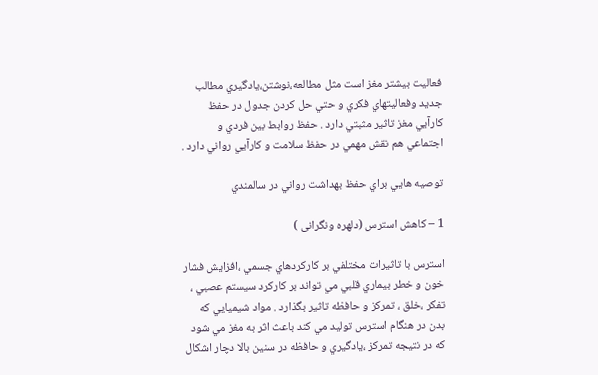فعاليت بيشتر مغز است مثل مطالعه‌،‌نوشتن‌،‌يادگيري مطالب جديد وفعاليتهاي فكري و حتي حل كردن جدول در حفظ كارآيي مغز تاثير مثبتي دارد . حفظ روابط بين فردي و اجتماعي هم نقش مهمي در حفظ سلامت و كارآيي رواني دارد .

توصيه هايي براي حفظ بهداشت رواني در سالمندي

1 – كاهش استرس (دلهره ونگرانی )

استرس با تاثيرات مختلفي بر كاركردهاي جسمي ،‌افزايش فشار خون و خطر بيماري قلبي مي تواند بر كاركرد سيستم عصبي ، تفكر ،‌خلق ، تمركز و حافظه تاثير بگذارد . مواد شيميايي كه بدن در هنگام استرس توليد مي كند باعث اثر به مغز مي شود كه در نتيجه تمركز ،‌يادگيري و حافظه در سنين بالا دچار اشكال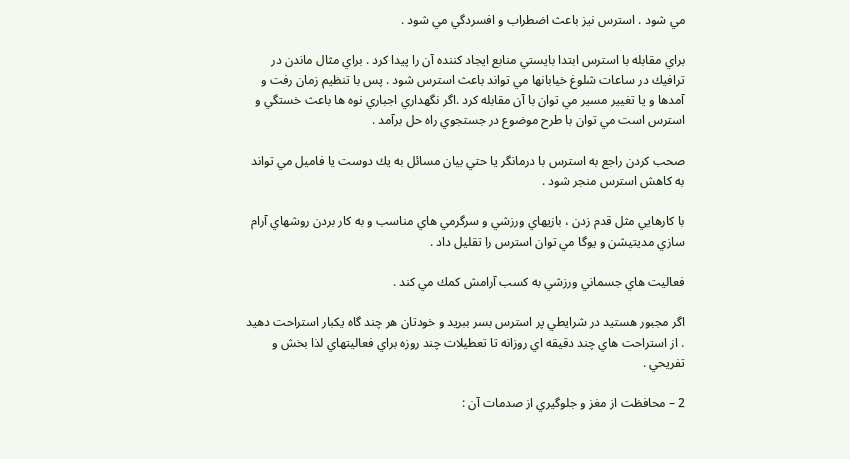مي شود . استرس نيز باعث اضطراب و افسردگي مي شود .

براي مقابله با استرس ابتدا بايستي منابع ايجاد كننده آن را پيدا كرد . براي مثال ماندن در ترافيك در ساعات شلوغ خيابانها مي تواند باعث استرس شود . پس با تنظيم زمان رفت و آمدها و يا تغيير مسير مي توان با آن مقابله كرد .اگر نگهداري اجباري نوه ها باعث خستگي و استرس است مي توان با طرح موضوع در جستجوي راه حل برآمد .

صحب كردن راجع به استرس با درمانگر يا حتي بيان مسائل به يك دوست يا فاميل مي تواند به كاهش استرس منجر شود .

با كارهايي مثل قدم زدن ،‌ بازيهاي ورزشي و سرگرمي هاي مناسب و به كار بردن روشهاي آرام سازي مديتيشن و يوگا مي توان استرس را تقليل داد .

فعاليت هاي جسماني ورزشي به كسب آرامش كمك مي كند .

اگر مجبور هستيد در شرايطي پر استرس بسر ببريد و خودتان هر چند گاه يكبار استراحت دهيد . از استراحت هاي چند دقيقه اي روزانه تا تعطيلات چند روزه براي فعاليتهاي لذا بخش و تفريحي .

2 – محافظت از مغز و جلوگيري از صدمات‌ آن :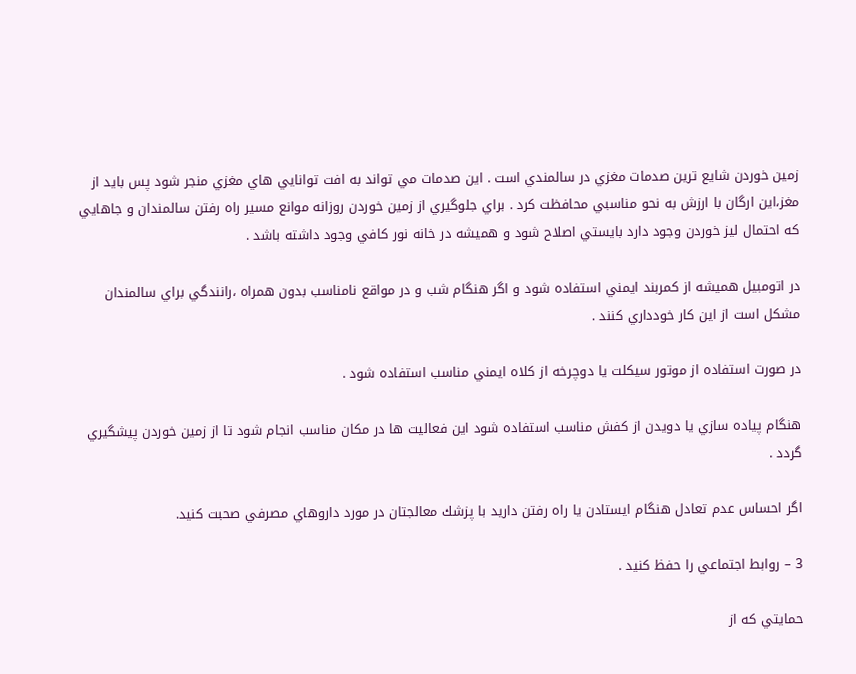زمين خوردن شايع ترين صدمات مغزي در سالمندي است . اين صدمات مي تواند به افت توانايي هاي مغزي منجر شود پس بايد از مغز،‌اين ارگان با ارزش به نحو مناسبي محافظت كرد . براي جلوگيري از زمين خوردن روزانه موانع مسير راه رفتن سالمندان و جاهايي كه احتمال ليز خوردن وجود دارد بايستي اصلاح شود و هميشه در خانه نور كافي وجود داشته باشد .

در اتومبيل هميشه از كمربند ايمني استفاده شود و اگر هنگام شب و در مواقع نامناسب بدون همراه ،‌رانندگي براي سالمندان مشكل است از اين كار خودداري كنند .

در صورت استفاده از موتور سيكلت يا دوچرخه از كلاه ايمني مناسب استفاده شود .

هنگام پياده سازي يا دويدن از كفش مناسب استفاده شود اين فعاليت ها در مكان مناسب انجام شود تا از زمين خوردن پيشگيري گردد .

اگر احساس عدم تعادل هنگام ايستادن يا راه رفتن داريد با پزشك معالجتان در مورد داروهاي مصرفي صحبت كنيد.

3 – روابط اجتماعي را حفظ كنيد .

حمايتي كه از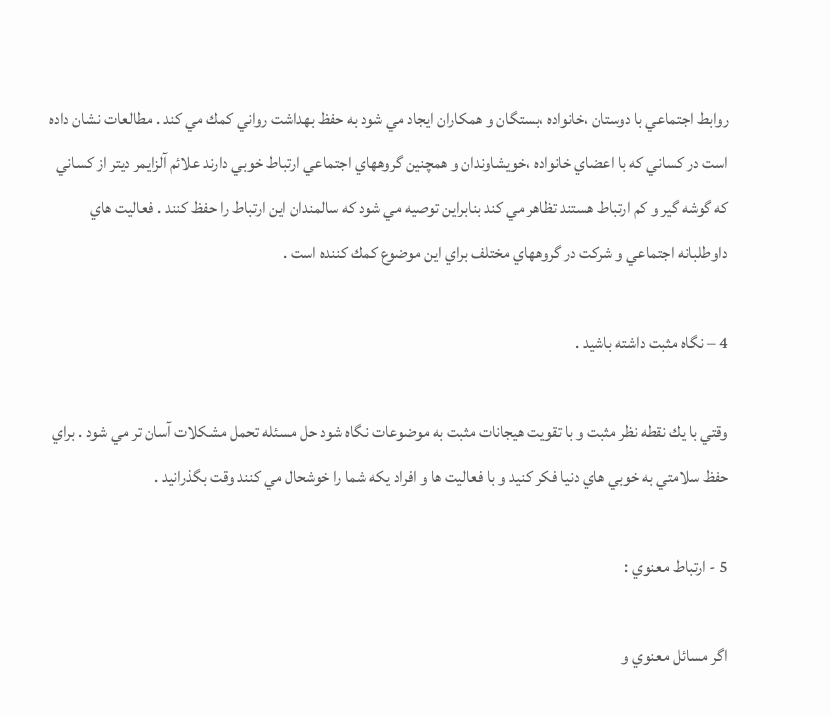روابط اجتماعي با دوستان ،‌خانواده ،‌بستگان و همكاران ايجاد مي شود به حفظ بهداشت رواني كمك مي كند . مطالعات نشان داده است در كساني كه با اعضاي خانواده ،‌خويشاوندان و همچنين گروههاي اجتماعي ارتباط خوبي دارند علائم آلزايمر ديتر از كساني كه گوشه گير و كم ارتباط هستند تظاهر مي كند بنابراين توصيه مي شود كه سالمندان اين ارتباط را حفظ كنند . فعاليت هاي داوطلبانه اجتماعي و شركت در گروههاي مختلف براي اين موضوع كمك كننده است .

4 – نگاه مثبت داشته باشيد .

وقتي با يك نقطه نظر مثبت و با تقويت هيجانات مثبت به موضوعات نگاه شود حل مسئله تحمل مشكلات آسان تر مي شود . براي حفظ سلامتي به خوبي هاي دنيا فكر كنيد و با فعاليت ها و افراد يكه شما را خوشحال مي كنند وقت بگذرانيد .

5 - ارتباط معنوي :

اگر مسائل معنوي و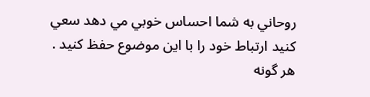روحاني به شما احساس خوبي مي دهد سعي كنيد ارتباط خود را با اين موضوع حفظ كنيد . هر گونه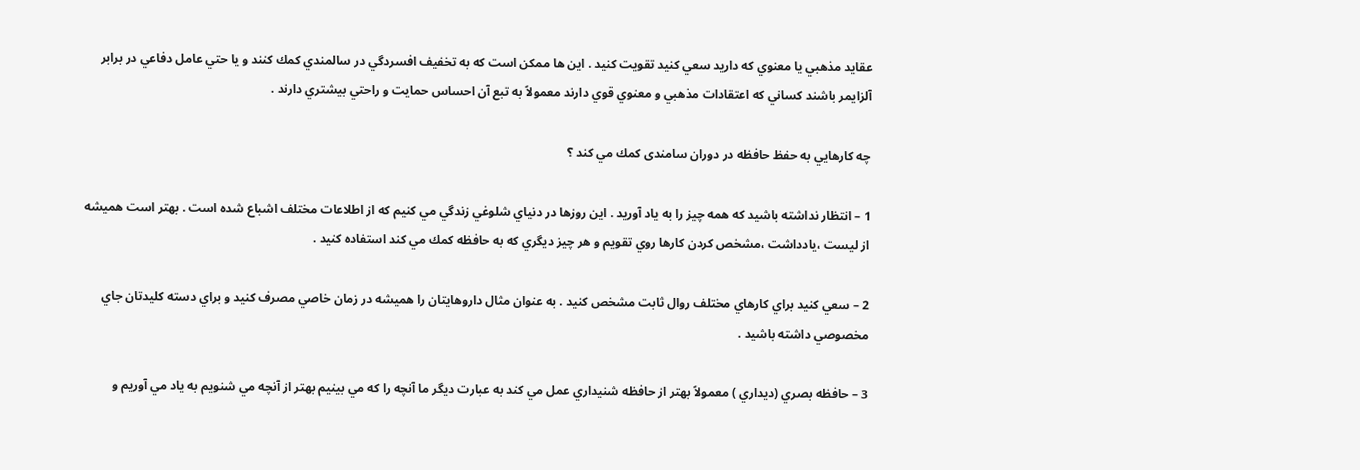عقايد مذهبي يا معنوي كه داريد سعي كنيد تقويت كنيد . اين ها ممكن است كه به تخفيف افسردگي در سالمندي كمك كنند و يا حتي عامل دفاعي در برابر آلزايمر باشند كساني كه اعتقادات مذهبي و معنوي قوي دارند معمولاً به تبع آن احساس حمايت و راحتي بيشتري دارند .

چه كارهايي به حفظ حافظه در دوران سامندی كمك مي كند ؟

1 – انتظار نداشته باشيد كه همه چيز را به ياد آوريد . اين روزها در دنياي شلوغي زندگي مي كنيم كه از اطلاعات مختلف اشباع شده است . بهتر است هميشه از ليست ،‌يادداشت ،‌مشخص كردن كارها روي تقويم و هر چيز ديگري كه به حافظه كمك مي كند استفاده كنيد .

2 – سعي كنيد براي كارهاي مختلف روال ثابت مشخص كنيد . به عنوان مثال داروهايتان را هميشه در زمان خاصي مصرف كنيد و براي دسته كليدتان جاي مخصوصي داشته باشيد .

3 – حافظه بصري (ديداري ) معمولاً‌ بهتر از حافظه شنيداري عمل مي كند به عبارت ديگر ما آنچه را كه مي بينيم بهتر از آنچه مي شنويم به ياد مي آوريم و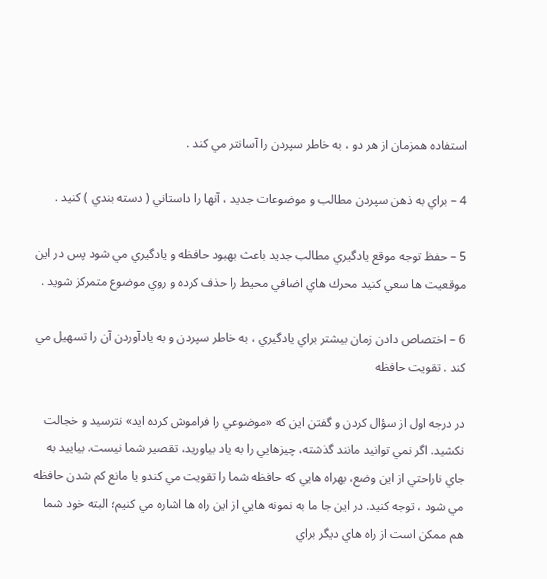استفاده همزمان از هر دو ، به خاطر سپردن را آسانتر مي كند .

4 – براي به ذهن سپردن مطالب و موضوعات جديد ، آنها را داستاني ( دسته بندي ) كنيد .

5 – حفظ توجه موقع يادگيري مطالب جديد باعث بهبود حافظه و يادگيري مي شود پس در اين موقعيت ها سعي كنيد محرك هاي اضافي محيط را حذف كرده و روي موضوع متمركز شويد .

6 – اختصاص دادن زمان بيشتر براي يادگيري ، به خاطر سپردن و به ياد‌آوردن آن را تسهيل مي كند . تقويت حافظه

در درجه اول از سؤال كردن و گفتن اين كه «موضوعي را فراموش كرده ايد» نترسيد و خجالت نكشيد. اگر نمي توانيد مانند گذشته، چيزهايي را به ياد بياوريد، تقصير شما نيست. بياييد به جاي ناراحتي از اين وضع، بهراه هايي كه حافظه شما را تقويت مي کندو يا مانع كم شدن حافظه مي شود ، توجه كنيد. در اين جا ما به نمونه هايي از اين راه ها اشاره مي كنيم؛ البته خود شما هم ممكن است از راه هاي ديگر براي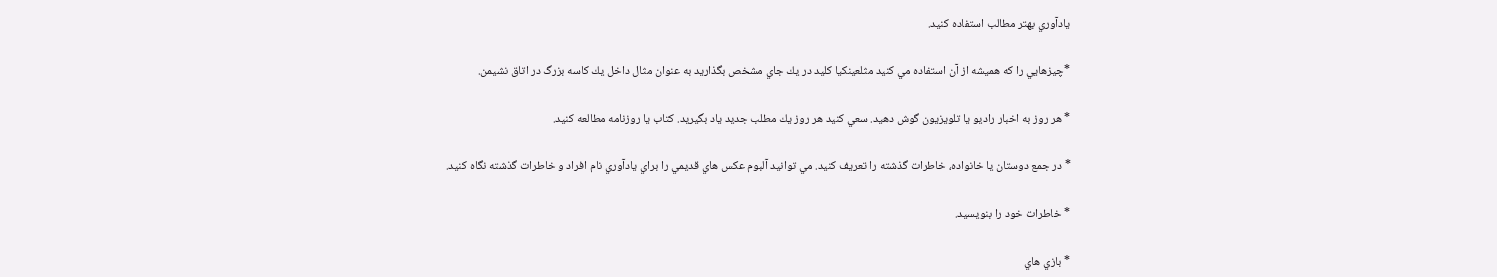يادآوري بهتر مطالب استفاده كنيد.

*چيزهايي را كه هميشه از آن استفاده مي كنيد مثلعينكيا كليد در يك جاي مشخص بگذاريد به عنوان مثال داخل يك كاسه بزرگ در اتاق نشيمن.

* هر روز به اخبار راديو يا تلويزيون گوش دهيد. سعي كنيد هر روز يك مطلب جديد ياد بگيريد. كتاب يا روزنامه مطالعه كنيد.

* در جمع دوستان يا خانواده، خاطرات گذشته را تعريف كنيد. مي توانيد آلبوم عكس هاي قديمي را براي يادآوري نام افراد و خاطرات گذشته نگاه كنيد.

* خاطرات خود را بنويسيد.

* بازي هاي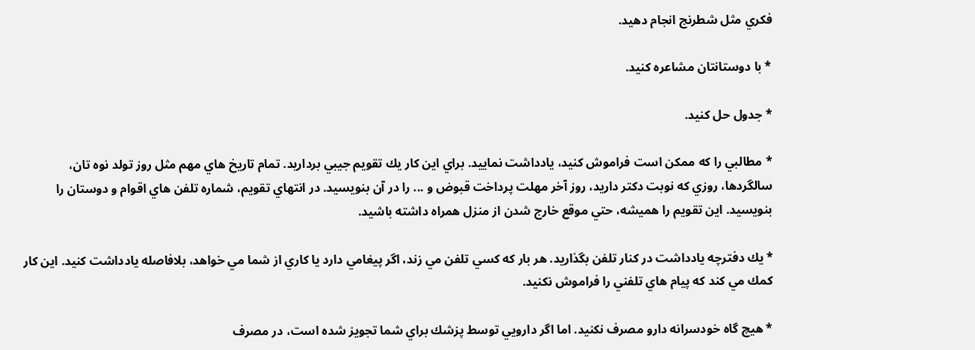فكري مثل شطرنج انجام دهيد.

* با دوستانتان مشاعره كنيد.

* جدول حل كنيد.

* مطالبي را كه ممكن است فراموش كنيد، يادداشت نماييد. براي اين كار يك تقويم جيبي برداريد. تمام تاريخ هاي مهم مثل روز تولد نوه تان، سالگردها، روزي كه نوبت دكتر داريد، روز آخر مهلت پرداخت قبوض و ... را در آن بنويسيد. در انتهاي تقويم، شماره تلفن هاي اقوام و دوستان را بنويسيد. اين تقويم را هميشه، حتي موقع خارج شدن از منزل همراه داشته باشيد.

* يك دفترچه يادداشت در كنار تلفن بگذاريد. هر بار كه كسي تلفن مي زند، اگر پيغامي دارد يا كاري از شما مي خواهد، بلافاصله يادداشت كنيد. اين كار كمك مي كند كه پيام هاي تلفني را فراموش نكنيد.

* هيچ گاه خودسرانه دارو مصرف نكنيد. اما اگر دارويي توسط پزشك براي شما تجويز شده است، در مصرف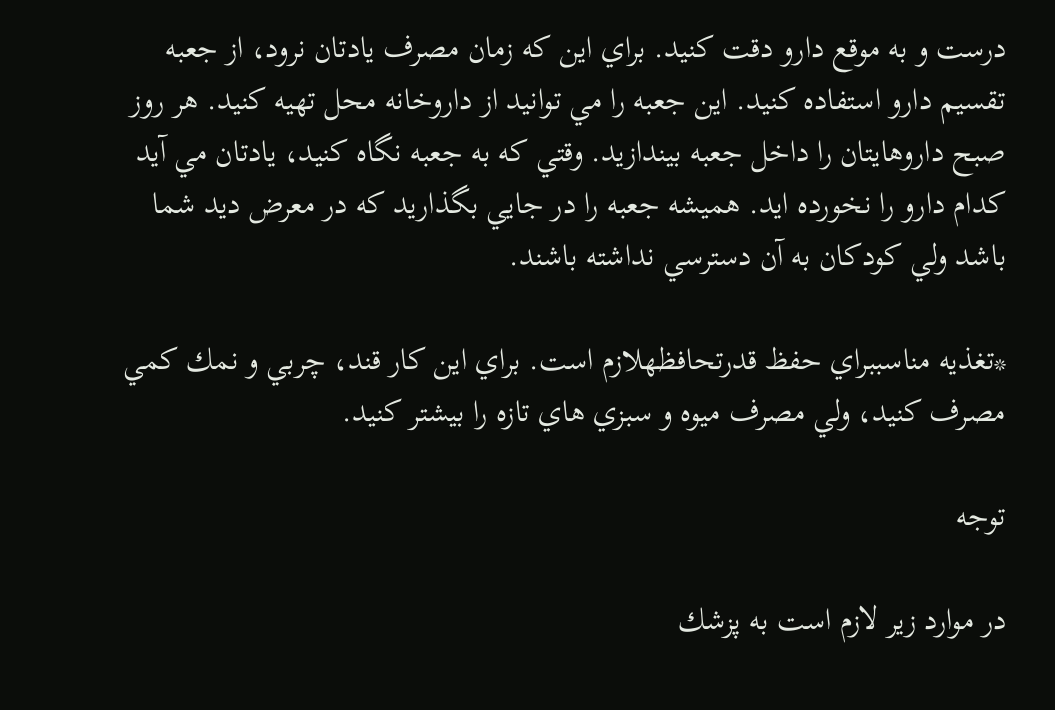درست و به موقع دارو دقت كنيد. براي اين كه زمان مصرف يادتان نرود، از جعبه تقسيم دارو استفاده کنيد. اين جعبه را مي توانيد از داروخانه محل تهيه کنيد. هر روز صبح داروهايتان را داخل جعبه بيندازيد. وقتي كه به جعبه نگاه كنيد، يادتان مي آيد كدام دارو را نخورده ايد. هميشه جعبه را در جايي بگذاريد كه در معرض ديد شما باشد ولي كودكان به آن دسترسي نداشته باشند.

*تغذيه مناسببراي حفظ قدرتحافظهلازم است. براي اين كار قند، چربي و نمك كمي مصرف كنيد، ولي مصرف ميوه و سبزي هاي تازه را بيشتر كنيد.

توجه

در موارد زير لازم است به پزشك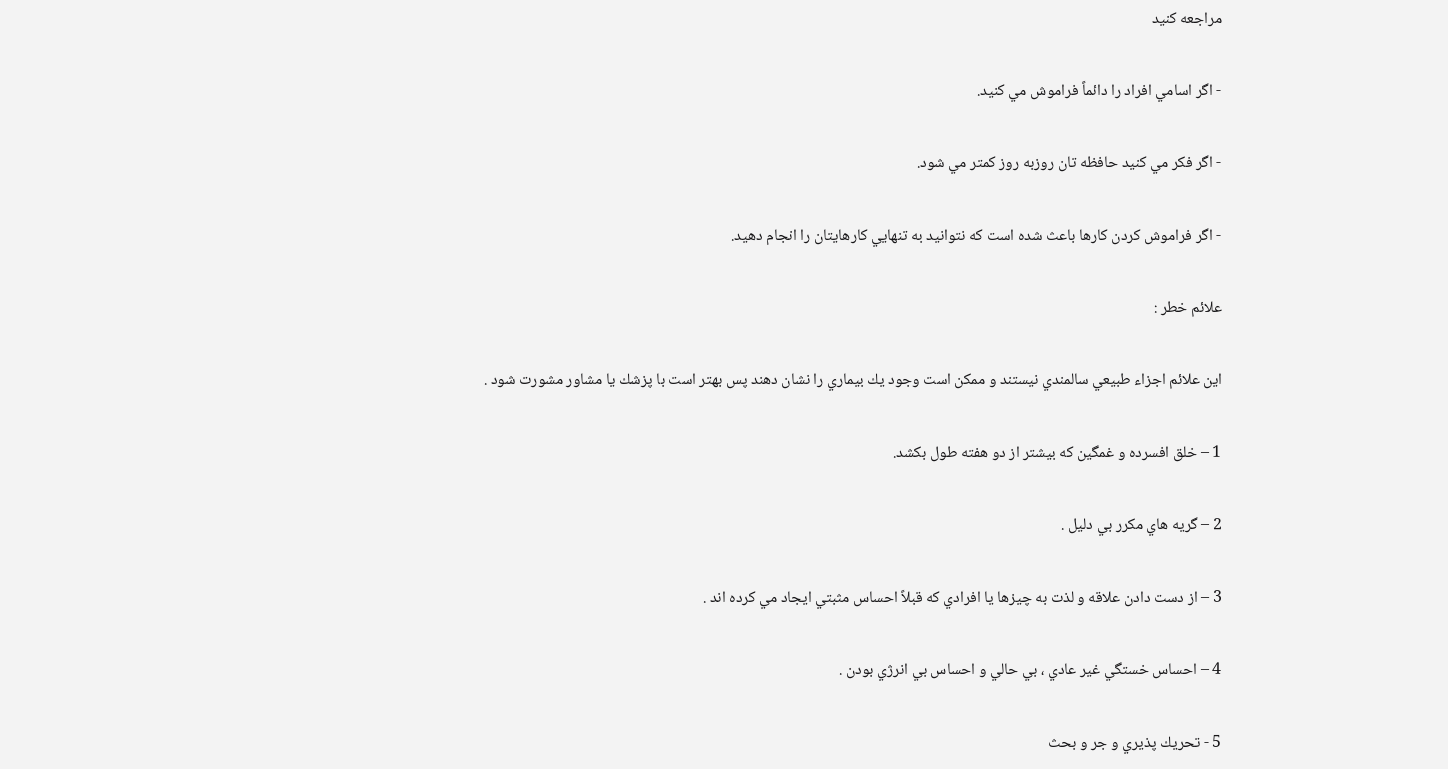مراجعه كنيد

- اگر اسامي افراد را دائماً فراموش مي كنيد.

- اگر فكر مي كنيد حافظه تان روزبه روز كمتر مي شود.

- اگر فراموش كردن كارها باعث شده است كه نتوانيد به تنهايي كارهايتان را انجام دهيد.

علائم خطر :

اين علائم اجزاء طبيعي سالمندي نيستند و ممكن است وجود يك بيماري را نشان دهند پس بهتر است با پزشك يا مشاور مشورت شود .

1 – خلق افسرده و غمگين كه بيشتر از دو هفته طول بكشد.

2 – گريه هاي مكرر بي دليل .

3 – از دست دادن علاقه و لذت به چيزها يا افرادي كه قبلاً‌ احساس مثبتي ايجاد مي كرده اند .

4 – احساس خستگي غير عادي ، بي حالي و احساس بي انرژي بودن .

5 - تحريك پذيري و جر و بحث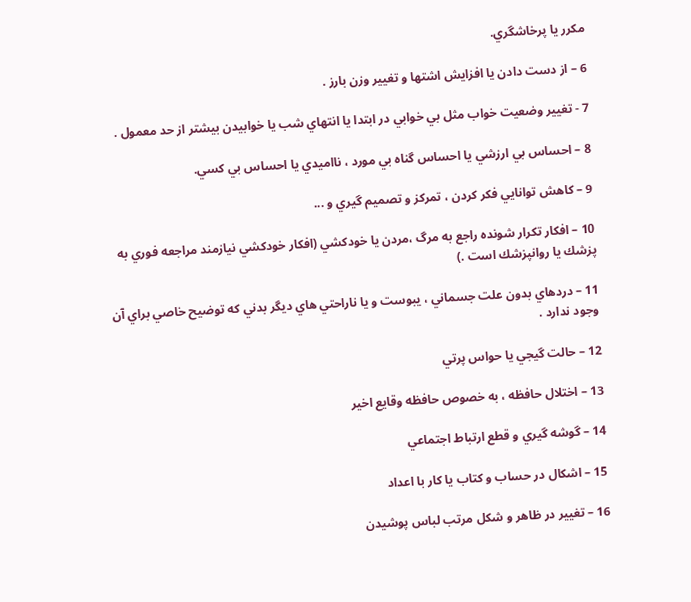مكرر يا پرخاشگري.

6 – از دست دادن يا افزايش اشتها و تغيير وزن بارز .

7 - تغيير وضعيت خواب مثل بي خوابي در ابتدا يا انتهاي شب يا خوابيدن بيشتر از حد معمول .

8 – احساس بي ارزشي يا احساس گناه بي مورد ، نااميدي يا احساس بي كسي.

9 – كاهش توانايي فكر كردن‌ ، تمركز و تصميم گيري و ...

10 – افكار تكرار شونده راجع به مرگ ،‌مردن يا خودكشي (افكار خودكشي نيازمند مراجعه فوري به پزشك يا روانپزشك است .)

11 – دردهاي بدون علت جسماني ، يبوست و يا ناراحتي هاي ديگر بدني كه توضيح خاصي براي آن وجود ندارد .

12 – حالت گيجي يا حواس پرتي

13 – اختلال حافظه ، به خصوص حافظه وقايع اخير

14 – گوشه گيري و قطع ارتباط اجتماعي

15 – اشكال در حساب و كتاب يا كار با اعداد

16 – تغيير در ظاهر و شكل مرتب لباس پوشيدن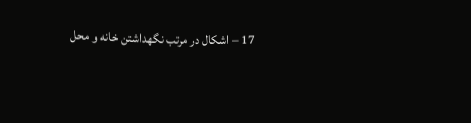17 – اشكال در مرتب نگهداشتن خانه و محل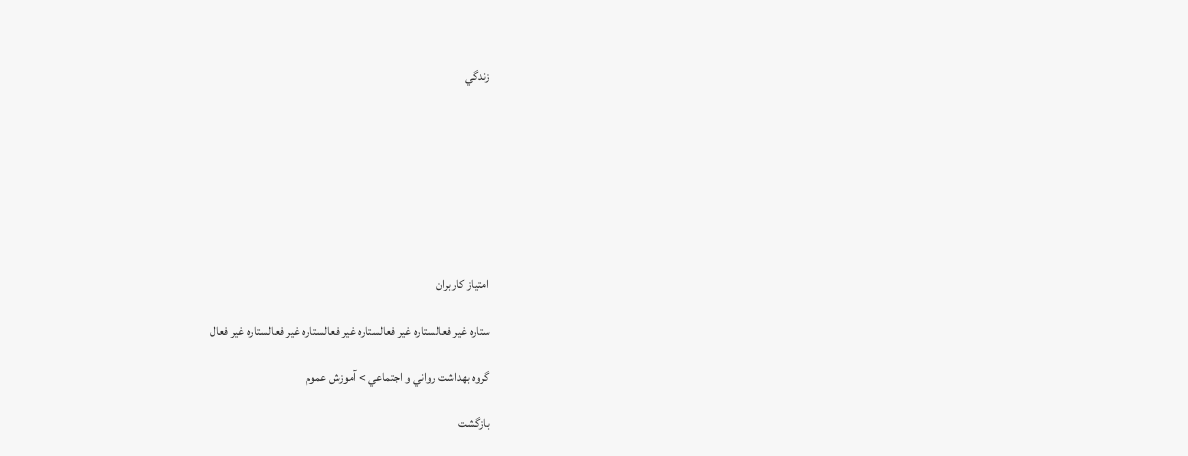زندگي








امتیاز کاربران

ستاره غیر فعالستاره غیر فعالستاره غیر فعالستاره غیر فعالستاره غیر فعال

گروه بهداشت رواني و اجتماعي > آموزش عموم

بازگشت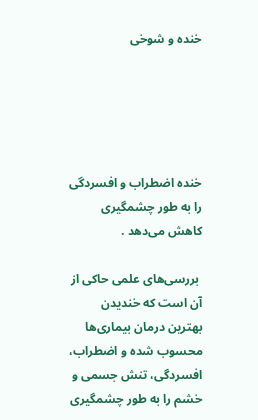خنده و شوخی





خنده اضطراب و افسردگی را به طور چشمگیری كاهش می‌دهد .

 بررسی‌های علمی حاكی از آن است كه خندیدن بهترین درمان بیماری‌ها محسوب شده و اضطراب، افسردگی، تنش جسمی و خشم را به طور چشمگیری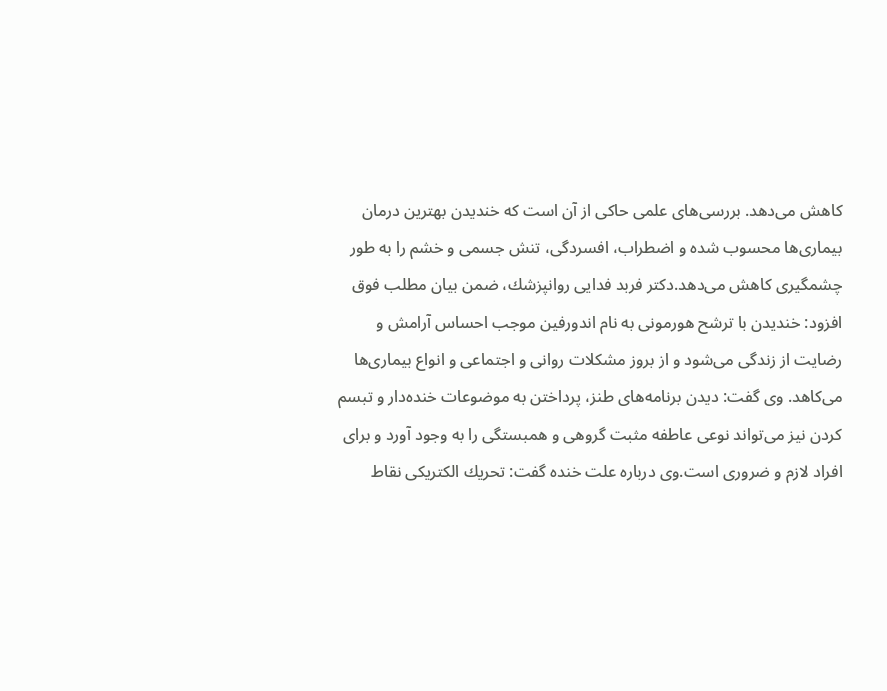كاهش می‌دهد. بررسی‌های علمی حاكی از آن است كه خندیدن بهترین درمان بیماری‌ها محسوب شده و اضطراب، افسردگی، تنش جسمی و خشم را به طور چشمگیری كاهش می‌دهد.دكتر فربد فدایی روانپزشك، ضمن بیان مطلب فوق افزود: خندیدن با ترشح هورمونی به نام اندورفین موجب احساس آرامش و رضایت از زندگی می‌شود و از بروز مشكلات روانی و اجتماعی و انواع بیماری‌ها می‌كاهد. وی گفت: دیدن برنامه‌های طنز، پرداختن به موضوعات خنده‌دار و تبسم كردن نیز می‌تواند نوعی عاطفه مثبت گروهی و همبستگی را به وجود آورد و برای افراد لازم و ضروری است.وی درباره علت خنده گفت: تحریك الكتریكی نقاط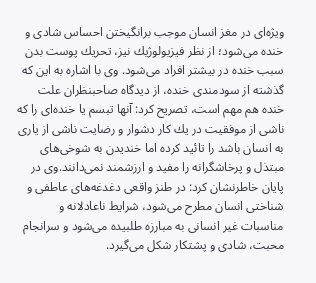ویژه‌ای در مغز انسان موجب برانگیختن احساس شادی و خنده می‌شود؛ از نظر فیزیولوژیك نیز، تحریك پوست بدن سبب خنده در بیشتر افراد می‌شود. وی با اشاره به این كه گذشته از سودمندی خنده، از دیدگاه صاحبنظران علت خنده هم مهم است، تصریح كرد: آنها تبسم یا خنده‌ای را كه ناشی از موفقیت در یك كار دشوار و رضایت ناشی از یاری به انسان باشد را تائید كرده اما خندیدن به شوخی‌های مبتذل و پرخاشگرانه را مفید و ارزشمند نمی‌دانند.وی در پایان خاطرنشان كرد: در طنز واقعی دغدغه‌های عاطفی و شناختی انسان مطرح می‌شود، شرایط ناعادلانه و مناسبات غیر انسانی به مبارزه طلبیده می‌شود و سرانجام محبت، شادی و پشتكار شكل می‌گیرد.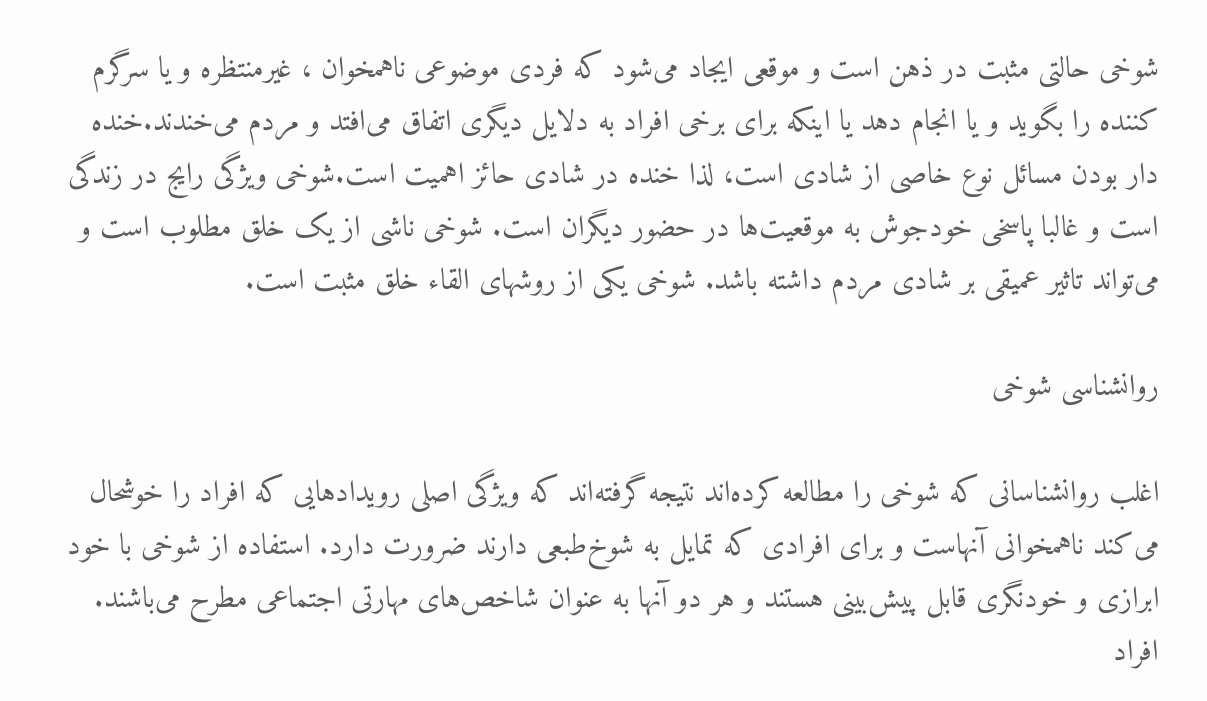شوخی حالتی مثبت در ذهن است و موقعی ایجاد می‌شود که فردی موضوعی ناهمخوان ، غیرمنتظره و یا سرگرم کننده را بگوید و یا انجام دهد یا اینکه برای برخی افراد به دلایل دیگری اتفاق می‌افتد و مردم می‌خندند.خنده دار بودن مسائل نوع خاصی از شادی است، لذا خنده در شادی حائز اهمیت است.شوخی ویژگی رایج در زندگی است و غالبا پاسخی خودجوش به موقعیت‌ها در حضور دیگران است. شوخی ناشی از یک خلق مطلوب است و می‌تواند تاثیر عمیقی بر شادی مردم داشته باشد. شوخی یکی از روشهای القاء خلق مثبت است.

روانشناسی شوخی

اغلب روانشناسانی که شوخی را مطالعه کرده‌اند نتیجه گرفته‌اند که ویژگی اصلی رویدادهایی که افراد را خوشحال می‌کند ناهمخوانی آنهاست و برای افرادی که تمایل به شوخ‌طبعی دارند ضرورت دارد. استفاده از شوخی با خود ابرازی و خودنگری قابل پیش‌بینی هستند و هر دو آنها به عنوان شاخص‌های مهارتی اجتماعی مطرح می‌باشند. افراد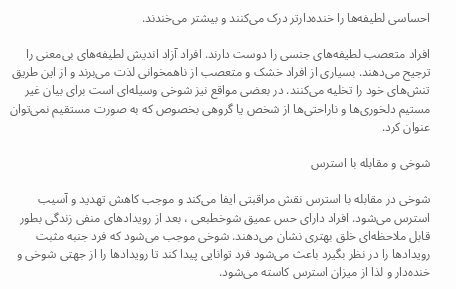احساسی لطیفه‌ها را خنده‌دارتر درک می‌کنند و بیشتر می‌خندند.

افراد متعصب لطیفه‌های جنسی را دوست دارند. افراد آزاد اندیش لطیفه‌های بی‌معنی را ترجیح می‌دهند. بسیاری از افراد خشک و متعصب از ناهمخوانی لذت می‌برند و از این طریق تنش‌های خود را تخلیه می‌کنند. در بعضی مواقع نیز شوخی وسیله‌ای است برای بیان غیر مستیم دلخوری‌ها و ناراحتی‌ها از شخص یا گروهی بخصوص که به صورت مستقیم نمی‌توان عنوان کرد.

شوخی و مقابله با استرس

شوخی در مقابله با استرس نقش مراقبتی ایفا می‌کند و موجب کاهش تهدید و آسیب استرس می‌شود. افراد دارای حس عمیق شوخطبعی ، بعد از رویدادهای منفی زندگی بطور قابل ملاحظه‌ای خلق بهتری نشان می‌دهند. شوخی موجب می‌شود که فرد جنبه مثبت رویدادها را در نظر بگیرد باعث می‌شود فرد توانایی پیدا کند تا رویدادها را از جهتی شوخی و خنده‌دار و لذا از میزان استرس کاسته می‌شود.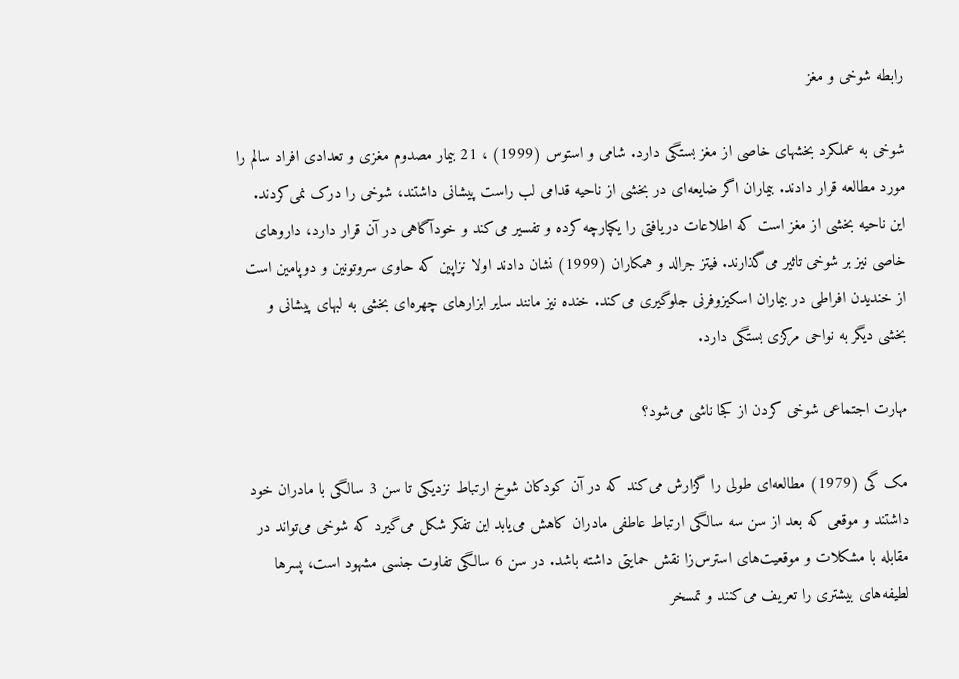رابطه شوخی و مغز

شوخی به عملکرد بخشهای خاصی از مغز بستگی دارد. شامی و استوس (1999) ، 21 بیمار مصدوم مغزی و تعدادی افراد سالم را مورد مطالعه قرار دادند. بیماران اگر ضایعه‌ای در بخشی از ناحیه قدامی لب راست پیشانی داشتند، شوخی را درک نمی‌کردند. این ناحیه بخشی از مغز است که اطلاعات دریافتی را یکپارچه کرده و تفسیر می‌کند و خودآگاهی در آن قرار دارد، داروهای خاصی نیز بر شوخی تاثیر می‌گذارند. فیتز جرالد و همکاران (1999) نشان دادند اولا نزاپین که حاوی سروتونین و دوپامین است از خندیدن افراطی در بیماران اسکیزوفرنی جلوگیری می‌کند. خنده نیز مانند سایر ابزارهای چهره‌ای بخشی به لبهای پیشانی و بخشی دیگر به نواحی مرکزی بستگی دارد.

مهارت اجتماعی شوخی کردن از کجا ناشی می‌شود؟

مک گی (1979) مطالعه‌ای طولی را گزارش می‌کند که در آن کودکان شوخ ارتباط نزدیکی تا سن 3 سالگی با مادران خود داشتند و موقعی که بعد از سن سه سالگی ارتباط عاطفی مادران کاهش می‌یابد این تفکر شکل می‌گیرد که شوخی می‌تواند در مقابله با مشکلات و موقعیت‌های استرس‌زا نقش حمایتی داشته باشد. در سن 6 سالگی تفاوت جنسی مشهود است، پسرها لطیفه‌های بیشتری را تعریف می‌کنند و تمسخر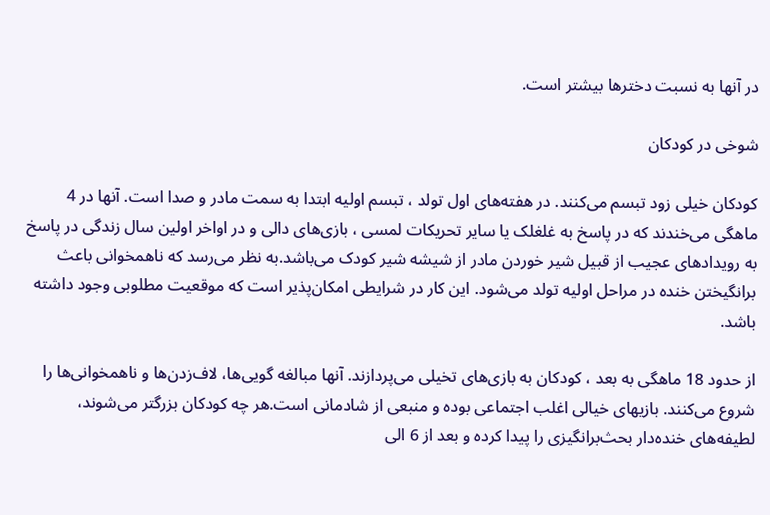در آنها به نسبت دخترها بیشتر است.

شوخی در کودکان

کودکان خیلی زود تبسم می‌کنند. در هفته‌های اول تولد ، تبسم اولیه ابتدا به سمت مادر و صدا است. آنها در 4 ماهگی می‌خندند که در پاسخ به غلغلک یا سایر تحریکات لمسی ، بازی‌های دالی و در اواخر اولین سال زندگی در پاسخ به رویدادهای عجیب از قبیل شیر خوردن مادر از شیشه شیر کودک می‌باشد.به نظر می‌رسد که ناهمخوانی باعث برانگیختن خنده در مراحل اولیه تولد می‌شود. این کار در شرایطی امکان‌پذیر است که موقعیت مطلوبی وجود داشته باشد.

از حدود 18 ماهگی به بعد ، کودکان به بازی‌های تخیلی می‌پردازند. آنها مبالغه گویی‌ها، لاف‌زدن‌ها و ناهمخوانی‌ها را شروع می‌کنند. بازیهای خیالی اغلب اجتماعی بوده و منبعی از شادمانی است.هر چه کودکان بزرگتر می‌شوند، لطیفه‌های خنده‌دار بحث‌برانگیزی را پیدا کرده و بعد از 6 الی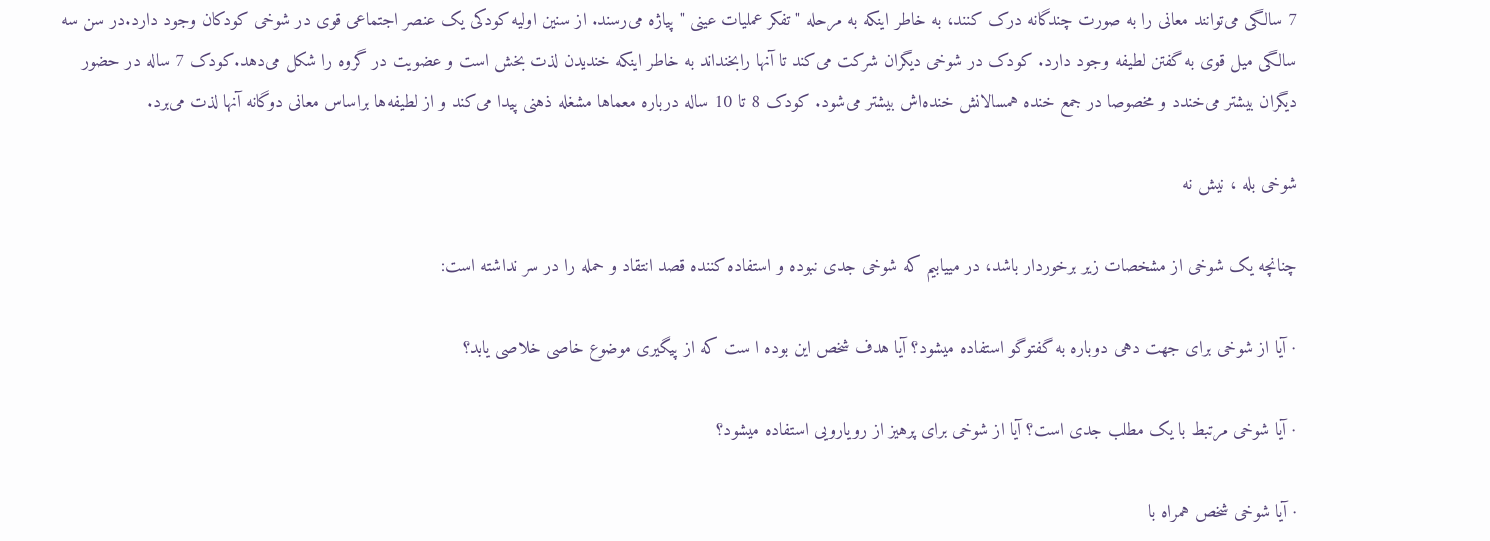7 سالگی می‌توانند معانی را به صورت چندگانه درک کنند، به خاطر اینکه به مرحله " تفکر عملیات عینی " پیاژه می‌رسند. از سنین اولیه کودکی یک عنصر اجتماعی قوی در شوخی کودکان وجود دارد.در سن سه سالگی میل قوی به گفتن لطیفه وجود دارد. کودک در شوخی دیگران شرکت می‌کند تا آنها رابخنداند به خاطر اینکه خندیدن لذت بخش است و عضویت در گروه را شکل می‌دهد.کودک 7 ساله در حضور دیگران بیشتر می‌خندد و مخصوصا در جمع خنده همسالانش خنده‌اش بیشتر می‌شود. کودک 8 تا 10 ساله درباره معماها مشغله ذهنی پیدا می‌کند و از لطیفه‌ها براساس معانی دوگانه آنها لذت می‌برد.

شوخی بله ، نیش نه

چنانچه یک شوخی از مشخصات زیر برخوردار باشد، در مییابیم که شوخی جدی نبوده و استفاده کننده قصد انتقاد و حمله را در سر نداشته است:

· آیا از شوخی برای جهت دهی دوباره به گفتوگو استفاده میشود؟ آیا هدف شخص این بوده ا ست که از پیگیری موضوع خاصی خلاصی یابد؟

· آیا شوخی مرتبط با یک مطلب جدی است؟ آیا از شوخی برای پرهیز از رویارویی استفاده میشود؟

· آیا شوخی شخص همراه با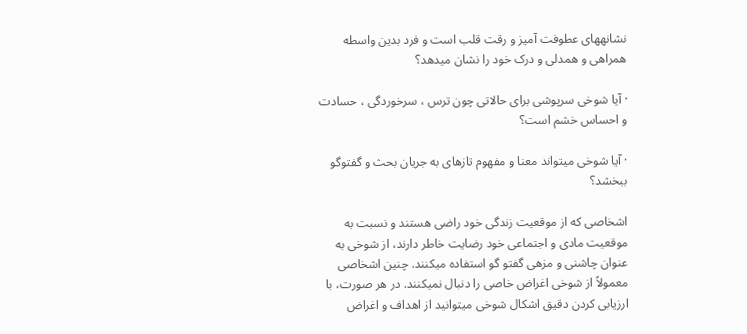نشانههای عطوفت آمیز و رقت قلب است و فرد بدین واسطه همراهی و همدلی و درک خود را نشان میدهد؟

· آیا شوخی سرپوشی برای حالاتی چون ترس ، سرخوردگی ، حسادت و احساس خشم است؟

· آیا شوخی میتواند معنا و مفهوم تازهای به جریان بحث و گفتوگو ببخشد؟

اشخاصی که از موقعیت زندگی خود راضی هستند و نسبت به موقعیت مادی و اجتماعی خود رضایت خاطر دارند، از شوخی به عنوان چاشنی و مزهی گفتو گو استفاده میکنند. چنین اشخاصی معمولاً از شوخی اغراض خاصی را دنبال نمیکنند. در هر صورت، با ارزیابی کردن دقیق اشکال شوخی میتوانید از اهداف و اغراض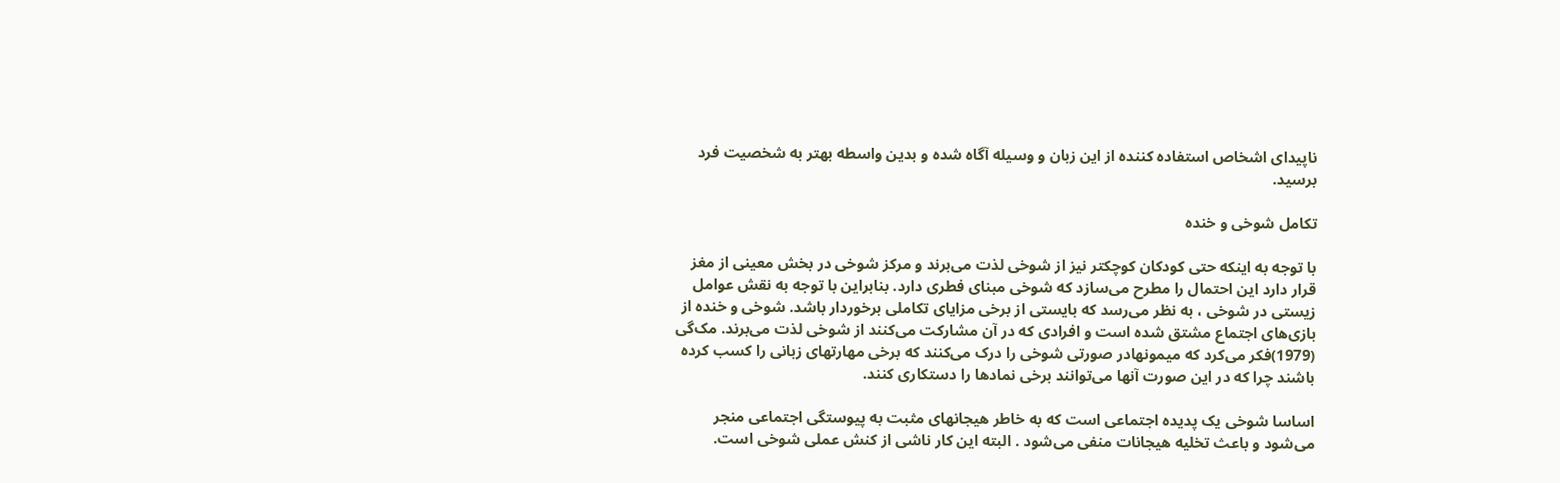ناپیدای اشخاص استفاده کننده از این زبان و وسیله آگاه شده و بدین واسطه بهتر به شخصیت فرد برسید.

تکامل شوخی و خنده

با توجه به اینکه حتی کودکان کوچکتر نیز از شوخی لذت می‌برند و مرکز شوخی در بخش معینی از مغز قرار دارد این احتمال را مطرح می‌سازد که شوخی مبنای فطری دارد. بنابراین با توجه به نقش عوامل زیستی در شوخی ، به نظر می‌رسد که بایستی از برخی مزایای تکاملی برخوردار باشد. شوخی و خنده از بازی‌های اجتماع مشتق شده است و افرادی که در آن مشارکت می‌کنند از شوخی لذت می‌برند. مک‌گی (1979)فکر می‌کرد که میمونهادر صورتی شوخی را درک می‌کنند که برخی مهارتهای زبانی را کسب کرده باشند چرا که در این صورت آنها می‌توانند برخی نمادها را دستکاری کنند.

اساسا شوخی یک پدیده اجتماعی است که به خاطر هیجانهای مثبت به پیوستگی اجتماعی منجر می‌شود و باعث تخلیه هیجانات منفی می‌شود . البته این کار ناشی از کنش عملی شوخی است.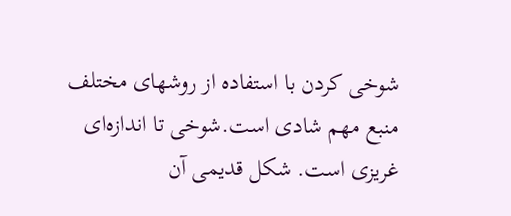شوخی کردن با استفاده از روشهای مختلف منبع مهم شادی است.شوخی تا اندازه‌ای غریزی است. شکل قدیمی آن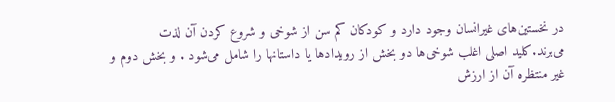در نخستین‌های غیرانسان وجود دارد و کودکان کم سن از شوخی و شروع کردن آن لذت می‌برند.کلید اصلی اغلب شوخی‌ها دو بخش از رویدادها یا داستانها را شامل می‌شود . و بخش دوم و غیر منتظره آن از ارزش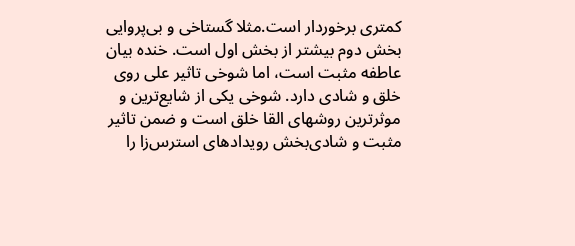کمتری برخوردار است.مثلا گستاخی و بی‌پروایی بخش دوم بیشتر از بخش اول است. خنده بیان عاطفه مثبت است، اما شوخی تاثیر علی روی خلق و شادی دارد. شوخی یکی از شایع‌ترین و موثرترین روشهای القا خلق است و ضمن تاثیر مثبت و شادی‌بخش رویدادهای استرس‌زا را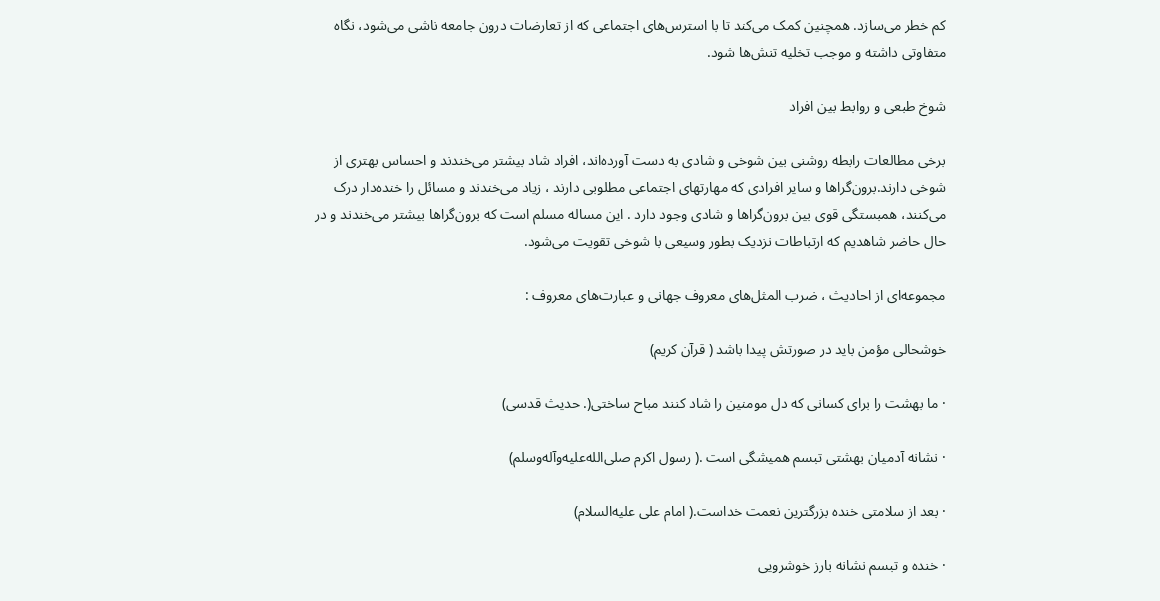کم خطر می‌سازد. همچنین کمک می‌کند تا با استرس‌های اجتماعی که از تعارضات درون جامعه ناشی می‌شود، نگاه متفاوتی داشته و موجب تخلیه تنش‌ها شود.

شوخ طبعی و روابط بین افراد

برخی مطالعات رابطه روشنی بین شوخی و شادی به دست آورده‌اند، افراد شاد بیشتر می‌خندند و احساس بهتری از شوخی دارند.برون‌گراها و سایر افرادی که مهارتهای اجتماعی مطلوبی دارند ، زیاد می‌خندند و مسائل را خنده‌دار درک می‌کنند، همبستگی قوی بین برون‌گراها و شادی وجود دارد . این مساله مسلم است که برون‌گراها بیشتر می‌خندند و در حال حاضر شاهدیم که ارتباطات نزدیک بطور وسیعی با شوخی تقویت می‌شود.

مجموعه‌ای از احادیث ، ضرب المثل‌های معروف جهانی و عبارت‌های معروف :

خوشحالی مؤمن باید در صورتش پیدا باشد ( قرآن کریم)

· ما بهشت را برای کسانی که دل مومنین را شاد کنند مباح ساختی(. حدیث قدسی)

· نشانه آدمیان بهشتی تبسم همیشگی است .( رسول اکرم صلی‌الله‌علیه‌وآله‌وسلم)

· بعد از سلامتی خنده بزرگترین نعمت خداست.( امام علی علیه‌السلام)

· خنده و تبسم نشانه بارز خوشرویی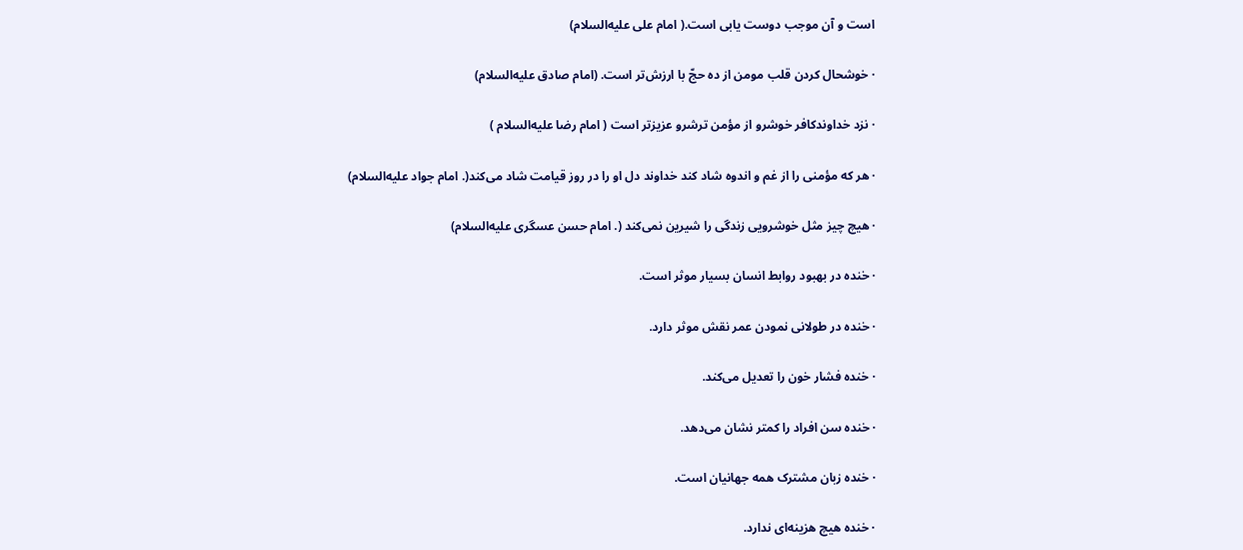است و آن موجب دوست یابی است.( امام علی علیه‌السلام)

· خوشحال کردن قلب مومن از ده حجّ با ارزش‌تر است. (امام صادق علیه‌السلام)

· نزد خداوندکافر خوشرو از مؤمن ترشرو عزیزتر است ( امام رضا علیه‌السلام )

· هر که مؤمنی را از غم و اندوه شاد کند خداوند دل او را در روز قیامت شاد می‌کند(. امام جواد علیه‌السلام)

· هیچ چیز مثل خوشرویی زندگی را شیرین نمی‌کند (. امام حسن عسگری علیه‌السلام)

· خنده در بهبود روابط انسان بسیار موثر است.

· خنده در طولانی نمودن عمر نقش موثر دارد.

· خنده فشار خون را تعدیل می‌کند.

· خنده سن افراد را کمتر نشان می‌دهد.

· خنده زبان مشترک همه جهانیان است.

· خنده هیچ هزینه‌ای ندارد.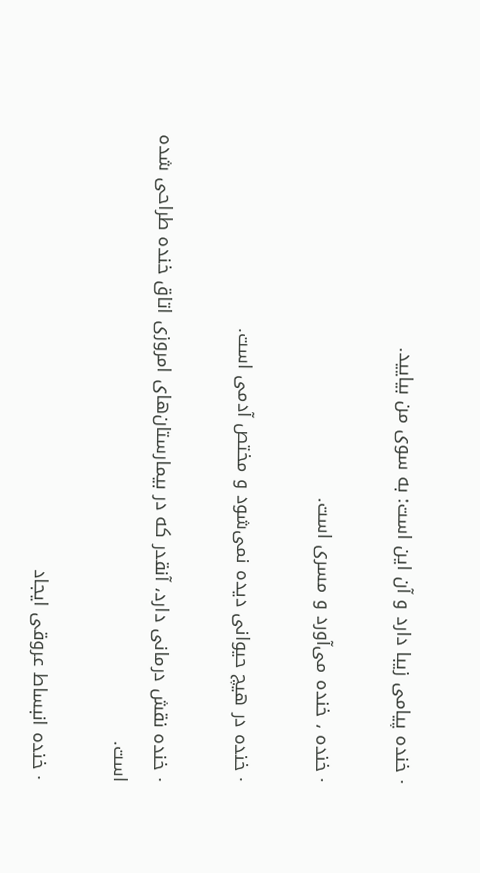· خنده پیامی زیبا دارد و آن این است: به سوی من بیایید.

· خنده ، خنده می‌آورد و مسری است.

· خنده در هیچ حیوانی دیده نمی‌شود و مختص آدمی است.

· خنده نقش درمانی دارد، آنقدر که در بیمارستان‌های امروزی اتاق خنده طراحی شده است.

· خنده انبساط عروقی ایجاد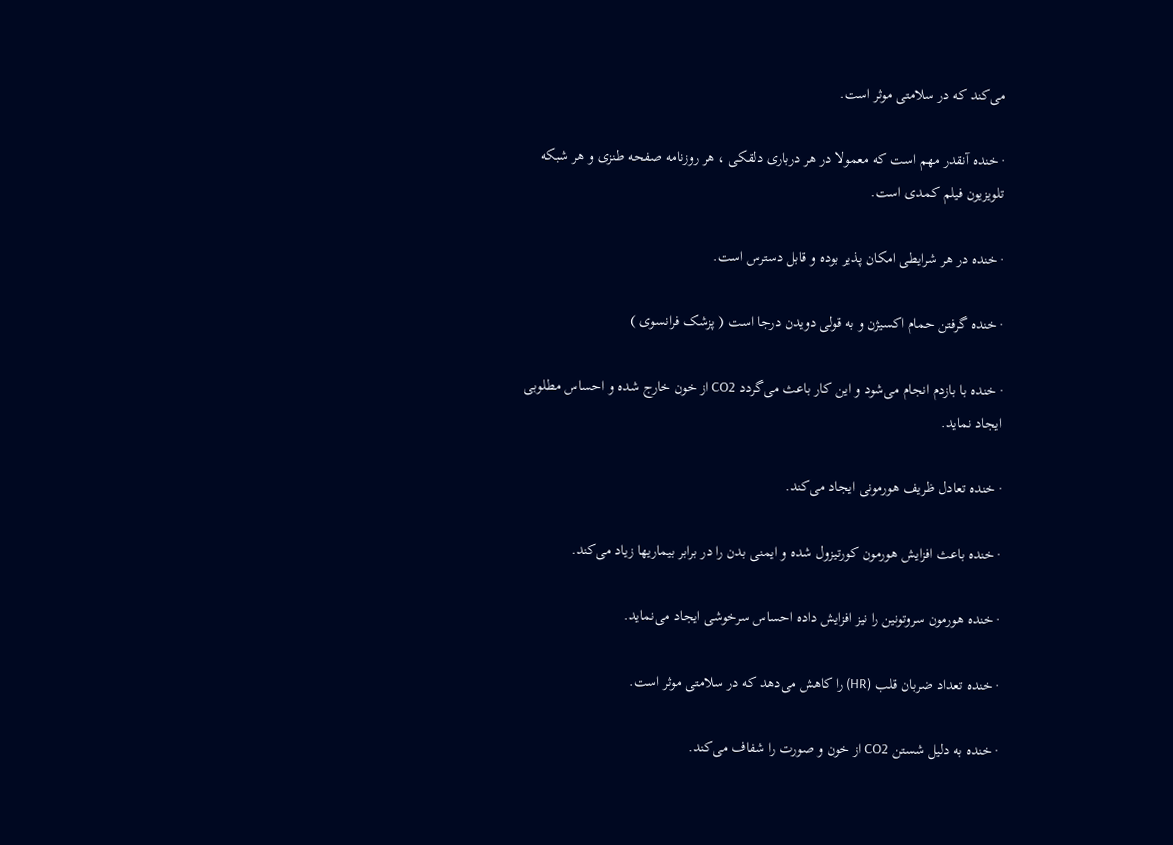می‌کند که در سلامتی موثر است.

· خنده آنقدر مهم است که معمولا در هر درباری دلقکی ، هر روزنامه صفحه طنزی و هر شبکه تلویزیون فیلم کمدی است.

· خنده در هر شرایطی امکان پذیر بوده و قابل دسترس است.

· خنده گرفتن حمام اکسیژن و به قولی دویدن درجا است ( پزشک فرانسوی )

· خنده با بازدم انجام می‌شود و این کار باعث می‌گردد CO2 از خون خارج شده و احساس مطلوبی ایجاد نماید.

· خنده تعادل ظریف هورمونی ایجاد می‌کند.

· خنده باعث افزایش هورمون کورتیزول شده و ایمنی بدن را در برابر بیماریها زیاد می‌کند.

· خنده هورمون سروتونین را نیز افزایش داده احساس سرخوشی ایجاد می‌نماید.

· خنده تعداد ضربان قلب (HR) را کاهش می‌دهد که در سلامتی موثر است.

· خنده به دلیل شستن CO2 از خون و صورت را شفاف می‌کند.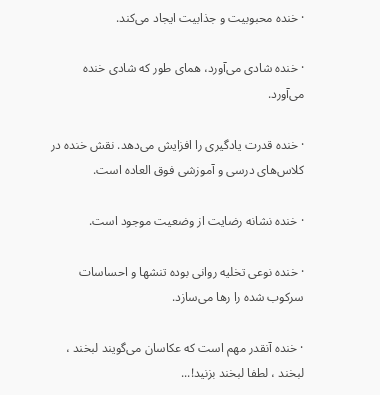· خنده محبوبیت و جذابیت ایجاد می‌کند.

· خنده شادی می‌آورد، همای طور که شادی خنده می‌آورد.

· خنده قدرت یادگیری را افزایش می‌دهد. نقش خنده در کلاس‌های درسی و آموزشی فوق العاده است.

· خنده نشانه رضایت از وضعیت موجود است.

· خنده نوعی تخلیه روانی بوده تنشها و احساسات سرکوب شده را رها می‌سازد.

· خنده آنقدر مهم است که عکاسان می‌گویند لبخند ، لبخند ، لطفا لبخند بزنید!...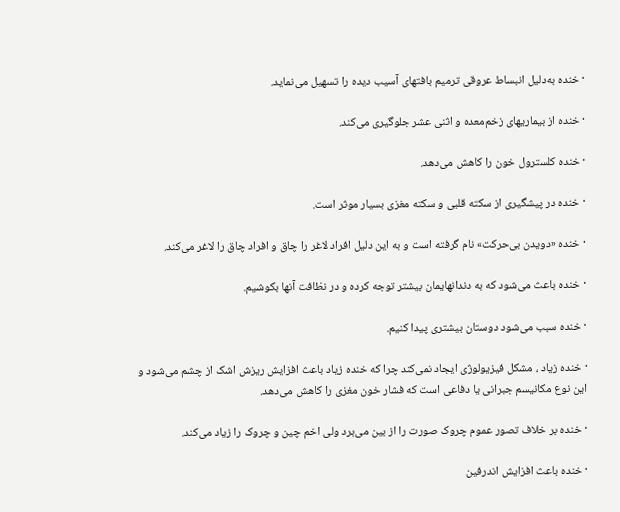· خنده به‌دلیل انبساط عروقی ترمیم بافتهای آسیب دیده را تسهیل می‌نماید.

· خنده از بیماریهای زخم‌معده و اثنی عشر جلوگیری می‌کند.

· خنده کلسترول خون را کاهش می‌دهد.

· خنده در پیشگیری از سکته قلبی و سکته مغزی بسیار موثر است.

· خنده «دویدن بی‌حرکت» نام گرفته است و به این دلیل افراد لاغر را چاق و افراد چاق را لاغر می‌کند.

· خنده باعث می‌شود که به دندانهایمان بیشتر توجه کرده و در نظافت آنها بکوشیم.

· خنده سبب می‌شود دوستان بیشتری پیدا کنیم.

· خنده زیاد ، مشکل فیزیولوژی ایجاد نمی‌کند چرا که خنده زیاد باعث افزایش ریزش اشک از چشم می‌شود و این نوع مکانیسم جبرانی یا دفاعی است که فشار خون مغزی را کاهش می‌دهد.

· خنده بر خلاف تصور عموم چروک صورت را از بین می‌برد ولی اخم چین و چروک را زیاد می‌کند.

· خنده باعث افزایش اندرفین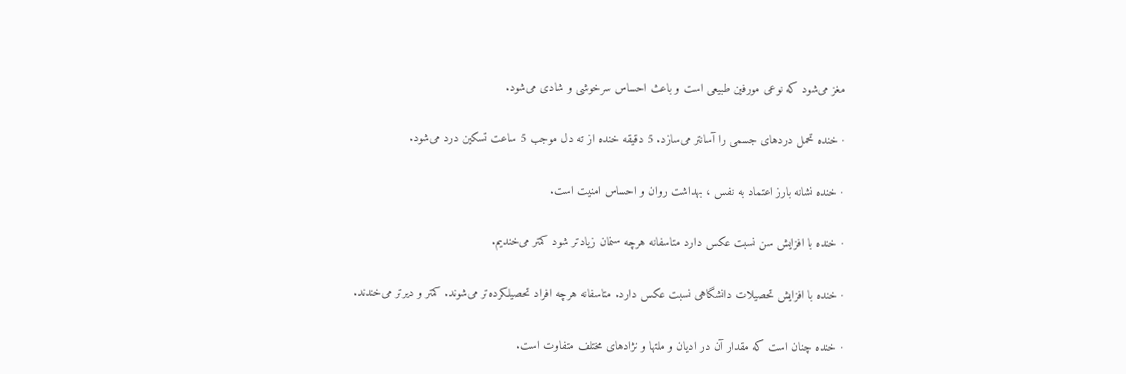مغز می‌شود که نوعی مورفین طبیعی است و باعث احساس سرخوشی و شادی می‌شود.

· خنده تحمل دردهای جسمی را آسانتر می‌سازد. 5 دقیقه خنده از ته دل موجب 5 ساعت تسکین درد می‌شود.

· خنده نشانه بارز اعتماد به نفس ، بهداشت روان و احساس امنیت است.

· خنده با افزایش سن نسبت عکس دارد متاسفانه هرچه سنمان زیادتر شود کمتر می‌خندیم.

· خنده با افزایش تحصیلات دانشگاهی نسبت عکس دارد. متاسفانه هرچه افراد تحصیلکرده‌تر می‌شوند. کمتر و دیرتر می‌خندند.

· خنده چنان است که مقدار آن در ادیان و ملتها و نژادهای مختلف متفاوت است.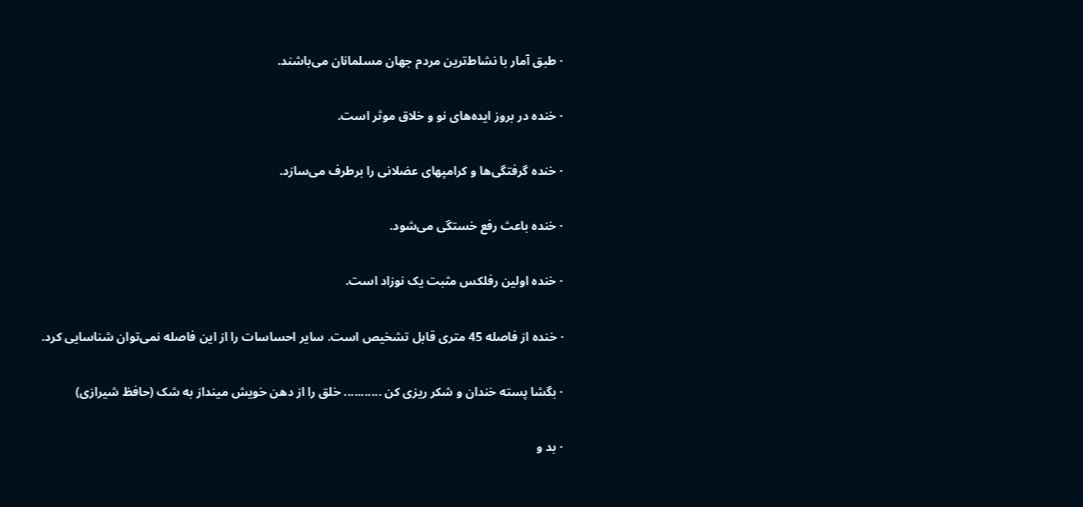· طبق آمار با نشاط‌ترین مردم جهان مسلمانان می‌باشند.

· خنده در بروز ایده‌های نو و خلاق موثر است.

· خنده گرفتگی‌ها و کرامپهای عضلانی را برطرف می‌سازد.

· خنده باعث رفع خستگی می‌شود.

· خنده اولین رفلکس مثبت یک نوزاد است.

· خنده از فاصله 45 متری قابل تشخیص است. سایر احساسات را از این فاصله نمی‌توان شناسایی کرد.

· بگشا پسته خندان و شکر ریزی کن ........... خلق را از دهن خویش مینداز به شک (حافظ شیرازی)

· بد و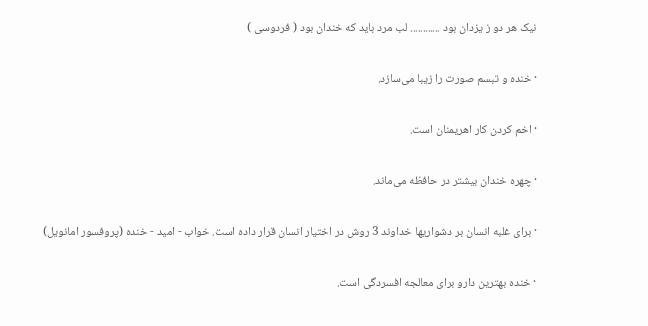نیک هر دو ز یزدان بود ............ لب مرد باید که خندان بود ( فردوسی )

· خنده و تبسم صورت را زیبا می‌سازد.

· اخم کردن کار اهریمنان است.

· چهره خندان بیشتر در حافظه می‌ماند.

· برای غلبه انسان بر دشواریها خداوند 3 روش در اختیار انسان قرار داده است. خواب - امید - خنده (پروفسور امانویل)

· خنده بهترین دارو برای معالجه افسردگی است.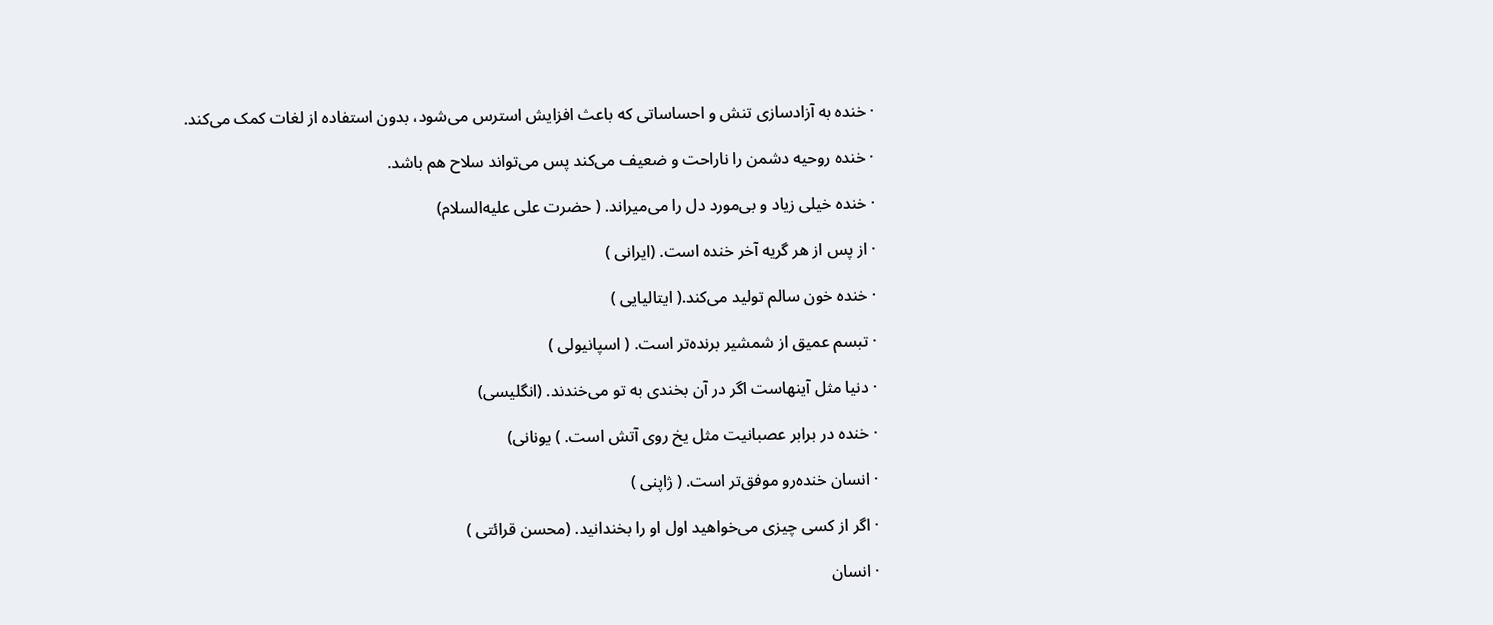· خنده به آزادسازی تنش و احساساتی که باعث افزایش استرس می‌شود، بدون استفاده از لغات کمک می‌کند.

· خنده روحیه دشمن را ناراحت و ضعیف می‌کند پس می‌تواند سلاح هم باشد.

· خنده خیلی زیاد و بی‌مورد دل را می‌میراند. ( حضرت علی علیه‌السلام)

· از پس از هر گریه آخر خنده است. (ایرانی )

· خنده خون سالم تولید می‌کند.( ایتالیایی )

· تبسم عمیق از شمشیر برنده‌تر است. ( اسپانیولی )

· دنیا مثل آینهاست اگر در آن بخندی به تو می‌خندند. (انگلیسی)

· خنده در برابر عصبانیت مثل یخ روی آتش است. ) یونانی)

· انسان خنده‌رو موفق‌تر است. ( ژاپنی )

· اگر از کسی چیزی می‌خواهید اول او را بخندانید. (محسن قرائتی )

· انسان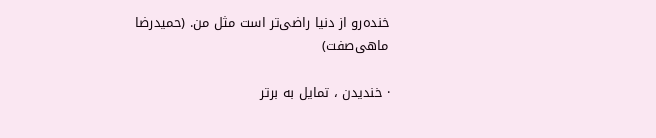خنده‌رو از دنیا راضی‌تر است مثل من. (حمیدرضا ماهی‌صفت)

· خندیدن ، تمایل به برتر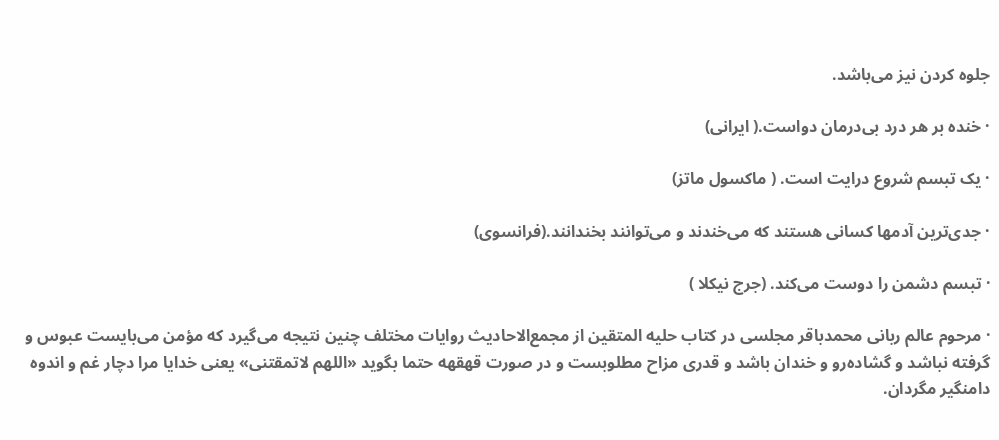جلوه کردن نیز می‌باشد.

· خنده بر هر درد بی‌درمان دواست.( ایرانی)

· یک تبسم شروع درایت است. ( ماکسول ماتز)

· جدی‌ترین آدمها کسانی هستند که می‌خندند و می‌توانند بخندانند.(فرانسوی)

· تبسم دشمن را دوست می‌کند. (جرج نیکلا )

· مرحوم عالم ربانی محمدباقر مجلسی در کتاب حلیه المتقین از مجمع‌الاحادیث روایات مختلف چنین نتیجه می‌گیرد که مؤمن می‌بایست عبوس و گرفته نباشد و گشاده‌رو و خندان باشد و قدری مزاح مطلوبست و در صورت قهقهه حتما بگوید «اللهم لاتمقتنی» یعنی خدایا مرا دچار غم و اندوه دامنگیر مگردان.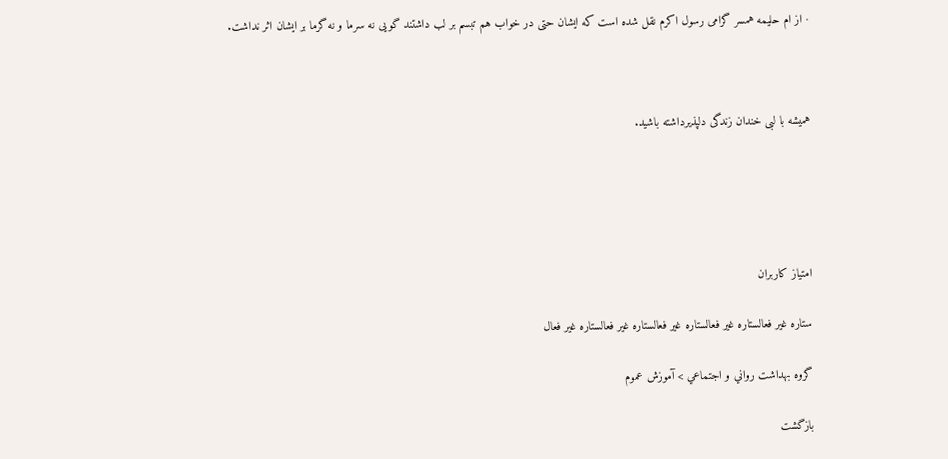· از ام حلیمه همسر گرامی رسول اکرم نقل شده است که ایشان حتی در خواب هم تبسم بر لب داشتند گویی نه سرما و نه گرما بر ایشان اثر نداشت.



همیشه با لبی خندان زندگی دلپذیرداشته باشید.





امتیاز کاربران

ستاره غیر فعالستاره غیر فعالستاره غیر فعالستاره غیر فعالستاره غیر فعال

گروه بهداشت رواني و اجتماعي > آموزش عموم

بازگشت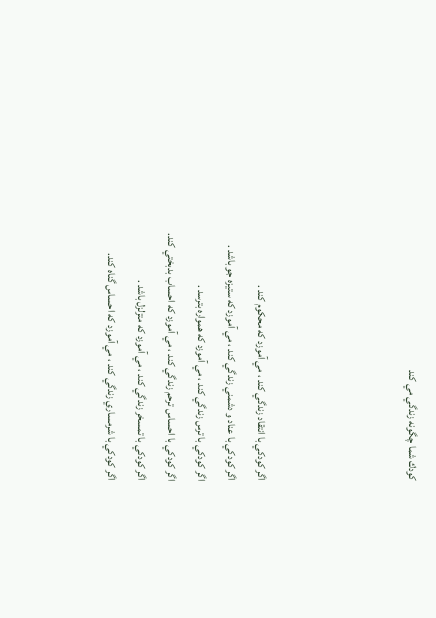كودك شما چگونه زندگي مي كند




اگر كودكي با انتقاد زندگي كند ، مي آموزد كه محكوم كند .
اگر كودكي با عناد و دشمني زندگي كند ، مي آموزد كه ستيزه جو باشد .
اگر كودكي با ترس زندگي كند ، مي آموزد كه همواره بترسد .
اگر كودكي با احساس ترحم زندگي كند ، مي آموزد كه احساب بدبختي كند.
اگر كودكي با تمسخر زندگي كند ، مي آموزد كه متزلزل باشد .
اگر كودكي با شرمساري زندگي كند ، مي آموزد كه احساس گناه كند.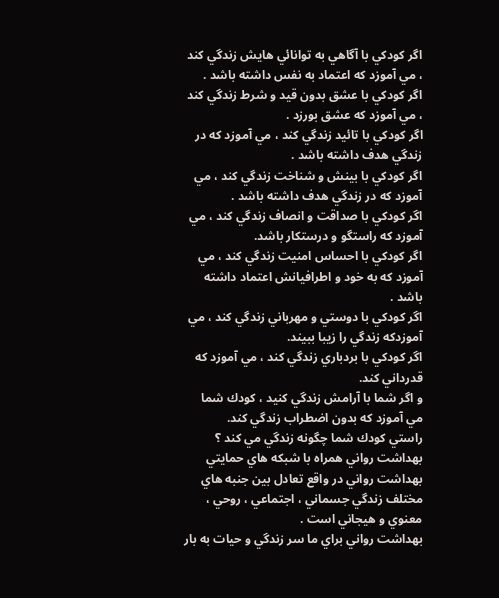اگر كودكي با آگاهي به توانائي هايش زندگي كند ، مي آموزد كه اعتماد به نفس داشته باشد .
اگر كودكي با عشق بدون قيد و شرط زندگي كند ، مي آموزد كه عشق بورزد .
اگر كودكي با تائيد زندگي كند ، مي آموزد كه در زندگي هدف داشته باشد .
اگر كودكي با بينش و شناخت زندگي كند ، مي آموزد كه در زندگي هدف داشته باشد .
اگر كودكي با صداقت و انصاف زندگي كند ، مي آموزد كه راستگو و درستكار باشد.
اگر كودكي با احساس امنيت زندگي كند ، مي آموزد كه به خود و اطرافيانش اعتماد داشته باشد .
اگر كودكي با دوستي و مهرباني زندگي كند ، مي آموزدكه زندگي را زيبا ببيند.
اگر كودكي با بردباري زندگي كند ، مي آموزد كه قدرداني كند.
و اگر شما با آرامش زندگي كنيد ، كودك شما مي آموزد كه بدون اضطراب زندگي كند.
راستي كودك شما چگونه زندگي مي كند ؟
بهداشت رواني همراه با شبكه هاي حمايتي
بهداشت رواني در واقع تعادل بين جنبه هاي مختلف زندگي جسماني ، اجتماعي ، روحي ، معنوي و هيجاني است .
بهداشت رواني براي ما سر زندگي و حيات به بار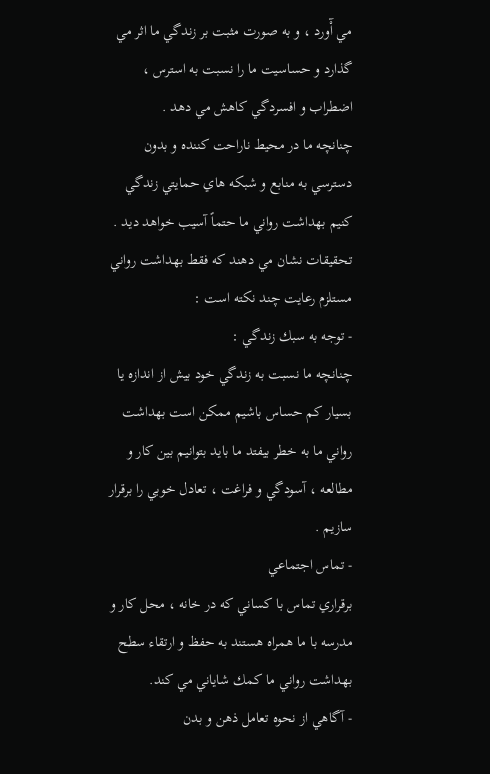مي آْورد ، و به صورت مثبت بر زندگي ما اثر مي گذارد و حساسيت ما را نسبت به استرس ، اضطراب و افسردگي كاهش مي دهد .
چنانچه ما در محيط ناراحت كننده و بدون دسترسي به منابع و شبكه هاي حمايتي زندگي كنيم بهداشت رواني ما حتماً آسيب خواهد ديد .
تحقيقات نشان مي دهند كه فقط بهداشت رواني مستلزم رعايت چند نكته است :
- توجه به سبك زندگي :
چنانچه ما نسبت به زندگي خود بيش از اندازه يا بسيار كم حساس باشيم ممكن است بهداشت رواني ما به خطر بيفتد ما بايد بتوانيم بين كار و مطالعه ، آسودگي و فراغت ، تعادل خوبي را برقرار سازيم .
- تماس اجتماعي
برقراري تماس با كساني كه در خانه ، محل كار و مدرسه با ما همراه هستند به حفظ و ارتقاء سطح بهداشت رواني ما كمك شاياني مي كند.
- آگاهي از نحوه تعامل ذهن و بدن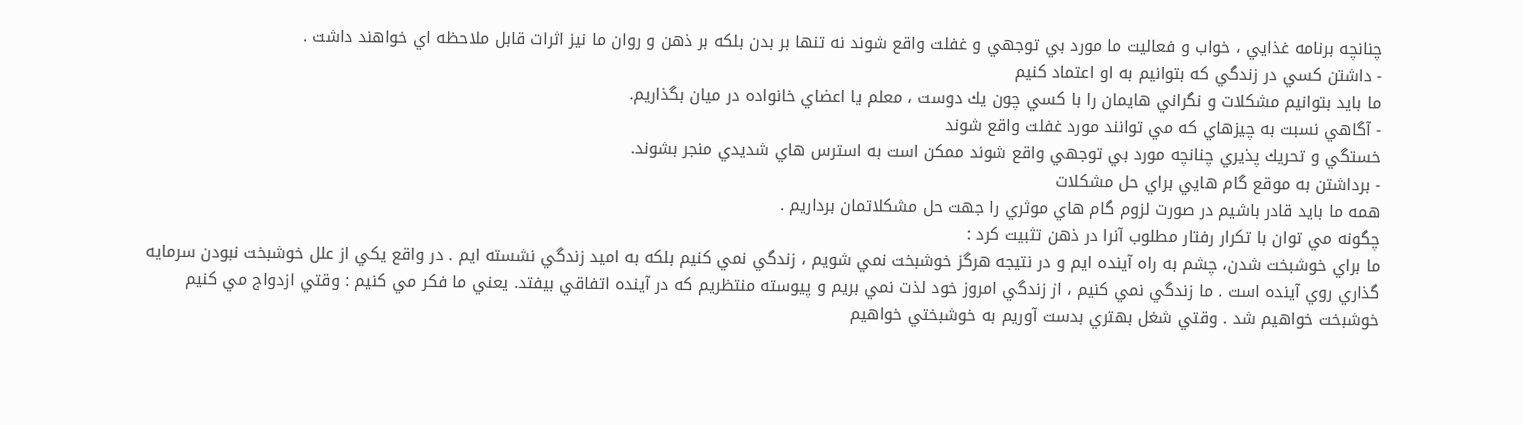چنانچه برنامه غذايي ، خواب و فعاليت ما مورد بي توجهي و غفلت واقع شوند نه تنها بر بدن بلكه بر ذهن و روان ما نيز اثرات قابل ملاحظه اي خواهند داشت .
- داشتن كسي در زندگي كه بتوانيم به او اعتماد كنيم
ما بايد بتوانيم مشكلات و نگراني هايمان را با كسي چون يك دوست ، معلم يا اعضاي خانواده در ميان بگذاريم.
- آگاهي نسبت به چيزهاي كه مي توانند مورد غفلت واقع شوند
خستگي و تحريك پذيري چنانچه مورد بي توجهي واقع شوند ممكن است به استرس هاي شديدي منجر بشوند.
- برداشتن به موقع گام هايي براي حل مشكلات
همه ما بايد قادر باشيم در صورت لزوم گام هاي موثري را جهت حل مشكلاتمان برداريم .
چگونه مي توان با تكرار رفتار مطلوب آنرا در ذهن تثبيت كرد :
ما براي خوشبخت شدن، چشم به راه آينده ايم و در نتيجه هرگز خوشبخت نمي شويم ، زندگي نمي كنيم بلكه به اميد زندگي نشسته ايم . در واقع يكي از علل خوشبخت نبودن سرمايه گذاري روي آينده است . ما زندگي نمي كنيم ، از زندگي امروز خود لذت نمي بريم و پيوسته منتظريم كه در آينده اتفاقي بيفتد. يعني ما فكر مي كنيم : وقتي ازدواج مي كنيم خوشبخت خواهيم شد . وقتي شغل بهتري بدست آوريم به خوشبختي خواهيم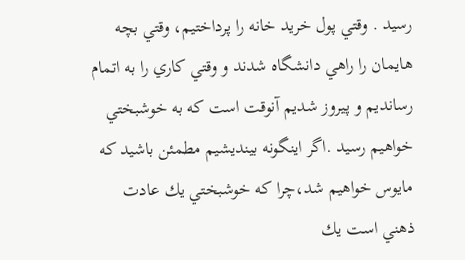رسيد . وقتي پول خريد خانه را پرداختيم، وقتي بچه هايمان را راهي دانشگاه شدند و وقتي كاري را به اتمام رسانديم و پيروز شديم آنوقت است كه به خوشبختي خواهيم رسيد .اگر اينگونه بينديشيم مطمئن باشيد كه مايوس خواهيم شد،چرا كه خوشبختي يك عادت ذهني است يك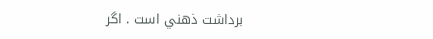برداشت ذهني است . اگر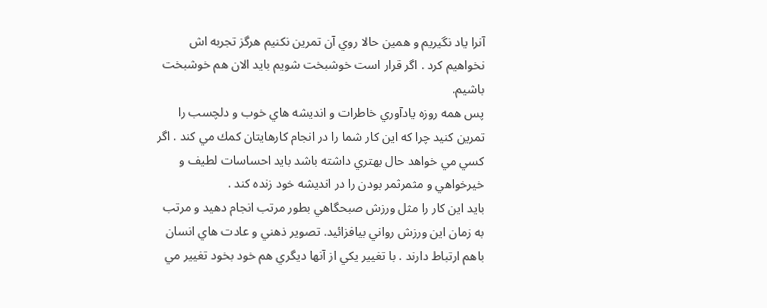آنرا ياد نگيريم و همين حالا روي آن تمرين نكنيم هرگز تجربه اش نخواهيم كرد . اگر قرار است خوشبخت شويم بايد الان هم خوشبخت باشيم.
پس همه روزه يادآوري خاطرات و انديشه هاي خوب و دلچسب را تمرين كنيد چرا كه اين كار شما را در انجام كارهايتان كمك مي كند . اگر كسي مي خواهد حال بهتري داشته باشد بايد احساسات لطيف و خيرخواهي و مثمرثمر بودن را در انديشه خود زنده كند .
بايد اين كار را مثل ورزش صبحگاهي بطور مرتب انجام دهيد و مرتب به زمان اين ورزش رواني بيافزائيد. تصوير ذهني و عادت هاي انسان باهم ارتباط دارند . با تغيير يكي از آنها ديگري هم خود بخود تغيير مي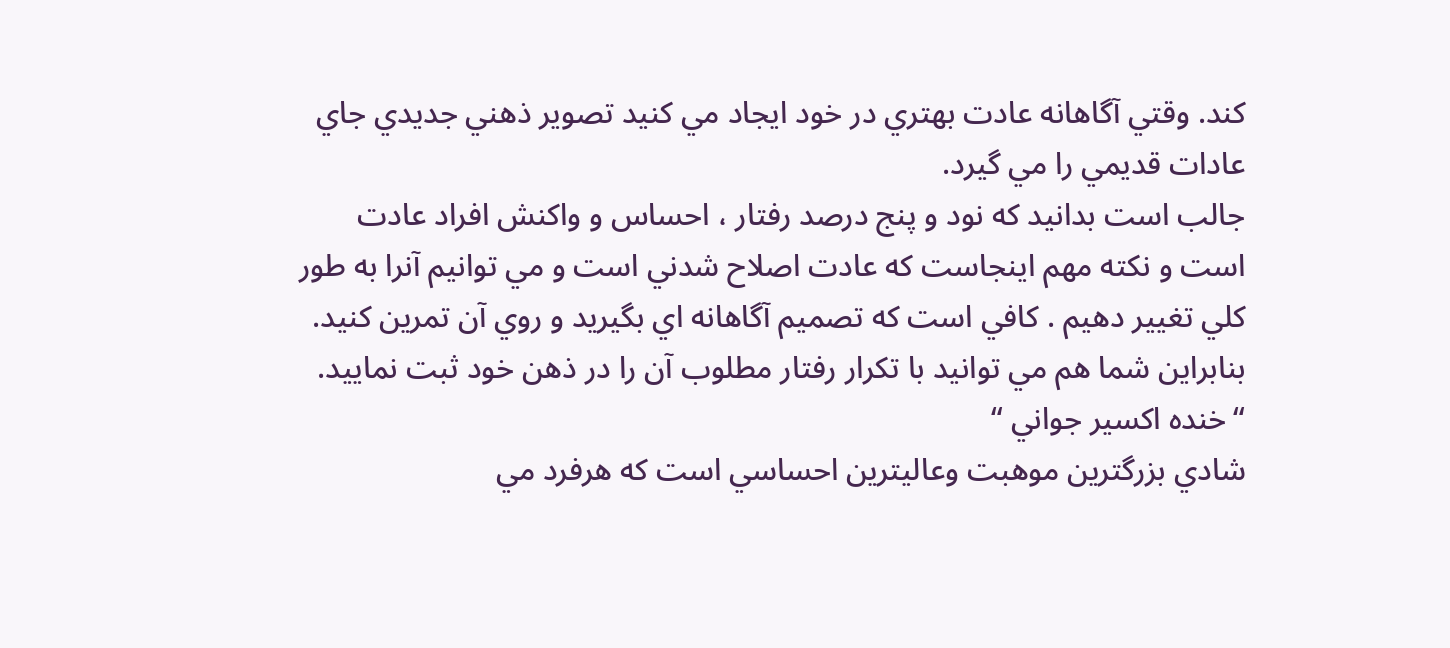كند. وقتي آگاهانه عادت بهتري در خود ايجاد مي كنيد تصوير ذهني جديدي جاي عادات قديمي را مي گيرد.
جالب است بدانيد كه نود و پنج درصد رفتار ، احساس و واكنش افراد عادت است و نكته مهم اينجاست كه عادت اصلاح شدني است و مي توانيم آنرا به طور كلي تغيير دهيم . كافي است كه تصميم آگاهانه اي بگيريد و روي آن تمرين كنيد.
بنابراين شما هم مي توانيد با تكرار رفتار مطلوب آن را در ذهن خود ثبت نماييد.
“خنده اكسير جواني “
شادي بزرگترين موهبت وعاليترين احساسي است كه هرفرد مي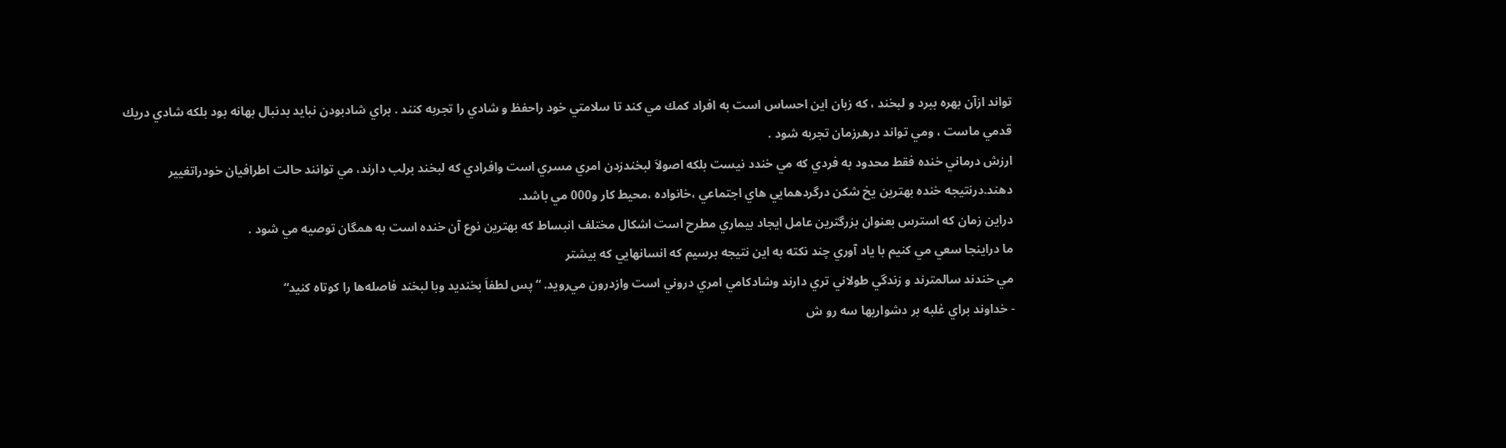تواند ازآن بهره ببرد و لبخند ، كه زبان اين احساس است به افراد كمك مي كند تا سلامتي خود راحفظ و شادي را تجربه كنند . براي شادبودن نبايد بدنبال بهانه بود بلكه شادي دريك قدمي ماست ، ومي تواند درهرزمان تجربه شود .
ارزش درماني خنده فقط محدود به فردي كه مي خندد نيست بلكه اصولاَ لبخندزدن امري مسري است وافرادي كه لبخند برلب دارند، مي توانند حالت اطرافيان خودراتغيير دهند.درنتيجه خنده بهترين يخ شكن درگردهمايي هاي اجتماعي ،خانواده ،محيط كار و000 مي باشد.
دراين زمان كه استرس بعنوان بزرگترين عامل ايجاد بيماري مطرح است اشكال مختلف انبساط كه بهترين نوع آن خنده است به همگان توصيه مي شود .
ما دراينجا سعي مي كنيم با ياد آوري چند نكته به اين نتيجه برسيم كه انسانهايي كه بيشتر
مي خندند سالمترند و زندگي طولاني تري دارند وشادكامي امري دروني است وازدرون مي‌رويد. “پس لطفاَ بخنديد وبا لبخند فاصله‌ها را كوتاه كنيد“
- خداوند براي غلبه بر دشواريها سه رو ش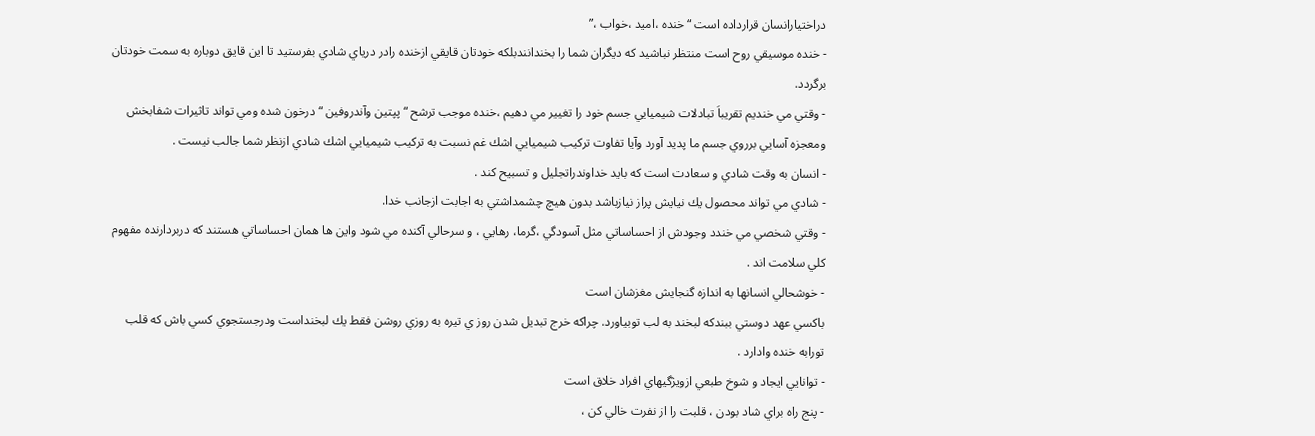دراختيارانسان قرارداده است “خنده ،اميد ،خواب ،”
- خنده موسيقي روح است منتظر نباشيد كه ديگران شما را بخندانندبلكه خودتان قايقي ازخنده رادر درياي شادي بفرستيد تا اين قايق دوباره به سمت خودتان برگردد.
- وقتي مي خنديم تقريباَ تبادلات شيميايي جسم خود را تغيير مي دهيم ،خنده موجب ترشح “پپتين وآندروفين “ درخون شده ومي تواند تاثيرات شفابخش ومعجزه آسايي برروي جسم ما پديد آورد وآيا تفاوت تركيب شيميايي اشك غم نسبت به تركيب شيميايي اشك شادي ازنظر شما جالب نيست .
- انسان به وقت شادي و سعادت است كه بايد خداوندراتجليل و تسبيح كند .
- شادي مي تواند محصول يك نيايش پراز نيازباشد بدون هيچ چشمداشتي به اجابت ازجانب خدا.
- وقتي شخصي مي خندد وجودش از احساساتي مثل آسودگي ،گرما، رهايي ، و سرحالي آكنده مي شود واين ها همان احساساتي هستند كه دربردارنده مفهوم كلي سلامت اند .
- خوشحالي انسانها به اندازه گنجايش مغزشان است
باكسي عهد دوستي ببندكه لبخند به لب توبياورد. چراكه خرج تبديل شدن روز ي تيره به روزي روشن فقط يك لبخنداست ودرجستجوي كسي باش كه قلب تورابه خنده وادارد .
- توانايي ايجاد و شوخ طبعي ازويژگيهاي افراد خلاق است
- پنج راه براي شاد بودن ، قلبت را از نفرت خالي كن ،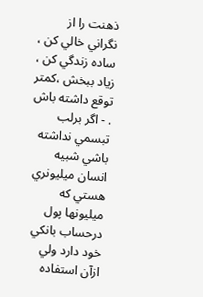ذهنت را از نگراني خالي كن ، ساده زندگي كن ، زياد ببخش ،كمتر توقع داشته باش . - اگر برلب تبسمي نداشته باشي شبيه انسان ميليونري هستي كه ميليونها پول درحساب بانكي خود دارد ولي ازآن استفاده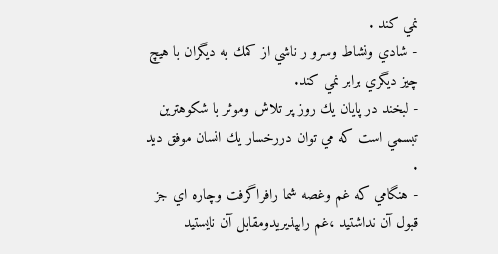نمي كند .
- شادي ونشاط وسرو ر ناشي از كمك به ديگران با هيچ چيز ديگري برابر نمي كند.
- لبخند در پايان يك روز پر تلاش وموثر با شكوهترين تبسمي است كه مي توان دررخسار يك انسان موفق ديد .
- هنگامي كه غم وغصه شما رافراگرفت وچاره اي جز قبول آن نداشتيد ،غم رابپذيريدومقابل آن نايستيد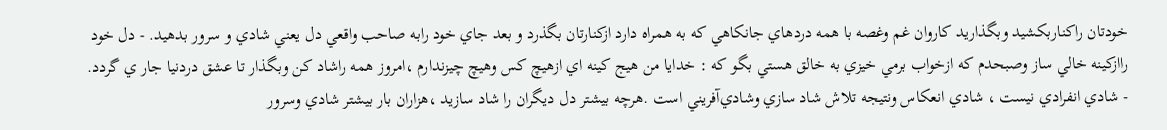خودتان راكناربكشيد وبگذاريد كاروان غم وغصه با همه دردهاي جانكاهي كه به همراه دارد ازكنارتان بگذرد و بعد جاي خود رابه صاحب واقعي دل يعني شادي و سرور بدهيد. - دل خود راازكينه خالي ساز وصبحدم كه ازخواب برمي خيزي به خالق هستي بگو كه : خدايا من هيج كينه اي ازهيچ كس وهيچ چيزندارم ،امروز همه راشاد كن وبگذار تا عشق دردنيا جار ي گردد.
- شادي انفرادي نيست ، شادي انعكاس ونتيجه تلاش شاد سازي وشادي‌آفريني است .هرچه بيشتر دل ديگران را شاد سازيد ،هزاران بار بيشتر شادي وسرور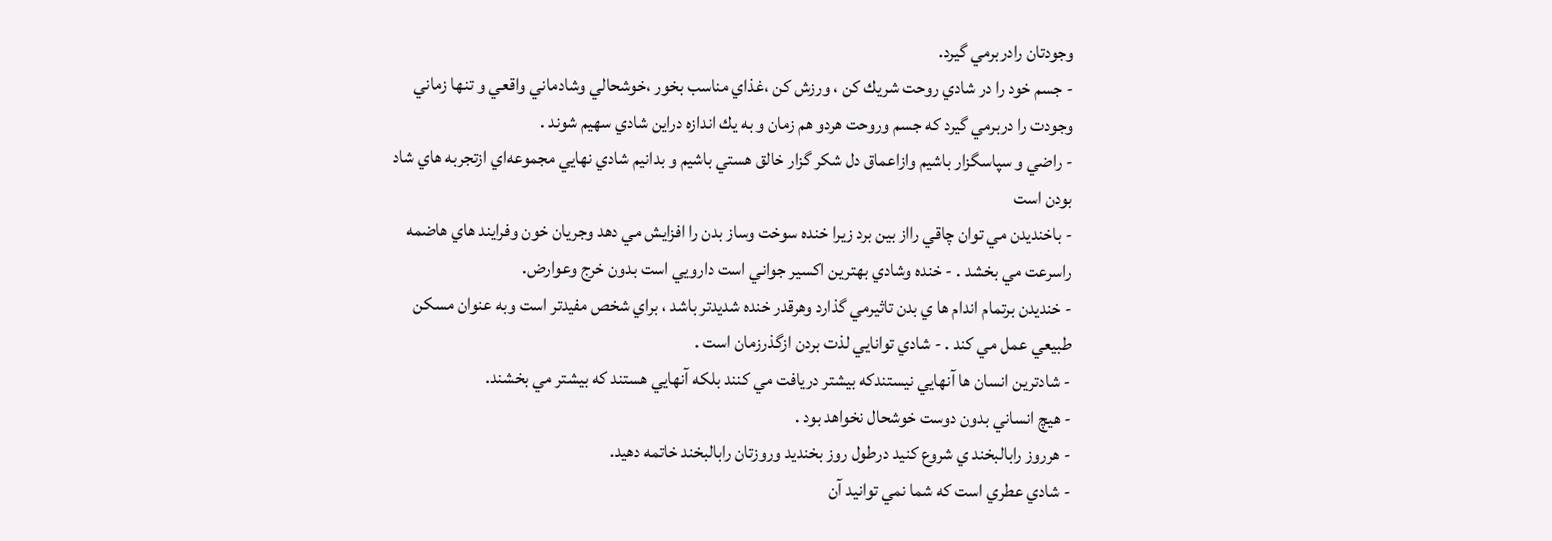وجودتان رادربرمي گيرد.
- جسم خود را در شادي روحت شريك كن ، ورزش كن ،غذاي مناسب بخور ،خوشحالي وشادماني واقعي و تنها زماني وجودت را دربرمي گيرد كه جسم وروحت هردو هم زمان و به يك اندازه دراين شادي سهيم شوند .
- راضي و سپاسگزار باشيم وازاعماق دل شكر گزار خالق هستي باشيم و بدانيم شادي نهايي مجموعه‌اي ازتجربه هاي شاد بودن است
- باخنديدن مي توان چاقي رااز بين برد زيرا خنده سوخت وساز بدن را افزايش مي دهد وجريان خون وفرايند هاي هاضمه راسرعت مي بخشد . - خنده وشادي بهترين اكسير جواني است دارويي است بدون خرج وعوارض.
- خنديدن برتمام اندام ها ي بدن تاثيرمي گذارد وهرقدر خنده شديدتر باشد ، براي شخص مفيدتر است وبه عنوان مسكن طبيعي عمل مي كند . - شادي توانايي لذت بردن ازگذرزمان است .
- شادترين انسان ها آنهايي نيستندكه بيشتر دريافت مي كنند بلكه آنهايي هستند كه بيشتر مي بخشند.
- هيچ انساني بدون دوست خوشحال نخواهد بود .
- هرروز رابالبخند ي شروع كنيد درطول روز بخنديد وروزتان رابالبخند خاتمه دهيد.
- شادي عطري است كه شما نمي توانيد آن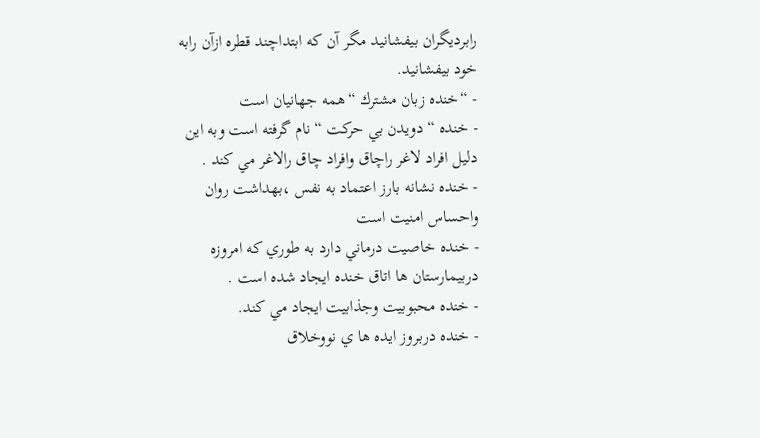رابرديگران بيفشانيد مگر آن كه ابتداچند قطره ازآن رابه خود بيفشانيد.
- “خنده زبان مشترك “همه جهانيان است
- خنده “ دويدن بي حركت “ نام گرفته است وبه اين دليل افراد لاغر راچاق وافراد چاق رالاغر مي كند .
- خنده نشانه بارز اعتماد به نفس ،بهداشت روان واحساس امنيت است
- خنده خاصيت درماني دارد به طوري كه امروزه دربيمارستان ها اتاق خنده ايجاد شده است .
- خنده محبوبيت وجذابيت ايجاد مي كند.
- خنده دربروز ايده ها ي نووخلاق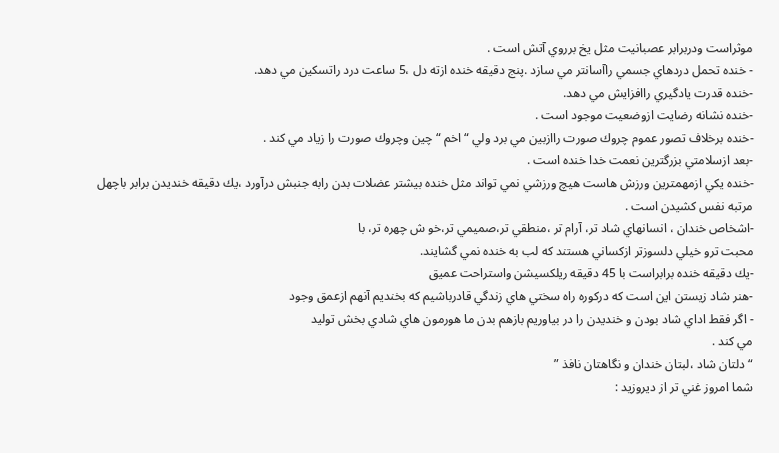موثراست ودربرابر عصبانيت مثل يخ برروي آتش است .
- خنده تحمل دردهاي جسمي راآسانتر مي سازد .پنج دقيقه خنده ازته دل ،5 ساعت درد راتسكين مي دهد.
-خنده قدرت يادگيري راافزايش مي دهد.
-خنده نشانه رضايت ازوضعيت موجود است .
-خنده برخلاف تصور عموم چروك صورت راازبين مي برد ولي “اخم “ چين وچروك صورت را زياد مي كند .
-بعد ازسلامتي بزرگترين نعمت خدا خنده است .
-خنده يكي ازمهمترين ورزش هاست هيچ ورزشي نمي تواند مثل خنده بيشتر عضلات بدن رابه جنبش درآورد ،يك دقيقه خنديدن برابر باچهل مرتبه نفس كشيدن است .
-اشخاص خندان ، انسانهاي شاد تر، آرام تر ،منطقي تر،صميمي تر،خو ش چهره تر، با
محبت ترو خيلي دلسوزتر ازكساني هستند كه لب به خنده نمي گشايند.
-يك دقيقه خنده برابراست با 45 دقيقه ريلكسيشن واستراحت عميق
-هنر شاد زيستن اين است كه دركوره راه سختي هاي زندگي قادرباشيم كه بخنديم آنهم ازعمق وجود
- اگر فقط اداي شاد بودن و خنديدن را در بياوريم بازهم بدن ما هورمون هاي شادي‌ بخش توليد
مي كند .
“ دلتان شاد ،لبتان خندان و نگاهتان نافذ ”
شما امروز غني تر از ديروزيد :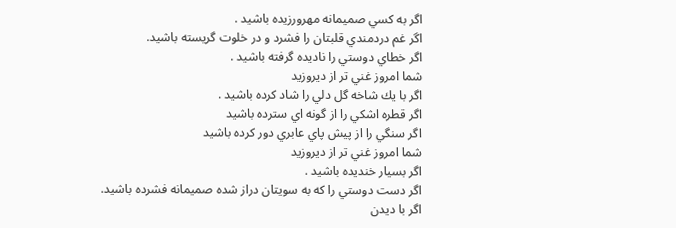اگر به كسي صميمانه مهرورزيده باشيد .
اگر غم دردمندي قلبتان را فشرد و در خلوت گريسته باشيد.
اگر خطاي دوستي را ناديده گرفته باشيد .
شما امروز غني تر از ديروزيد
اگر با يك شاخه گل دلي را شاد كرده باشيد .
اگر قطره اشكي را از گونه اي سترده باشيد
اگر سنگي را از پيش پاي عابري دور كرده باشيد
شما امروز غني تر از ديروزيد
اگر بسيار خنديده باشيد .
اگر دست دوستي را كه به سويتان دراز شده صميمانه فشرده باشيد.
اگر با ديدن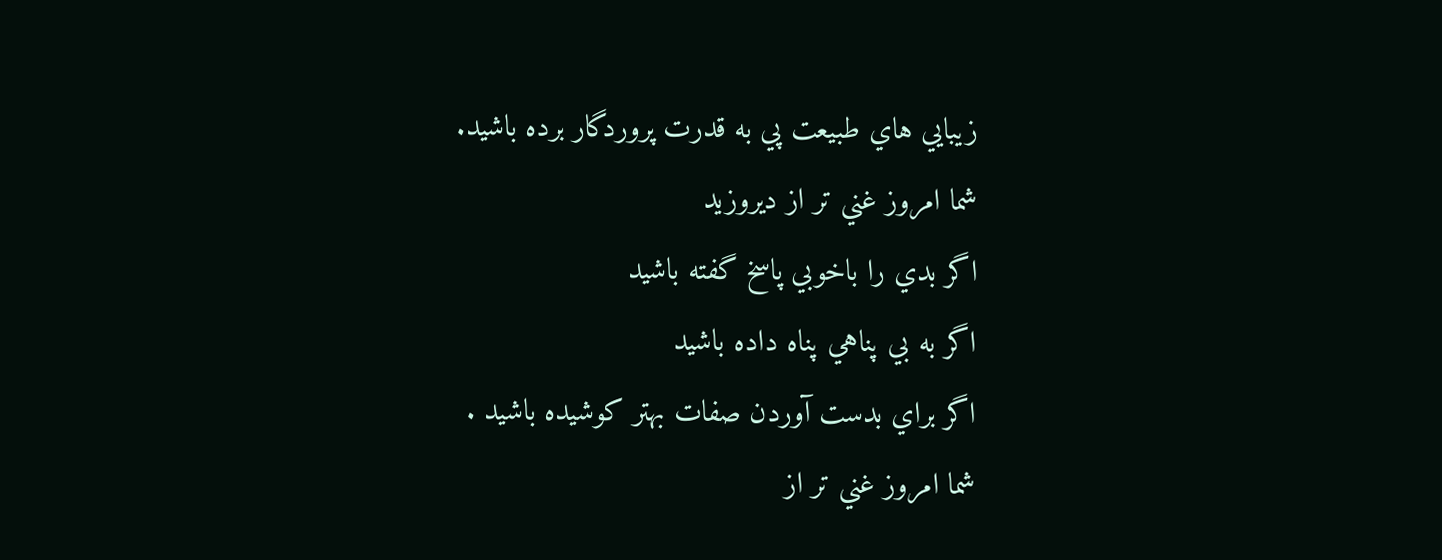زيبايي هاي طبيعت پي به قدرت پروردگار برده باشيد.
شما امروز غني تر از ديروزيد
اگر بدي را باخوبي پاسخ گفته باشيد
اگر به بي پناهي پناه داده باشيد
اگر براي بدست آوردن صفات بهتر كوشيده باشيد .
شما امروز غني تر از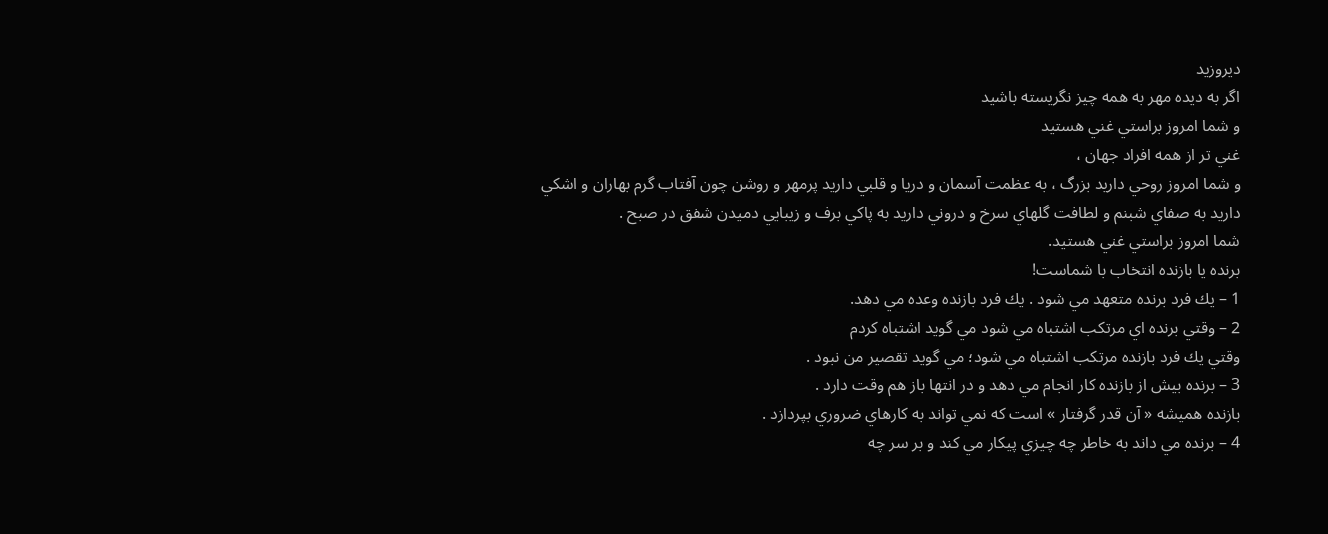ديروزيد
اگر به ديده مهر به همه چيز نگريسته باشيد
و شما امروز براستي غني هستيد
غني تر از همه افراد جهان ،
و شما امروز روحي داريد بزرگ ، به عظمت آسمان و دريا و قلبي داريد پرمهر و روشن چون آفتاب گرم بهاران و اشكي داريد به صفاي شبنم و لطافت گلهاي سرخ و دروني داريد به پاكي برف و زيبايي دميدن شفق در صبح .
شما امروز براستي غني هستيد.
برنده يا بازنده انتخاب با شماست!
1 – يك فرد برنده متعهد مي شود . يك فرد بازنده وعده مي دهد.
2 – وقتي برنده اي مرتكب اشتباه مي شود مي گويد اشتباه كردم
وقتي يك فرد بازنده مرتكب اشتباه مي شود؛ مي گويد تقصير من نبود .
3 – برنده بيش از بازنده كار انجام مي دهد و در انتها باز هم وقت دارد .
بازنده هميشه « آن قدر گرفتار » است كه نمي تواند به كارهاي ضروري بپردازد .
4 – برنده مي داند به خاطر چه چيزي پيكار مي كند و بر سر چه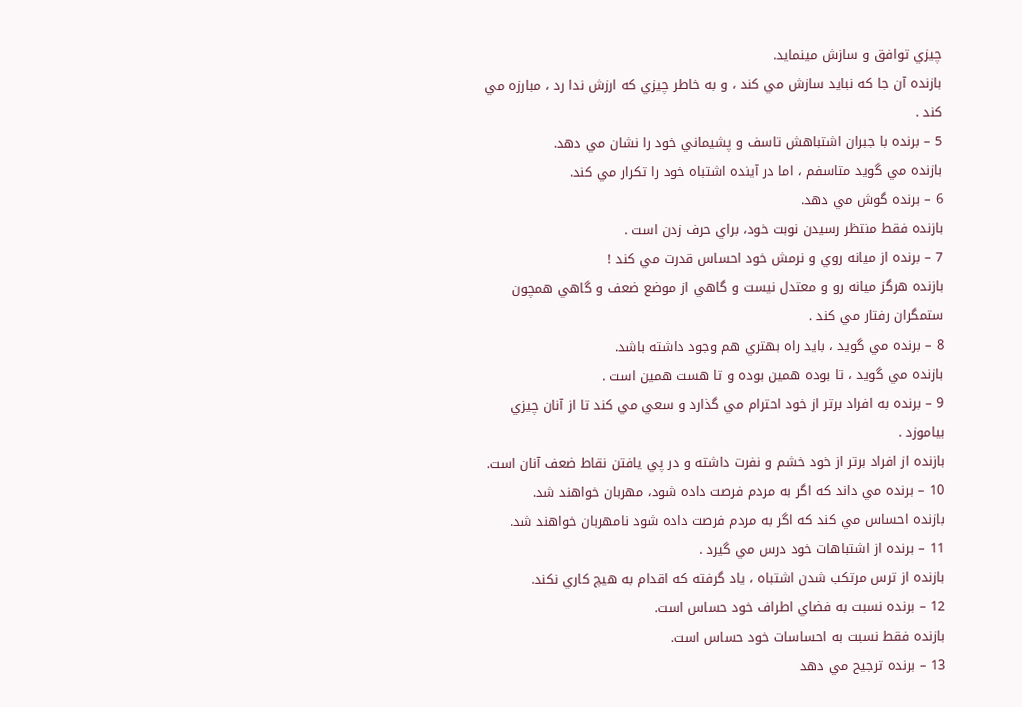چيزي توافق و سازش مينمايد.
بازنده آن جا كه نبايد سازش مي كند ، و به خاطر چيزي كه ارزش ندا رد ، مبارزه مي كند .
5 – برنده با جبران اشتباهش تاسف و پشيماني خود را نشان مي دهد.
بازنده مي گويد متاسفم ، اما در آينده اشتباه خود را تكرار مي كند.
6 – برنده گوش مي دهد.
بازنده فقط منتظر رسيدن نوبت خود، براي حرف زدن است .
7 – برنده از ميانه روي و نرمش خود احساس قدرت مي كند !
بازنده هرگز ميانه رو و معتدل نيست و گاهي از موضع ضعف و گاهي همچون ستمگران رفتار مي كند .
8 – برنده مي گويد ، بايد راه بهتري هم وجود داشته باشد.
بازنده مي گويد ، تا بوده همين بوده و تا هست همين است .
9 – برنده به افراد برتر از خود احترام مي گذارد و سعي مي كند تا از آنان چيزي بياموزد .
بازنده از افراد برتر از خود خشم و نفرت داشته و در پي يافتن نقاط ضعف آنان است.
10 – برنده مي داند كه اگر به مردم فرصت داده شود، مهربان خواهند شد.
بازنده احساس مي كند كه اگر به مردم فرصت داده شود نامهربان خواهند شد.
11 – برنده از اشتباهات خود درس مي گيرد .
بازنده از ترس مرتكب شدن اشتباه ، ياد گرفته كه اقدام به هيچ كاري نكند.
12 – برنده نسبت به فضاي اطراف خود حساس است.
بازنده فقط نسبت به احساسات خود حساس است.
13 – برنده ترجيح مي دهد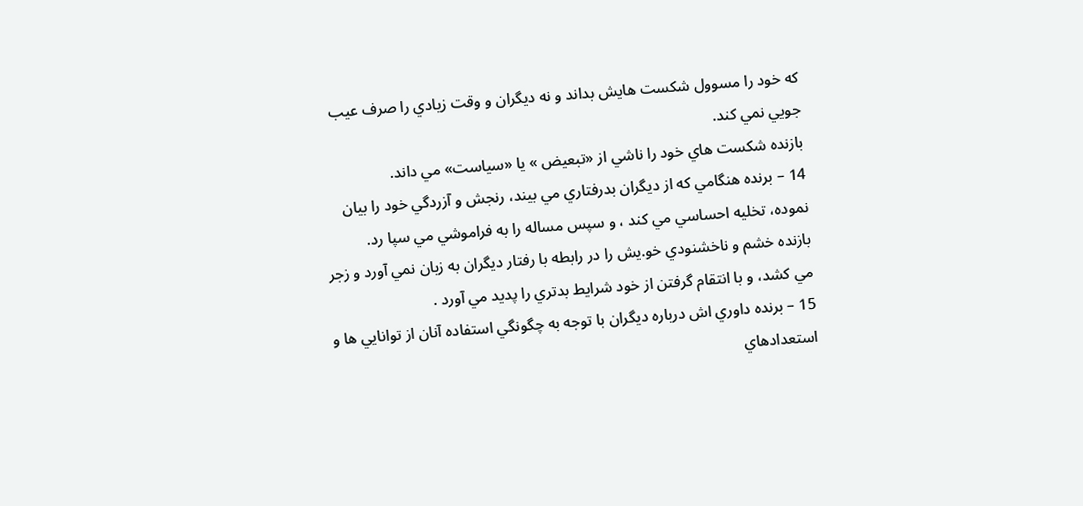كه خود را مسوول شكست هايش بداند و نه ديگران و وقت زيادي را صرف عيب جويي نمي كند.
بازنده شكست هاي خود را ناشي از «تبعيض » يا «سياست» مي داند.
14 – برنده هنگامي كه از ديگران بدرفتاري مي بيند، رنجش و آزردگي خود را بيان نموده، تخليه احساسي مي كند ، و سپس مساله را به فراموشي مي سپا رد.
بازنده خشم و ناخشنودي خو.يش را در رابطه با رفتار ديگران به زبان نمي آورد و زجر مي كشد، و با انتقام گرفتن از خود شرايط بدتري را پديد مي آورد .
15 – برنده داوري اش درباره ديگران با توجه به چگونگي استفاده آنان از توانايي ها و استعدادهاي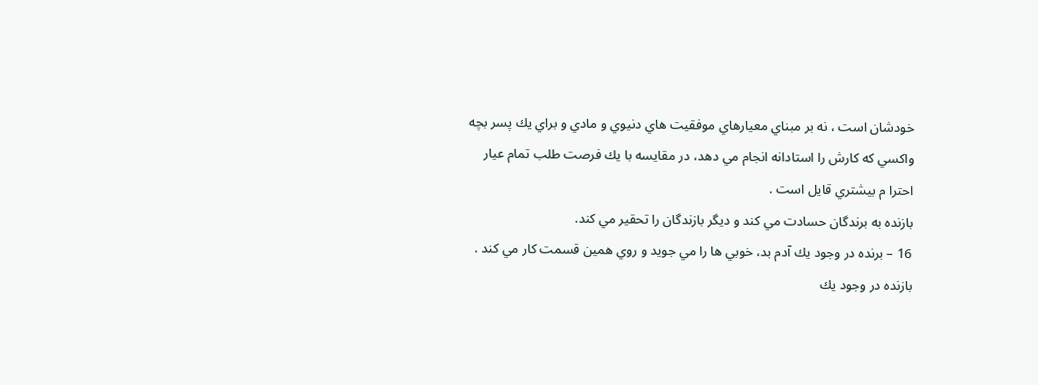خودشان است ، نه بر مبناي معيارهاي موفقيت هاي دنيوي و مادي و براي يك پسر بچه واكسي كه كارش را استادانه انجام مي دهد، در مقايسه با يك فرصت طلب تمام عيار احترا م بيشتري قايل است .
بازنده به برندگان حسادت مي كند و ديگر بازندگان را تحقير مي كند.
16 – برنده در وجود يك آدم بد، خوبي ها را مي جويد و روي همين قسمت كار مي كند .
بازنده در وجود يك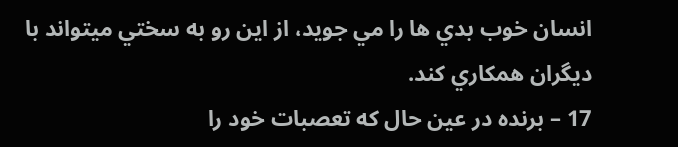انسان خوب بدي ها را مي جويد، از اين رو به سختي ميتواند با ديگران همكاري كند.
17 – برنده در عين حال كه تعصبات خود را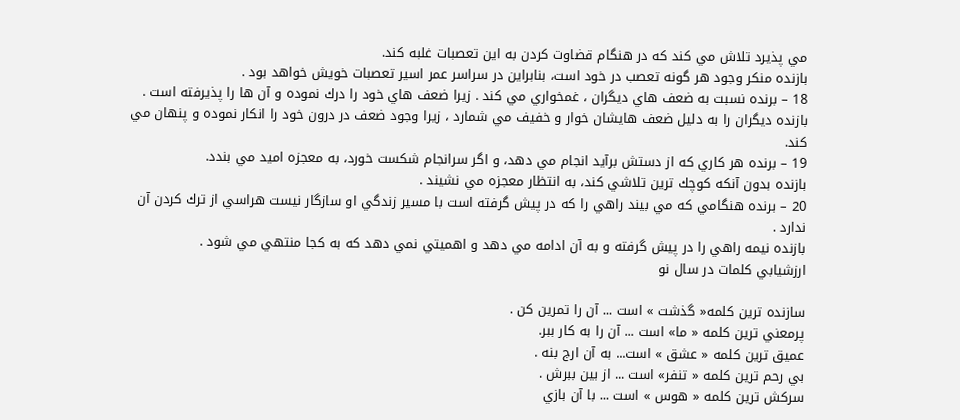مي پذيرد تلاش مي كند كه در هنگام قضاوت كردن به اين تعصبات غلبه كند.
بازنده منكر وجود هر گونه تعصب در خود است، بنابراين در سراسر عمر اسير تعصبات خويش خواهد بود .
18 – برنده نسبت به ضعف هاي ديگران ، غمخواري مي كند . زيرا ضعف هاي خود را درك نموده و آن ها را پذيرفته است .
بازنده ديگران را به دليل ضعف هايشان خوار و خفيف مي شمارد ، زيرا وجود ضعف در درون خود را انكار نموده و پنهان مي كند.
19 – برنده هر كاري كه از دستش برآيد انجام مي دهد، و اگر سرانجام شكست خورد، به معجزه اميد مي بندد.
بازنده بدون آنكه كوچك ترين تلاشي كند، به انتظار معجزه مي نشيند .
20 – برنده هنگامي كه مي بيند راهي را كه در پيش گرفته است با مسير زندگي او سازگار نيست هراسي از ترك كردن آن ندارد .
بازنده نيمه راهي را در پيش گرفته و به آن ادامه مي دهد و اهميتي نمي دهد كه به كجا منتهي مي شود .
ارزشيابي كلمات در سال نو

سازنده ترين كلمه« گذشت » است ... آن را تمرين كن .
پرمعني ترين كلمه « ما» است ... آن را به كار ببر.
عميق ترين كلمه « عشق » است... به آن ارج بنه .
بي رحم ترين كلمه « تنفر» است ... از بين ببرش .
سركش ترين كلمه « هوس » است ... با آن بازي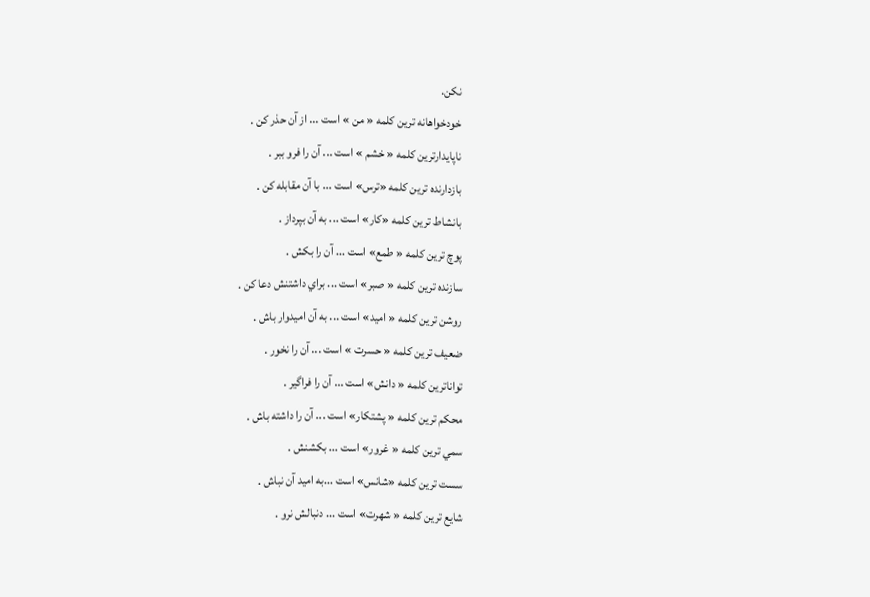نكن.
خودخواهانه ترين كلمه « من » است ... از آن حذر كن .
ناپايدارترين كلمه « خشم » است ... آن را فرو ببر .
بازدارنده ترين كلمه «ترس» است ... با آن مقابله كن .
بانشاط ترين كلمه «كار» است ... به آن بپرداز .
پوچ ترين كلمه « طمع» است ... آن را بكش .
سازنده ترين كلمه « صبر» است ... براي داشتنش دعا كن .
روشن ترين كلمه « اميد» است ... به آن اميدوار باش .
ضعيف ترين كلمه « حسرت » است ... آن را نخور .
تواناترين كلمه « دانش» است ... آن را فراگير .
محكم ترين كلمه « پشتكار» است ... آن را داشته باش .
سمي ترين كلمه « غرور» است ... بكشنش .
سست ترين كلمه «شانس» است ...به اميد آن نباش .
شايع ترين كلمه « شهرت» است ... دنبالش نرو .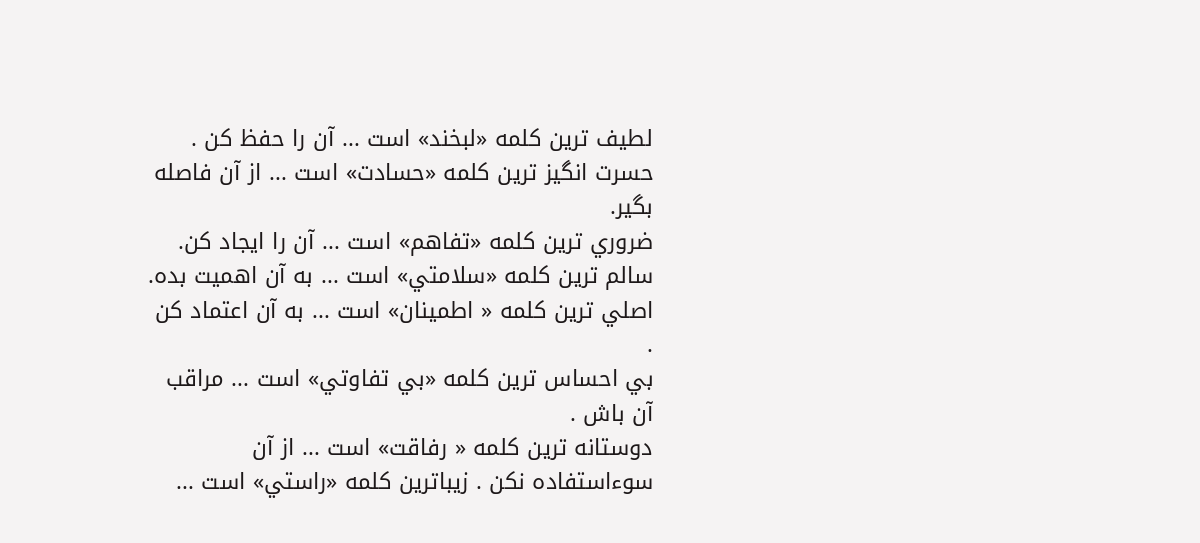لطيف ترين كلمه «لبخند» است ... آن را حفظ كن .
حسرت انگيز ترين كلمه «حسادت» است ... از آن فاصله بگير.
ضروري ترين كلمه «تفاهم» است ... آن را ايجاد كن.
سالم ترين كلمه «سلامتي» است ... به آن اهميت بده.
اصلي ترين كلمه « اطمينان» است ... به آن اعتماد كن .
بي احساس ترين كلمه «بي تفاوتي» است ... مراقب آن باش .
دوستانه ترين كلمه « رفاقت» است ... از آن سوءاستفاده نكن . زيباترين كلمه «راستي» است ...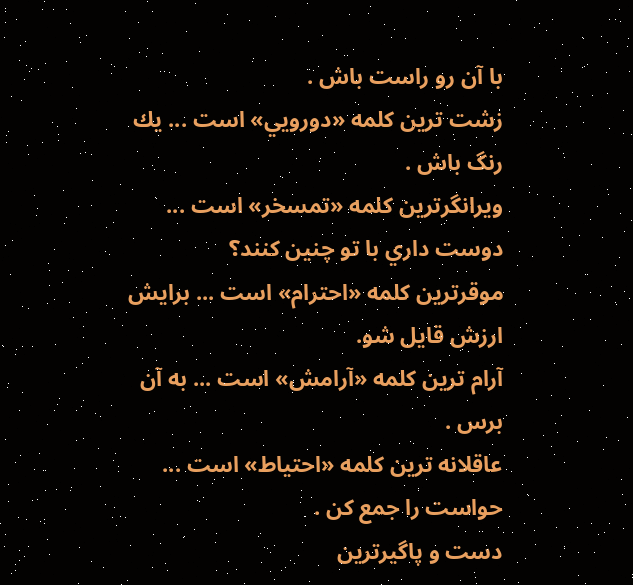با آن رو راست باش .
زشت ترين كلمه «دورويي» است ... يك رنگ باش .
ويرانگرترين كلمه «تمسخر» است ... دوست داري با تو چنين كنند؟
موقرترين كلمه «احترام» است ... برايش ارزش قايل شو.
آرام ترين كلمه «آرامش» است ... به آن برس .
عاقلانه ترين كلمه «احتياط» است ... حواست را جمع كن .
دست و پاگيرترين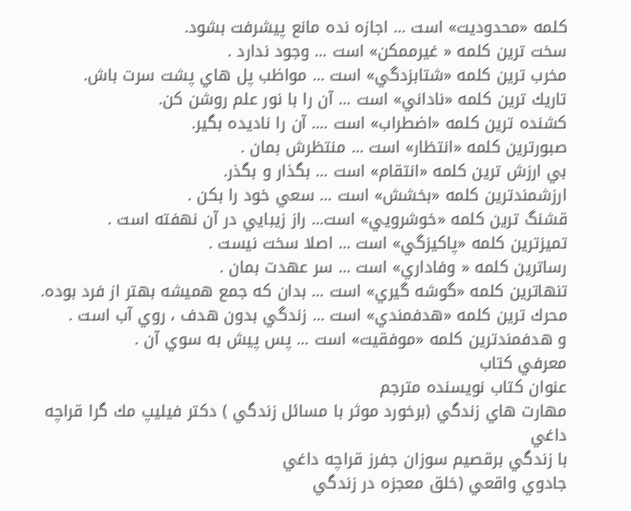كلمه «محدوديت» است ... اجازه نده مانع پيشرفت بشود.
سخت ترين كلمه « غيرممكن» است ... وجود ندارد .
مخرب ترين كلمه «شتابزدگي» است ... مواظب پل هاي پشت سرت باش.
تاريك ترين كلمه «ناداني» است ... آن را با نور علم روشن كن.
كشنده ترين كلمه «اضطراب» است .... آن را ناديده بگير.
صبورترين كلمه «انتظار» است ... منتظرش بمان .
بي ارزش ترين كلمه «انتقام» است ... بگذار و بگذر.
ارزشمندترين كلمه «بخشش» است ... سعي خود را بكن .
قشنگ ترين كلمه «خوشرويي» است... راز زيبايي در آن نهفته است .
تميزترين كلمه «پاكيزگي» است ... اصلا سخت نيست .
رساترين كلمه « وفاداري» است ... سر عهدت بمان .
تنهاترين كلمه «گوشه گيري» است ... بدان كه جمع هميشه بهتر از فرد بوده.
محرك ترين كلمه «هدفمندي» است ... زندگي بدون هدف ، روي آب است .
و هدفمندترين كلمه «موفقيت» است ... پس پيش به سوي آن .
معرفي كتاب
عنوان كتاب نويسنده مترجم
مهارت هاي زندگي (برخورد موثر با مسائل زندگي ) دكتر فيليپ مك گرا قراچه داغي
با زندگي برقصيم سوزان جفرز قراچه داغي
جادوي واقعي (خلق معجزه در زندگي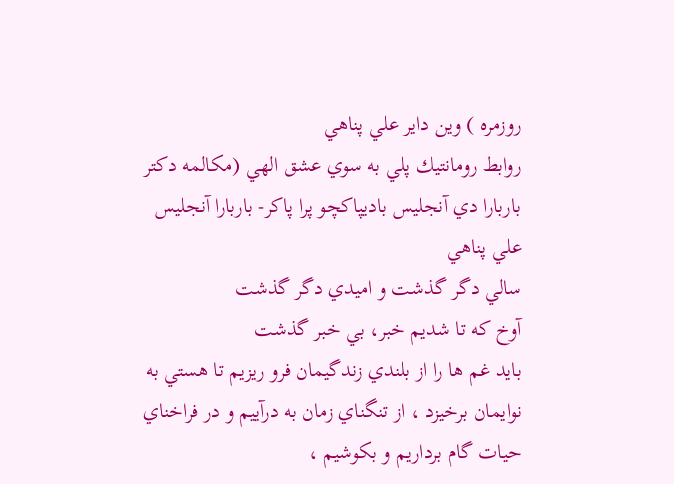روزمره ) وين داير علي پناهي
روابط رومانتيك پلي به سوي عشق الهي (مكالمه دكتر باربارا دي آنجليس باديپاكچو پرا پاكر- باربارا آنجليس علي پناهي
سالي دگر گذشت و اميدي دگر گذشت
آوخ كه تا شديم خبر، بي خبر گذشت
بايد غم ها را از بلندي زندگيمان فرو ريزيم تا هستي به نوايمان برخيزد ، از تنگناي زمان به درآييم و در فراخناي حيات گام برداريم و بكوشيم ،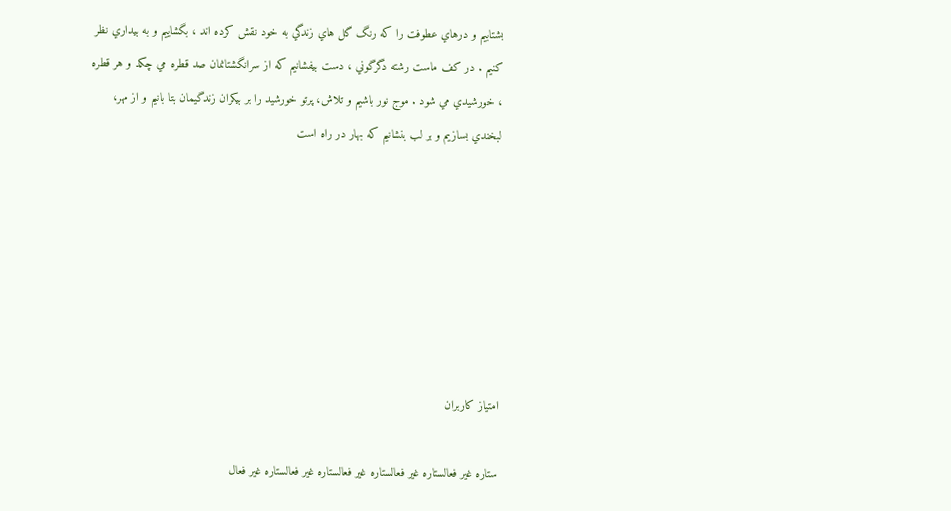بشتابيم و درهاي عطوفت را كه رنگ گل هاي زندگي به خود نقش كرده اند ، بگشاييم و به بيداري نظر كنيم . در كف ماست رشته دگرگوني ، دست بيفشانيم كه از سرانگشتانمان صد قطره مي چكد و هر قطره ، خورشيدي مي شود . موج نور باشيم و تلاش، پرتو خورشيد را بر بيكران زندگيمان بتا بانيم و از مهر، لبخندي بسازيم و بر لب بنشانيم كه بهار در راه است







امتیاز کاربران

ستاره غیر فعالستاره غیر فعالستاره غیر فعالستاره غیر فعالستاره غیر فعال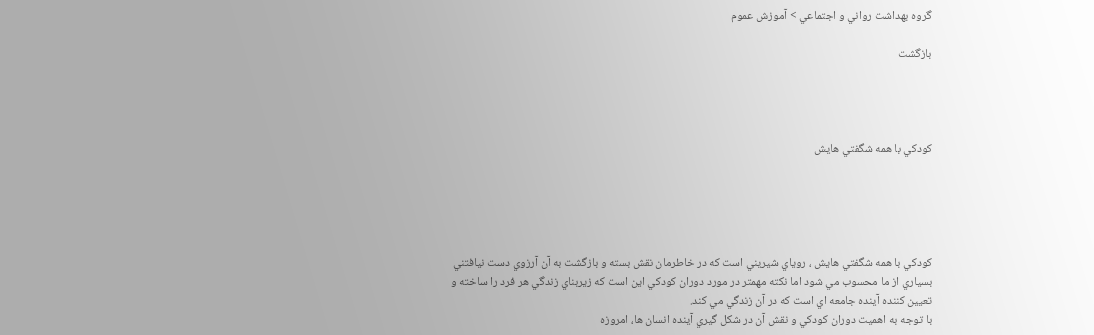گروه بهداشت رواني و اجتماعي > آموزش عموم

بازگشت




کودکي با همه شگفتي هايش





کودکي با همه شگفتي هايش ، روياي شيريني است که در خاطرمان نقش بسته و بازگشت به آن آرزوي دست نيافتني بسياري از ما محسوب مي شود اما نکته مهمتر در مورد دوران کودکي اين است که زيربناي زندگي هر فرد را ساخته و تعيين کننده آينده جامعه اي است که در آن زندگي مي کند.
با توجه به اهميت دوران کودکي و نقش آن در شکل گيري آينده انسان ها، امروزه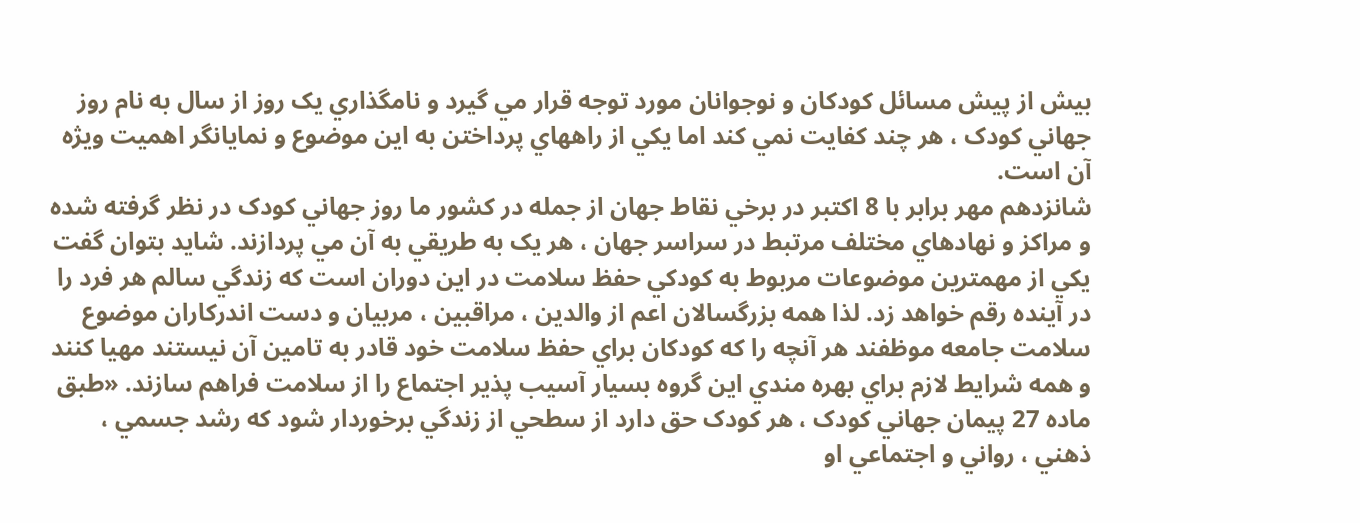بيش از پيش مسائل کودکان و نوجوانان مورد توجه قرار مي گيرد و نامگذاري يک روز از سال به نام روز جهاني کودک ، هر چند کفايت نمي کند اما يکي از راههاي پرداختن به اين موضوع و نمايانگر اهميت ويژه آن است.
شانزدهم مهر برابر با 8 اکتبر در برخي نقاط جهان از جمله در کشور ما روز جهاني کودک در نظر گرفته شده و مراکز و نهادهاي مختلف مرتبط در سراسر جهان ، هر يک به طريقي به آن مي پردازند. شايد بتوان گفت يکي از مهمترين موضوعات مربوط به کودکي حفظ سلامت در اين دوران است که زندگي سالم هر فرد را در آينده رقم خواهد زد. لذا همه بزرگسالان اعم از والدين ، مراقبين ، مربيان و دست اندرکاران موضوع سلامت جامعه موظفند هر آنچه را که کودکان براي حفظ سلامت خود قادر به تامين آن نيستند مهيا کنند و همه شرايط لازم براي بهره مندي اين گروه بسيار آسيب پذير اجتماع را از سلامت فراهم سازند. «طبق ماده 27 پيمان جهاني کودک ، هر کودک حق دارد از سطحي از زندگي برخوردار شود که رشد جسمي ، ذهني ، رواني و اجتماعي او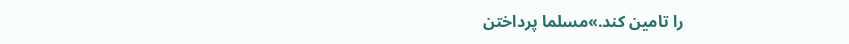را تامين کند.»مسلما پرداختن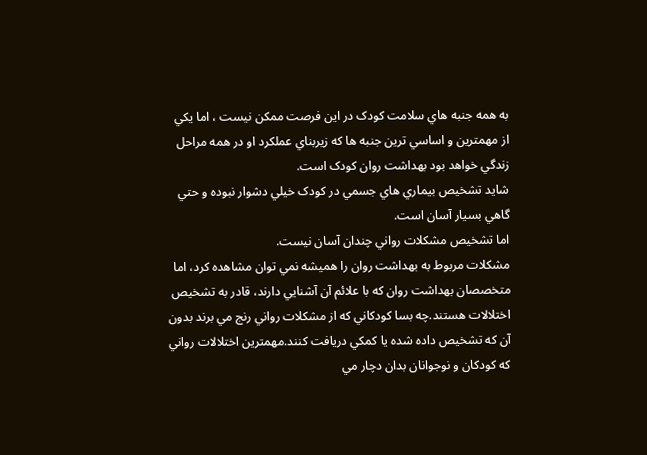به همه جنبه هاي سلامت کودک در اين فرصت ممکن نيست ، اما يکي از مهمترين و اساسي ترين جنبه ها که زيربناي عملکرد او در همه مراحل زندگي خواهد بود بهداشت روان کودک است.
شايد تشخيص بيماري هاي جسمي در کودک خيلي دشوار نبوده و حتي گاهي بسيار آسان است.
اما تشخيص مشکلات رواني چندان آسان نيست.
مشکلات مربوط به بهداشت روان را هميشه نمي توان مشاهده کرد، اما متخصصان بهداشت روان که با علائم آن آشنايي دارند، قادر به تشخيص اختلالات هستند.چه بسا کودکاني که از مشکلات رواني رنج مي برند بدون آن که تشخيص داده شده يا کمکي دريافت کنند.مهمترين اختلالات رواني که کودکان و نوجوانان بدان دچار مي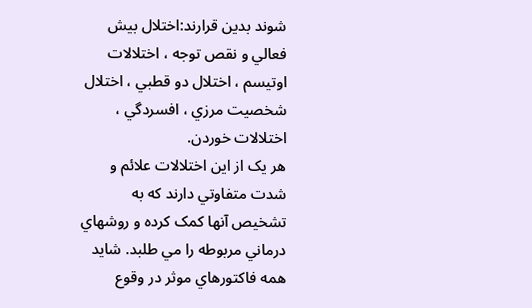شوند بدين قرارند:اختلال بيش فعالي و نقص توجه ، اختلالات اوتيسم ، اختلال دو قطبي ، اختلال شخصيت مرزي ، افسردگي ، اختلالات خوردن.
هر يک از اين اختلالات علائم و شدت متفاوتي دارند که به تشخيص آنها کمک کرده و روشهاي درماني مربوطه را مي طلبد. شايد همه فاکتورهاي موثر در وقوع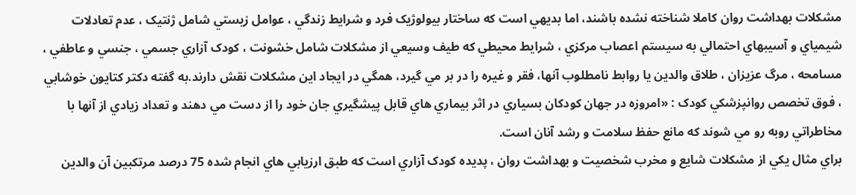مشکلات بهداشت روان کاملا شناخته نشده باشند، اما بديهي است که ساختار بيولوژيک فرد و شرايط زندگي ، عوامل زيستي شامل ژنتيک ، عدم تعادلات شيمياي و آسيبهاي احتمالي به سيستم اعصاب مرکزي ، شرايط محيطي که طيف وسيعي از مشکلات شامل خشونت ، کودک آزاري جسمي ، جنسي و عاطفي ، مسامحه ، مرگ عزيزان ، طلاق والدين يا روابط نامطلوب آنها، فقر و غيره را در بر مي گيرد، همگي در ايجاد اين مشکلات نقش دارند.به گفته دکتر کتايون خوشابي ، فوق تخصص روانپزشکي کودک : «امروزه در جهان کودکان بسياري در اثر بيماري هاي قابل پيشگيري جان خود را از دست مي دهند و تعداد زيادي از آنها با مخاطراتي روبه رو مي شوند که مانع حفظ سلامت و رشد آنان است.
براي مثال يکي از مشکلات شايع و مخرب شخصيت و بهداشت روان ، پديده کودک آزاري است که طبق ارزيابي هاي انجام شده 75 درصد مرتکبين آن والدين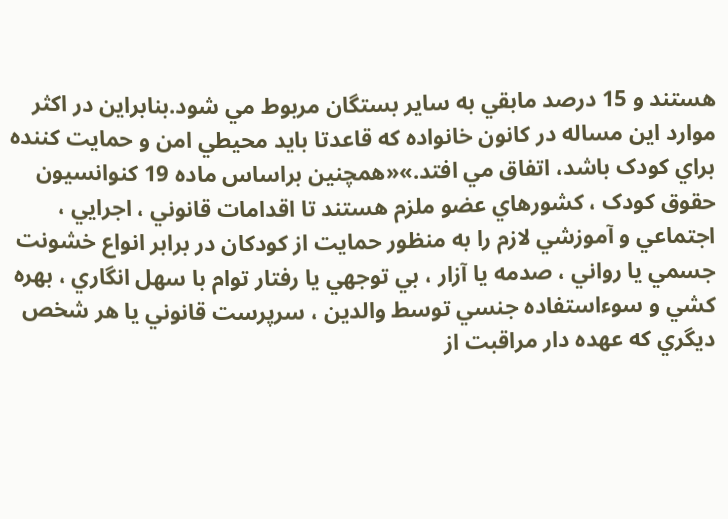هستند و 15 درصد مابقي به ساير بستگان مربوط مي شود.بنابراين در اکثر موارد اين مساله در کانون خانواده که قاعدتا بايد محيطي امن و حمايت کننده براي کودک باشد، اتفاق مي افتد.»«همچنين براساس ماده 19 کنوانسيون حقوق کودک ، کشورهاي عضو ملزم هستند تا اقدامات قانوني ، اجرايي ، اجتماعي و آموزشي لازم را به منظور حمايت از کودکان در برابر انواع خشونت جسمي يا رواني ، صدمه يا آزار ، بي توجهي يا رفتار توام با سهل انگاري ، بهره کشي و سوءاستفاده جنسي توسط والدين ، سرپرست قانوني يا هر شخص ديگري که عهده دار مراقبت از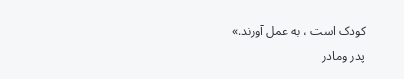کودک است ، به عمل آورند.»
پدر ومادر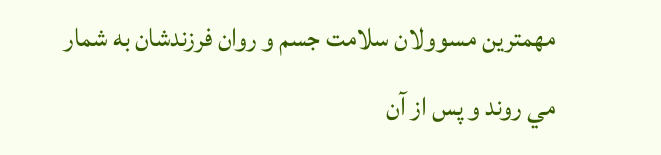مهمترين مسوولان سلامت جسم و روان فرزندشان به شمار مي روند و پس از آن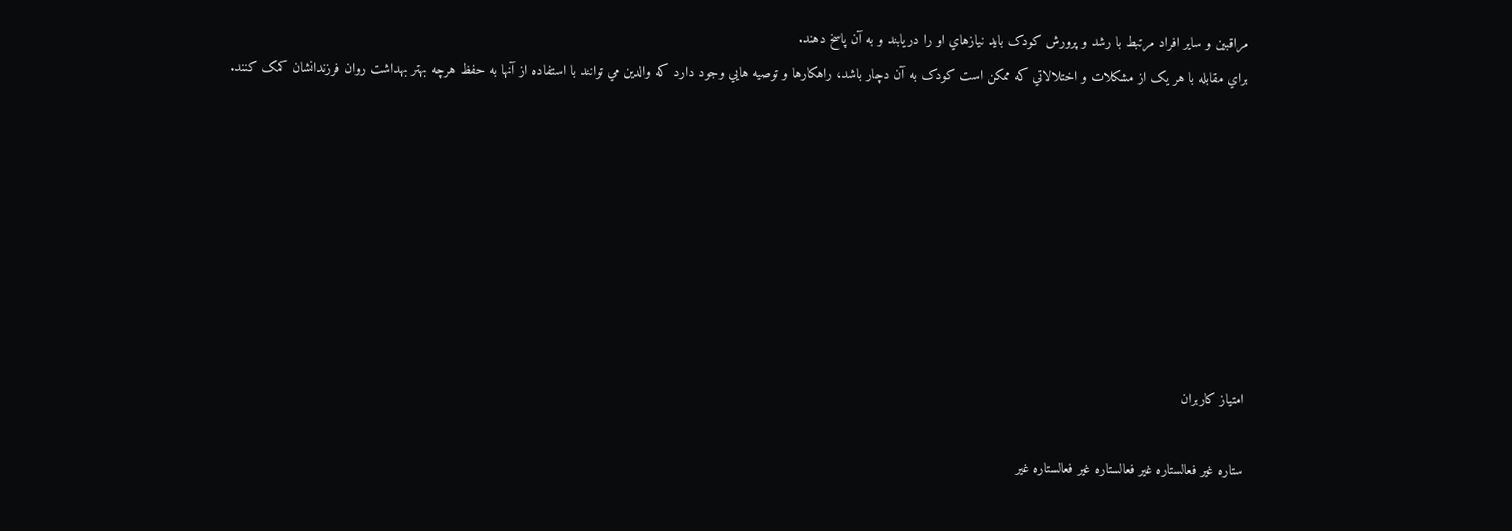مراقبين و ساير افراد مرتبط با رشد و پرورش کودک بايد نيازهاي او را دريابند و به آن پاسخ دهند.
براي مقابله با هر يک از مشکلات و اختلالاتي که ممکن است کودک به آن دچار باشد، راهکارها و توصيه هايي وجود دارد که والدين مي توانند با استفاده از آنها به حفظ هرچه بهتر بهداشت روان فرزندانشان کمک کنند.








امتیاز کاربران

ستاره غیر فعالستاره غیر فعالستاره غیر فعالستاره غیر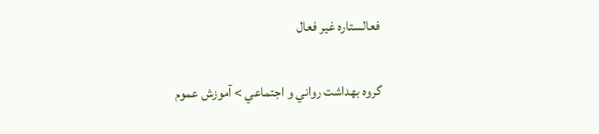فعالستاره غیر فعال

گروه بهداشت رواني و اجتماعي > آموزش عموم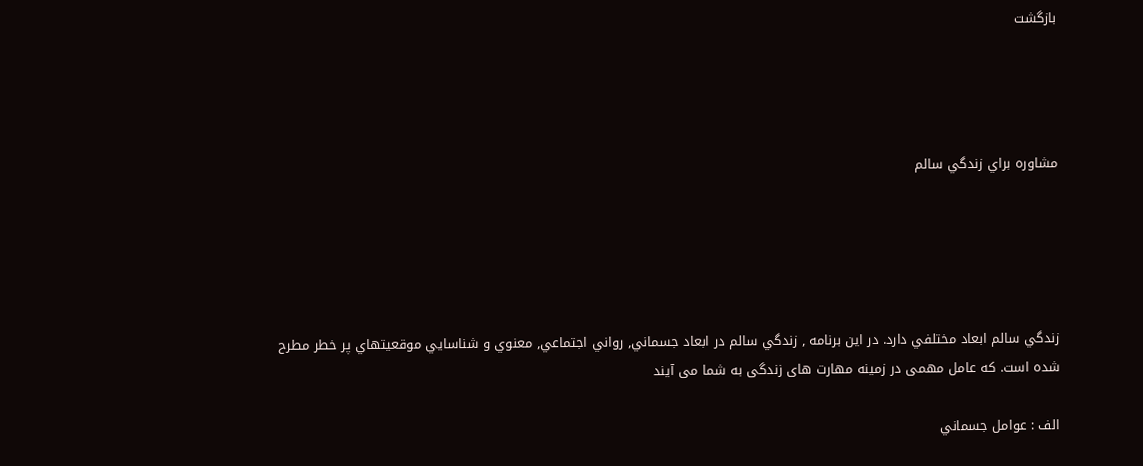بازگشت




مشاوره براي زندگي سالم





زندگي سالم ابعاد مختلفي دارد. در اين برنامه , زندگي سالم در ابعاد جسماني, رواني اجتماعي, معنوي و شناسايي موقعيتهاي پر خطر مطرح شده است. که عامل مهمی در زمینه مهارت های زندگی به شما می آیند

الف : عوامل جسماني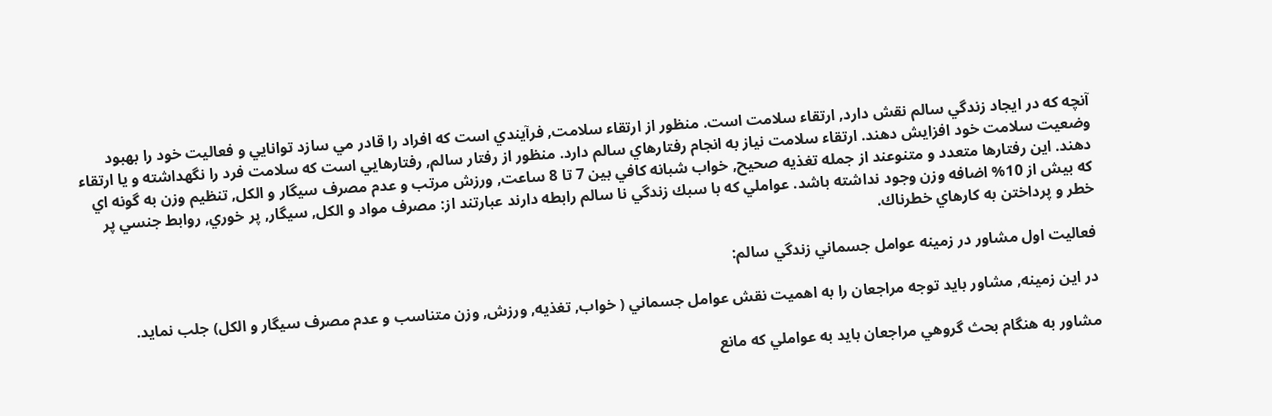آنچه كه در ايجاد زندگي سالم نقش دارد, ارتقاء سلامت است. منظور از ارتقاء سلامت, فرآيندي است كه افراد را قادر مي سازد توانايي و فعاليت خود را بهبود وضعيت سلامت خود افزايش دهند. ارتقاء سلامت نياز به انجام رفتارهاي سالم دارد. منظور از رفتار سالم, رفتارهايي است كه سلامت فرد را نگهداشته و يا ارتقاء دهند. اين رفتارها متعدد و متنوعند از جمله تغذيه صحيح, خواب شبانه كافي بين 7 تا 8 ساعت, ورزش مرتب و عدم مصرف سيگار و الكل, تنظيم وزن به گونه اي كه بيش از 10% اضافه وزن وجود نداشته باشد. عواملي كه با سبك زندگي نا سالم رابطه دارند عبارتند از: مصرف مواد و الكل, سيگار, پر خوري, روابط جنسي پر خطر و پرداختن به كارهاي خطرناك.

فعاليت اول مشاور در زمينه عوامل جسماني زندگي سالم:

در اين زمينه, مشاور بايد توجه مراجعان را به اهميت نقش عوامل جسماني ( خواب, تغذيه, ورزش, وزن متناسب و عدم مصرف سيگار و الكل) جلب نمايد.

مشاور به هنگام بحث گروهي مراجعان بايد به عواملي كه مانع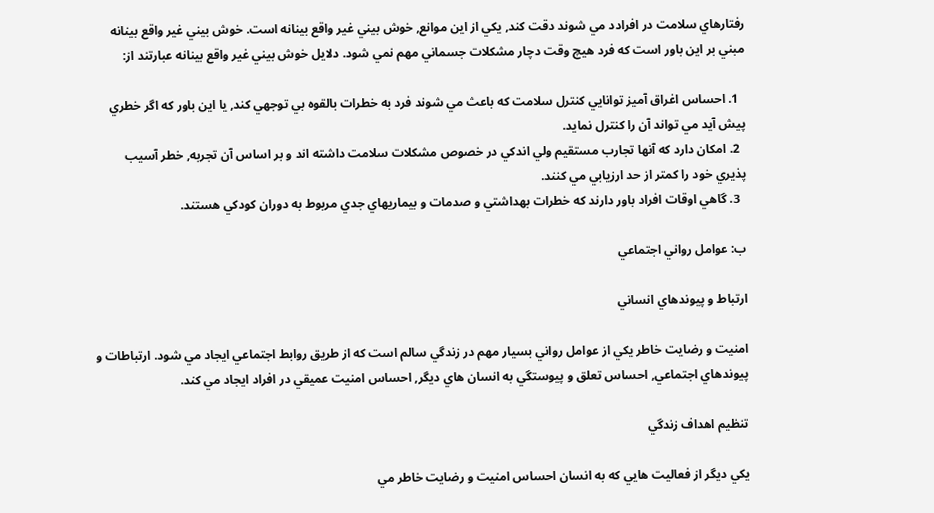رفتارهاي سلامت در افرادد مي شوند دقت كند, يكي از اين موانع, خوش بيني غير واقع بينانه است. خوش بيني غير واقع بينانه مبني بر اين باور است كه فرد هيچ وقت دچار مشكلات جسماني مهم نمي شود. دلايل خوش بيني غير واقع بينانه عبارتند از:

  1. احساس اغراق آميز توانايي كنترل سلامت كه باعث مي شوند فرد به خطرات بالقوه بي توجهي كند, يا اين باور كه اگر خطري پيش آيد مي تواند آن را كنترل نمايد.
  2. امكان دارد كه آنها تجارب مستقيم ولي اندكي در خصوص مشكلات سلامت داشته اند و بر اساس آن تجربه, خطر آسيب پذيري خود را كمتر از حد ارزيابي مي كنند.
  3. گاهي اوقات افراد باور دارند كه خطرات بهداشتي و صدمات و بيماريهاي جدي مربوط به دوران كودكي هستند.

ب: عوامل رواني اجتماعي

ارتباط و پيوندهاي انساني

امنيت و رضايت خاطر يكي از عوامل رواني بسيار مهم در زندگي سالم است كه از طريق روابط اجتماعي ايجاد مي شود. ارتباطات و پيوندهاي اجتماعي, احساس تعلق و پيوستگي به انسان هاي ديگر, احساس امنيت عميقي در افراد ايجاد مي كند.

تنظيم اهداف زندگي

يكي ديگر از فعاليت هايي كه به انسان احساس امنيت و رضايت خاطر مي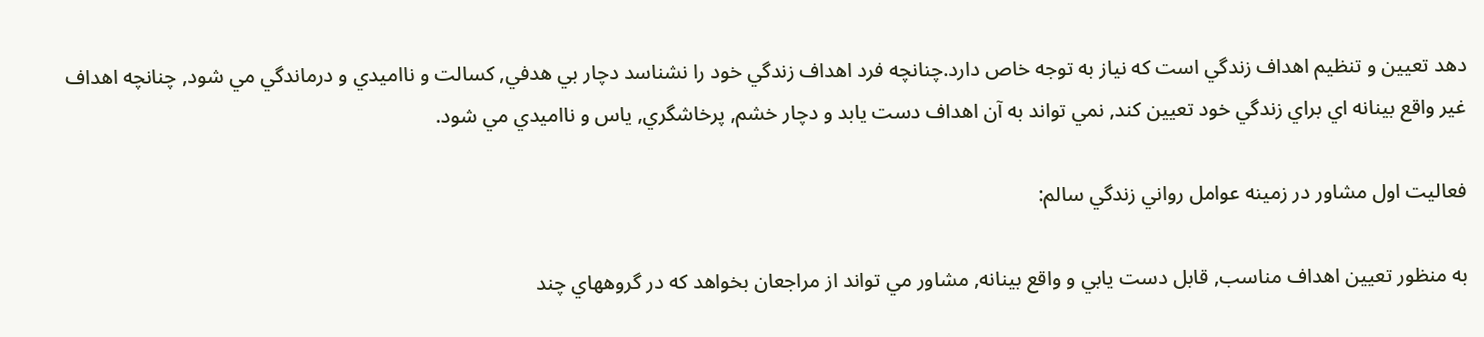دهد تعيين و تنظيم اهداف زندگي است كه نياز به توجه خاص دارد.چنانچه فرد اهداف زندگي خود را نشناسد دچار بي هدفي, كسالت و نااميدي و درماندگي مي شود, چنانچه اهداف غير واقع بينانه اي براي زندگي خود تعيين كند, نمي تواند به آن اهداف دست يابد و دچار خشم, پرخاشگري, ياس و نااميدي مي شود.

فعاليت اول مشاور در زمينه عوامل رواني زندگي سالم:

به منظور تعيين اهداف مناسب, قابل دست يابي و واقع بينانه, مشاور مي تواند از مراجعان بخواهد كه در گروههاي چند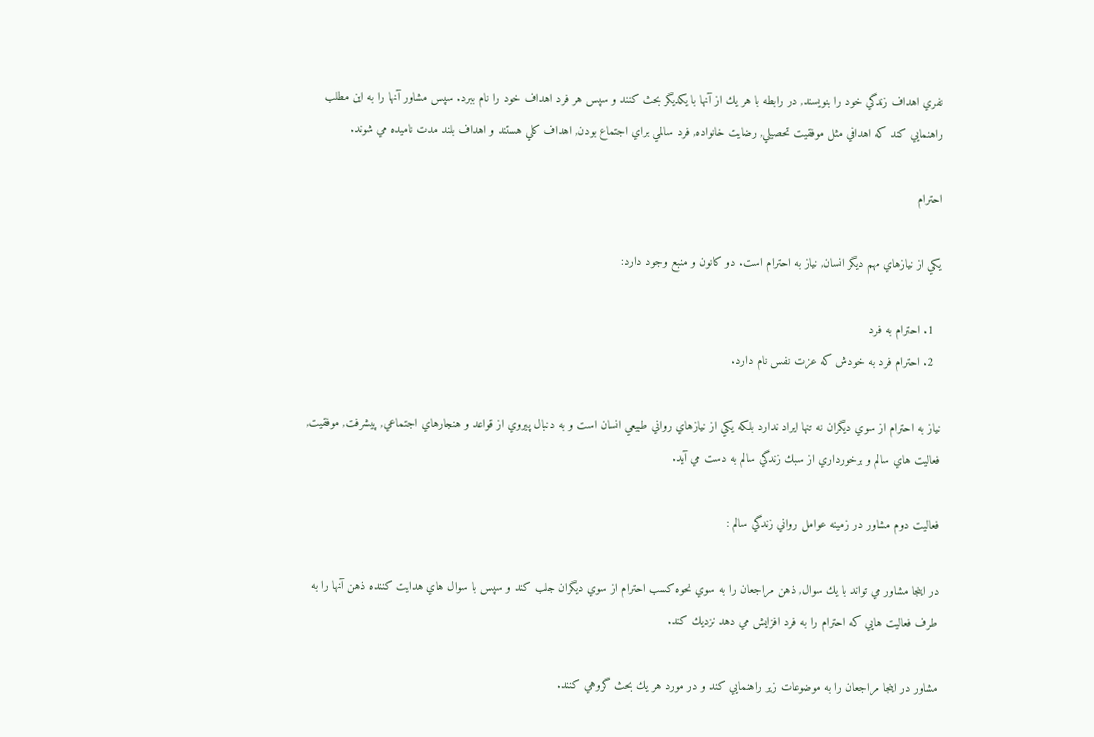نفري اهداف زندگي خود را بنويسند, در رابطه با هر يك از آنها با يكديگر بحث كنند و سپس هر فرد اهداف خود را نام ببرد. سپس مشاور آنها را به اين مطلب راهنمايي كند كه اهدافي مثل موفقيت تحصيلي, رضايت خانواده, فرد سالمي براي اجتماع بودن, اهداف كلي هستند و اهداف بلند مدت ناميده مي شوند.

احترام

يكي از نيازهاي مهم ديگر انسان, نياز به احترام است. دو كانون و منبع وجود دارد:

  1. احترام به فرد
  2. احترام فرد به خودش كه عزت نفس نام دارد.

نياز به احترام از سوي ديگران نه تنها ايراد ندارد بلكه يكي از نيازهاي رواني طبيعي انسان است و به دنبال پيروي از قواعد و هنجارهاي اجتماعي, پيشرفت, موفقيت, فعاليت هاي سالم و برخورداري از سبك زندگي سالم به دست مي آيد.

فعاليت دوم مشاور در زمينه عوامل رواني زندگي سالم :

در اينجا مشاور مي تواند با يك سوال, ذهن مراجعان را به سوي نحوه كسب احترام از سوي ديگران جلب كند و سپس با سوال هاي هدايت كننده ذهن آنها را به طرف فعاليت هايي كه احترام را به فرد افزايش مي دهد نزديك كند.

مشاور در اينجا مراجعان را به موضوعات زير راهنمايي كند و در مورد هر يك بحث گروهي كنند.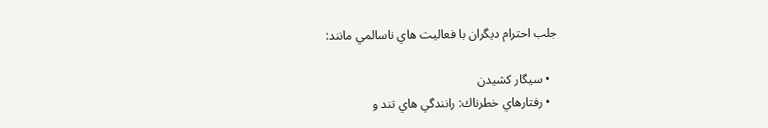جلب احترام ديگران با فعاليت هاي ناسالمي مانند:

  • سيگار كشيدن
  • رفتارهاي خطرناك: رانندگي هاي تند و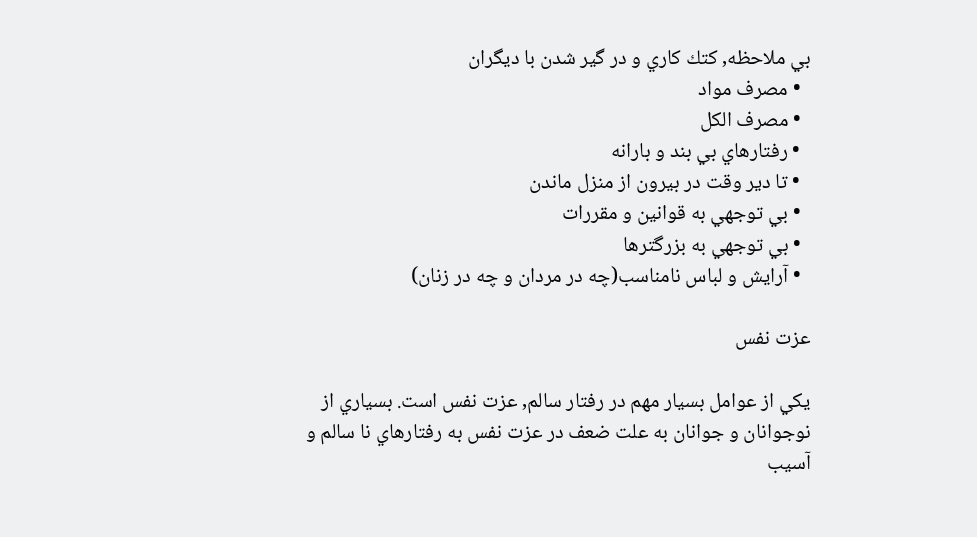بي ملاحظه, كتك كاري و در گير شدن با ديگران
  • مصرف مواد
  • مصرف الكل
  • رفتارهاي بي بند و بارانه
  • تا دير وقت در بيرون از منزل ماندن
  • بي توجهي به قوانين و مقررات
  • بي توجهي به بزرگترها
  • آرايش و لباس نامناسب(چه در مردان و چه در زنان)

عزت نفس

يكي از عوامل بسيار مهم در رفتار سالم, عزت نفس است. بسياري از نوجوانان و جوانان به علت ضعف در عزت نفس به رفتارهاي نا سالم و آسيب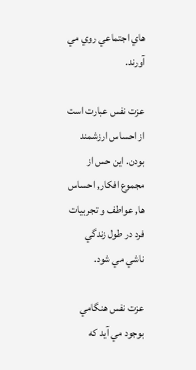هاي اجتماعي روي مي آورند.

عزت نفس عبارت است از احساس ارزشمند بودن. اين حس از مجموع افكار, احساس ها, عواطف و تجربيات فرد در طول زندگي ناشي مي شود.

عزت نفس هنگامي بوجود مي آيد كه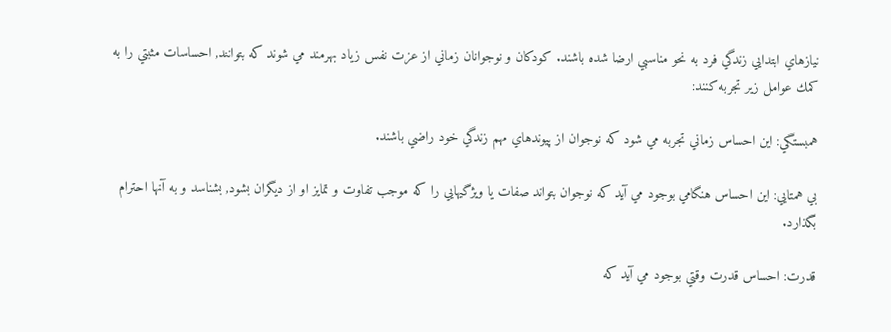نيازهاي ابتدايي زندگي فرد به نحو مناسبي ارضا شده باشند. كودكان و نوجوانان زماني از عزت نفس زياد بهرمند مي شوند كه بتوانند, احساسات مثبتي را به كمك عوامل زير تجربه كنند:

همبستگي: اين احساس زماني تجربه مي شود كه نوجوان از پيوندهاي مهم زندگي خود راضي باشند.

بي همتايي: اين احساس هنگامي بوجود مي آيد كه نوجوان بتواند صفات يا ويژگيهايي را كه موجب تفاوت و تمايز او از ديگران بشود, بشناسد و به آنها احترام بگذارد.

قدرت: احساس قدرت وقتي بوجود مي آيد كه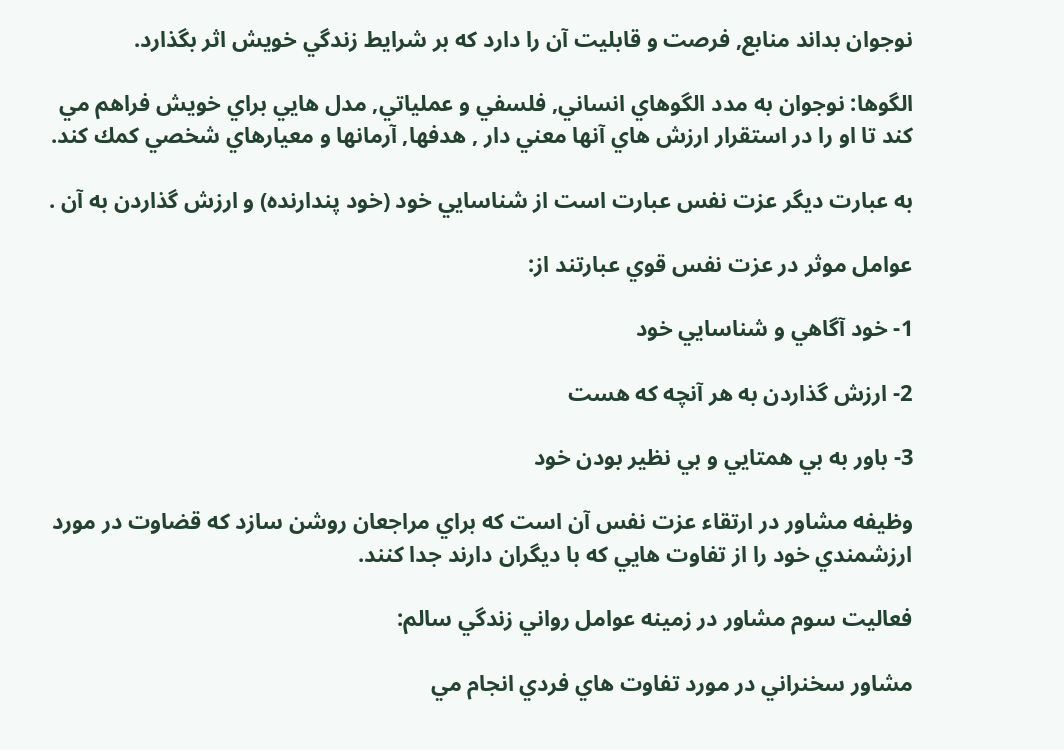نوجوان بداند منابع, فرصت و قابليت آن را دارد كه بر شرايط زندگي خويش اثر بگذارد.

الگوها: نوجوان به مدد الگوهاي انساني, فلسفي و عملياتي, مدل هايي براي خويش فراهم مي كند تا او را در استقرار ارزش هاي آنها معني دار , هدفها, آرمانها و معيارهاي شخصي كمك كند.

به عبارت ديگر عزت نفس عبارت است از شناسايي خود (خود پندارنده) و ارزش گذاردن به آن .

عوامل موثر در عزت نفس قوي عبارتند از:

1- خود آگاهي و شناسايي خود

2- ارزش گذاردن به هر آنچه كه هست

3- باور به بي همتايي و بي نظير بودن خود

وظيفه مشاور در ارتقاء عزت نفس آن است كه براي مراجعان روشن سازد كه قضاوت در مورد ارزشمندي خود را از تفاوت هايي كه با ديگران دارند جدا كنند.

فعاليت سوم مشاور در زمينه عوامل رواني زندگي سالم:

مشاور سخنراني در مورد تفاوت هاي فردي انجام مي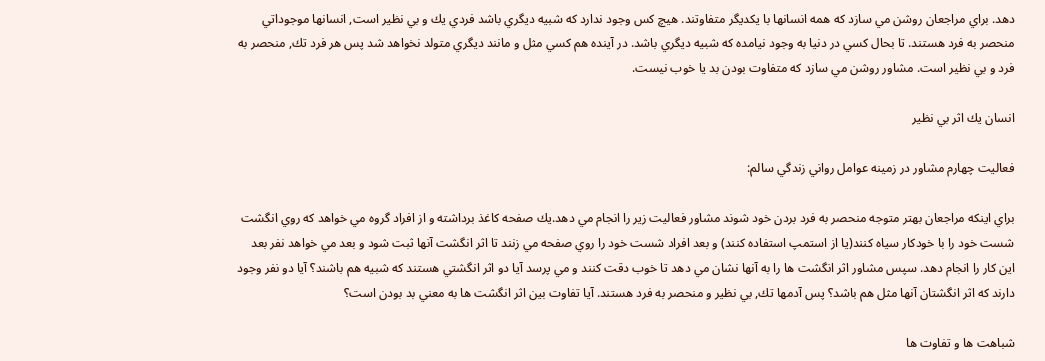دهد. براي مراجعان روشن مي سازد كه همه انسانها با يكديگر متفاوتند. هيچ كس وجود ندارد كه شبيه ديگري باشد فردي يك و بي نظير است, انسانها موجوداتي منحصر به فرد هستند. تا بحال كسي در دنيا به وجود نيامده كه شبيه ديگري باشد. در آينده هم كسي مثل و مانند ديگري متولد نخواهد شد پس هر فرد تك, منحصر به فرد و بي نظير است. مشاور روشن مي سازد كه متفاوت بودن بد يا خوب نيست.

انسان يك اثر بي نظير

فعاليت چهارم مشاور در زمينه عوامل رواني زندگي سالم:

براي اينكه مراجعان بهتر متوجه منحصر به فرد بردن خود شوند مشاور فعاليت زير را انجام مي دهد.يك صفحه كاغذ برداشته و از افراد گروه مي خواهد كه روي انگشت شست خود را با خودكار سياه كنند(يا از استمپ استفاده كنند) و بعد افراد شست خود را روي صفحه مي زنند تا اثر انگشت آنها ثبت شود و بعد مي خواهد نفر بعد اين كار را انجام دهد. سپس مشاور اثر انگشت ها را به آنها نشان مي دهد تا خوب دقت كنند و مي پرسد آيا دو اثر انگشتي هستند كه شبيه هم باشند؟ آيا دو نفر وجود دارند كه اثر انگشتان آنها مثل هم باشد؟ پس آدمها تك, بي نظير و منحصر به فرد هستند. آيا تفاوت بين اثر انگشت ها به معني بد بودن است؟

شباهت ها و تفاوت ها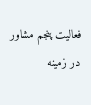فعاليت پنجم مشاور در زمينه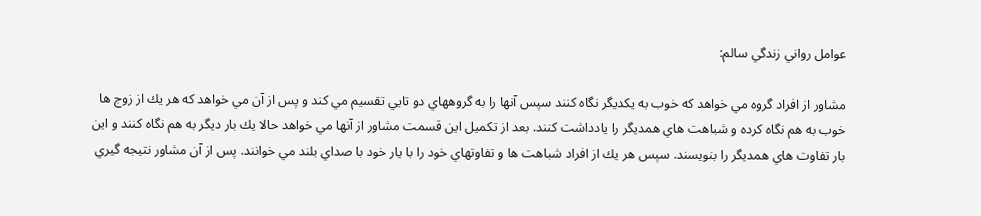عوامل رواني زندگي سالم:

مشاور از افراد گروه مي خواهد كه خوب به يكديگر نگاه كنند سپس آنها را به گروههاي دو تايي تقسيم مي كند و پس از آن مي خواهد كه هر يك از زوج ها خوب به هم نگاه كرده و شباهت هاي همديگر را يادداشت كنند. بعد از تكميل اين قسمت مشاور از آنها مي خواهد حالا يك بار ديگر به هم نگاه كنند و اين بار تفاوت هاي همديگر را بنويسند. سپس هر يك از افراد شباهت ها و تفاوتهاي خود را با يار خود با صداي بلند مي خوانند. پس از آن مشاور نتيجه گيري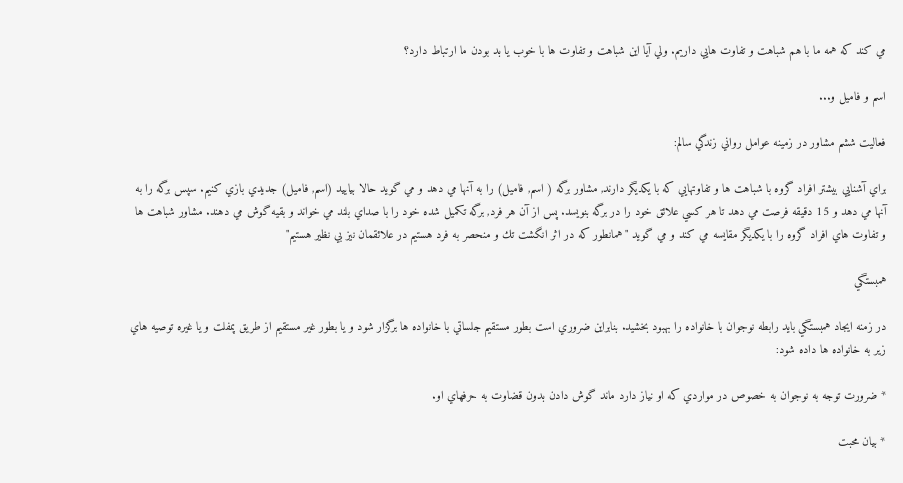مي كند كه همه ما با هم شباهت و تفاوت هايي داريم. ولي آيا اين شباهت و تفاوت ها با خوب يا بد بودن ما ارتباط دارد؟

اسم و فاميل و...

فعاليت ششم مشاور در زمينه عوامل رواني زندگي سالم:

براي آشنايي بيشتر افراد گروه با شباهت ها و تفاوتهايي كه با يكديگر دارند, مشاور برگه ( اسم, فاميل) را به آنها مي دهد و مي گويد حالا بياييد (اسم, فاميل) جديدي بازي كنيم. سپس برگه را به آنها مي دهد و 15 دقيقه فرصت مي دهد تا هر كسي علائق خود را در برگه بنويسد. پس از آن هر فرد, برگه تكميل شده خود را با صداي بلند مي خواند و بقيه گوش مي دهند. مشاور شباهت ها و تفاوت هاي افراد گروه را با يكديگر مقايسه مي كند و مي گويد " همانطور كه در اثر انگشت تك و منحصر به فرد هستيم در علائقمان نيز بي نظير هستيم"

همبستگي

در زمنه ايجاد همبستگي بايد رابطه نوجوان با خانواده را بهبود بخشيد. بنابراين ضروري است بطور مستقيم جلساتي با خانواده ها برگزار شود و يا بطور غير مستقيم از طريق پمفلت و يا غيره توصيه هاي زير به خانواده ها داده شود:

* ضرورت توجه به نوجوان به خصوص در مواردي كه او نياز دارد ماند گوش دادن بدون قضاوت به حرفهاي او.

* بيان محبت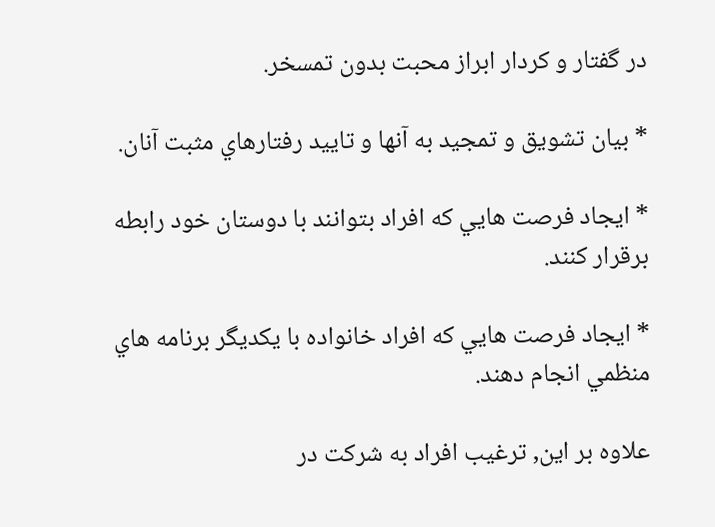در گفتار و كردار ابراز محبت بدون تمسخر.

* بيان تشويق و تمجيد به آنها و تاييد رفتارهاي مثبت آنان.

* ايجاد فرصت هايي كه افراد بتوانند با دوستان خود رابطه برقرار كنند.

* ايجاد فرصت هايي كه افراد خانواده با يكديگر برنامه هاي منظمي انجام دهند.

علاوه بر اين, ترغيب افراد به شركت در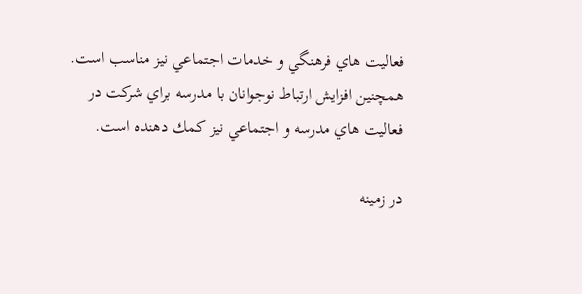فعاليت هاي فرهنگي و خدمات اجتماعي نيز مناسب است. همچنين افزايش ارتباط نوجوانان با مدرسه براي شركت در فعاليت هاي مدرسه و اجتماعي نيز كمك دهنده است.

در زمينه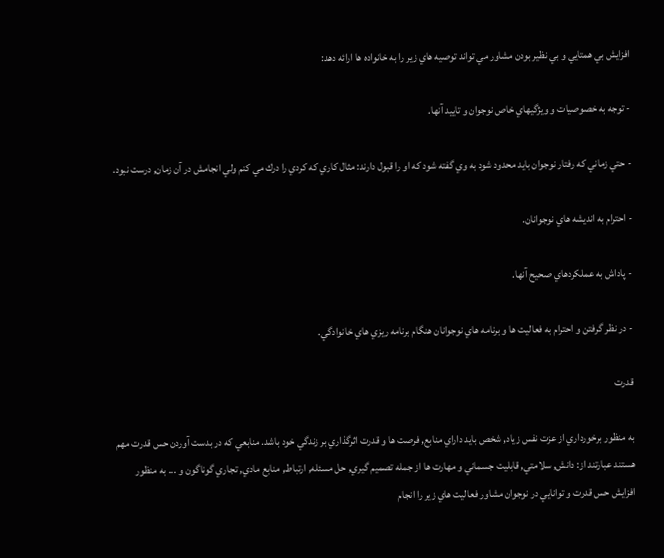افزايش بي همتايي و بي نظير بودن مشاور مي تواند توصيه هاي زير را به خانواده ها ارائه دهد:

- توجه به خصوصيات و ويژگيهاي خاص نوجوان و تاييد آنها.

- حتي زماني كه رفتار نوجوان بايد محدود شود به وي گفته شود كه او را قبول دارند: مثال كاري كه كردي را درك مي كنم ولي انجامش در آن زمان, درست نبود.

- احترام به انديشه هاي نوجوانان.

- پاداش به عملكردهاي صحيح آنها.

- در نظر گرفتن و احترام به فعاليت ها و برنامه هاي نوجوانان هنگام برنامه ريزي هاي خانوادگي.

قدرت

به منظور برخورداري از عزت نفس زياد, شخص بايد داراي منابع, فرصت ها و قدرت اثرگذاري بر زندگي خود باشد. منابعي كه در بدست آوردن حس قدرت مهم هستند عبارتند از: دانش, سلامتي, قابليت جسماني و مهارت ها از جمله تصميم گيري, حل مسئله, ارتباط, منابع مادي, تجاري گوناگون و ... به منظور افزايش حس قدرت و توانايي در نوجوان مشاور فعاليت هاي زير را انجام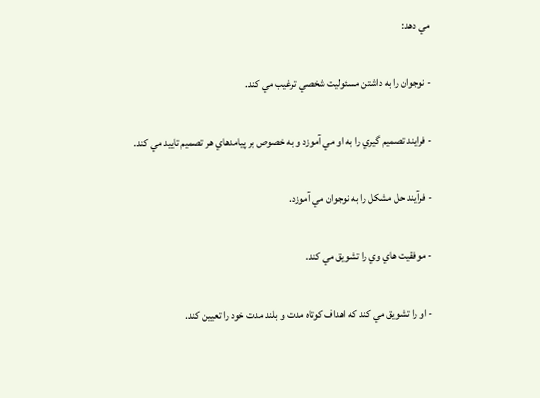مي دهد:

- نوجوان را به داشتن مسئوليت شخصي ترغيب مي كند.

- فرايند تصميم گيري را به او مي آموزد و به خصوص بر پيامدهاي هر تصميم تاييد مي كند.

- فرآيند حل مشكل را به نوجوان مي آموزد.

- موفقيت هاي وي را تشويق مي كند.

- او را تشويق مي كند كه اهداف كوتاه مدت و بلند مدت خود را تعيين كند.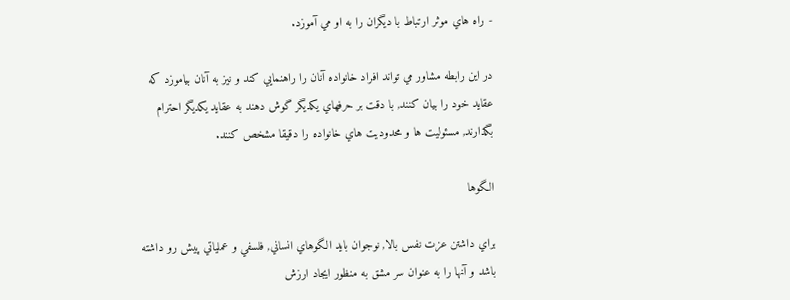- راه هاي موثر ارتباط با ديگران را به او مي آموزد.

در اين رابطه مشاور مي تواند افراد خانواده آنان را راهنمايي كند و نيز به آنان بياموزد كه عقايد خود را بيان كنند, با دقت بر حرفهاي يكديگر گوش دهند به عقايد يكديگر احترام بگذارند, مسئوليت ها و محدوديت هاي خانواده را دقيقا مشخص كنند.

الگوها

براي داشتن عزت نفس بالا, نوجوان بايد الگوهاي انساني, فلسفي و عملياتي پيش رو داشته باشد و آنها را به عنوان سر مشق به منظور ايجاد ارزش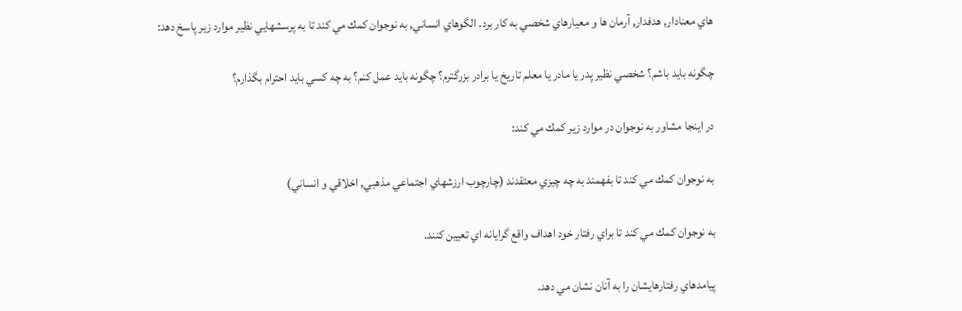هاي معنادار, هدفدار, آرمان ها و معيارهاي شخصي به كار برد. الگوهاي انساني, به نوجوان كمك مي كند تا به پرسشهايي نظير موارد زير پاسخ دهد:

چگونه بايد باشم؟ شخصي نظير پدر يا مادر يا معلم تاريخ يا برادر بزرگترم؟ چگونه بايد عمل كنم؟ به چه كسي بايد احترام بگذارم؟

در اينجا مشاور به نوجوان در موارد زير كمك مي كند:

به نوجوان كمك مي كند تا بفهمند به چه چيزي معتقدند (چارچوب ارزشهاي اجتماعي مذهبي, اخلاقي و انساني)

به نوجوان كمك مي كند تا براي رفتار خود اهداف واقع گرايانه اي تعيين كنند.

پيامدهاي رفتارهايشان را به آنان نشان مي دهد.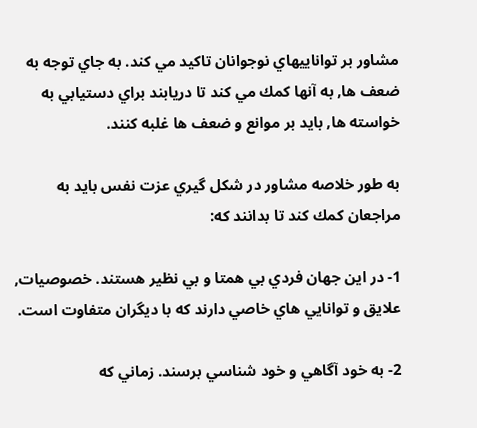مشاور بر تواناييهاي نوجوانان تاكيد مي كند. به جاي توجه به ضعف ها, به آنها كمك مي كند تا دريابند براي دستيابي به خواسته ها, بايد بر موانع و ضعف ها غلبه كنند.

به طور خلاصه مشاور در شكل گيري عزت نفس بايد به مراجعان كمك كند تا بدانند كه:

1- در اين جهان فردي بي همتا و بي نظير هستند. خصوصيات, علايق و توانايي هاي خاصي دارند كه با ديگران متفاوت است.

2- به خود آگاهي و خود شناسي برسند. زماني كه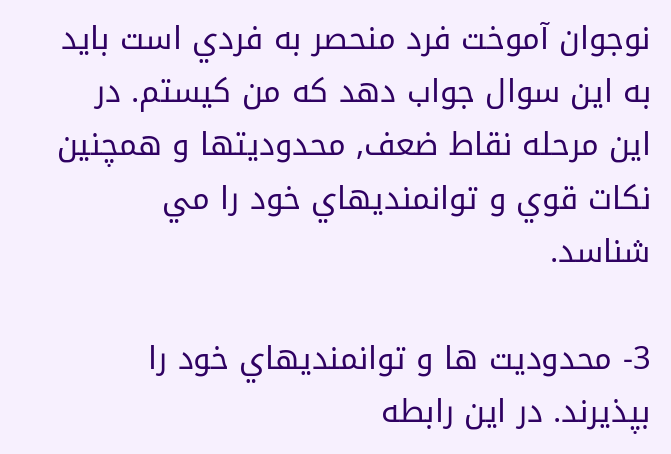نوجوان آموخت فرد منحصر به فردي است بايد به اين سوال جواب دهد كه من كيستم. در اين مرحله نقاط ضعف, محدوديتها و همچنين نكات قوي و توانمنديهاي خود را مي شناسد.

3- محدوديت ها و توانمنديهاي خود را بپذيرند. در اين رابطه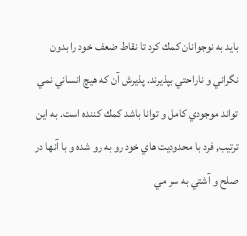بايد به نوجوانان كمك كرد تا نقاط ضعف خود را بدون نگراني و ناراحتي بپذيرند. پذيرش آن كه هيچ انساني نمي تواند موجودي كامل و توانا باشد كمك كننده است. به اين ترتيب, فرد با محدوديت هاي خود رو به رو شده و با آنها در صلح و آشتي به سر مي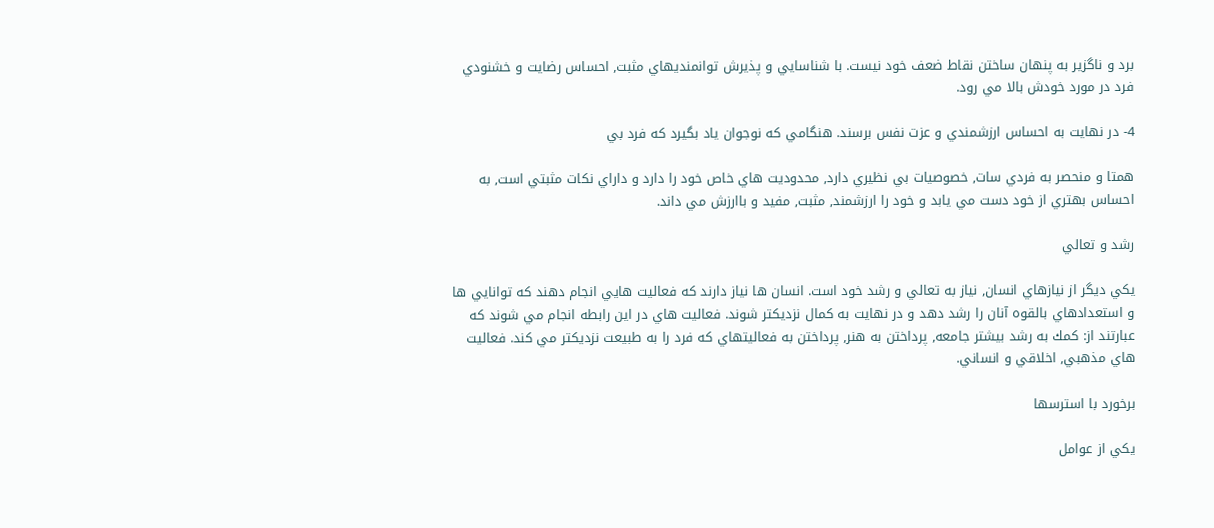برد و ناگزير به پنهان ساختن نقاط ضعف خود نيست. با شناسايي و پذيرش توانمنديهاي مثبت, احساس رضايت و خشنودي فرد در مورد خودش بالا مي رود.

4- در نهايت به احساس ارزشمندي و عزت نفس برسند. هنگامي كه نوجوان ياد بگيرد كه فرد بي

همتا و منحصر به فردي سات, خصوصيات بي نظيري دارد, محدوديت هاي خاص خود را دارد و داراي نكات مثبتي است, به احساس بهتري از خود دست مي يابد و خود را ارزشمند, مثبت, مفيد و باارزش مي داند.

رشد و تعالي

يكي ديگر از نيازهاي انسان, نياز به تعالي و رشد خود است. انسان ها نياز دارند كه فعاليت هايي انجام دهند كه توانايي ها و استعدادهاي بالقوه آنان را رشد دهد و در نهايت به كمال نزديکتر شوند. فعاليت هاي در اين رابطه انجام مي شوند كه عبارتند از: كمك به رشد بيشتر جامعه, پرداختن به هنر, پرداختن به فعاليتهاي كه فرد را به طبيعت نزديكتر مي كند. فعاليت هاي مذهبي, اخلاقي و انساني.

برخورد با استرسها

يكي از عوامل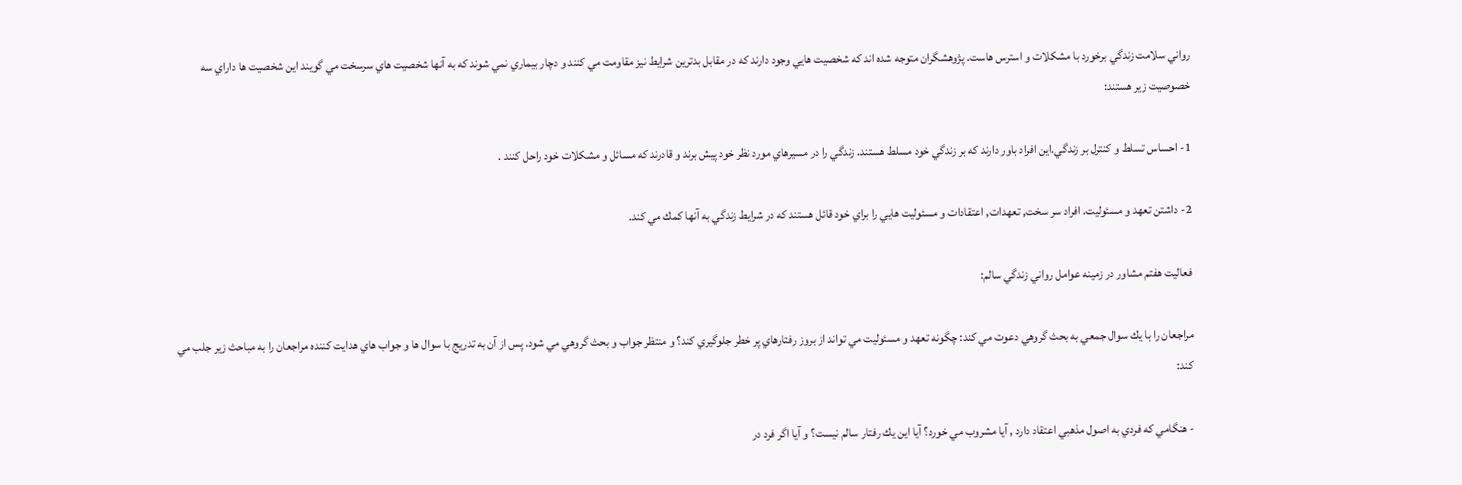رواني سلامت زندگي برخورد با مشكلات و استرس هاست. پژوهشگران متوجه شده اند كه شخصيت هايي وجود دارند كه در مقابل بدترين شرايط نيز مقاومت مي كنند و دچار بيماري نمي شوند كه به آنها شخصيت هاي سرسخت مي گويند اين شخصيت ها داراي سه خصوصيت زير هستند:

1- احساس تسلط و كنترل بر زندگي.اين افراد باور دارند كه بر زندگي خود مسلط هستند. زندگي را در مسيرهاي مورد نظر خود پيش برند و قادرند كه مسائل و مشكلات خود راحل كنند .

2- داشتن تعهد و مسئوليت. افراد سر سخت, تعهدات, اعتقادات و مسئوليت هايي را براي خود قائل هستند كه در شرايط زندگي به آنها كمك مي كند.

فعاليت هفتم مشاور در زمينه عوامل رواني زندگي سالم:

مراجعان را با يك سوال جمعي به بحث گروهي دعوت مي كند: چگونه تعهد و مسئوليت مي تواند از بروز رفتارهاي پر خطر جلوگيري كند؟ و منتظر جواب و بحث گروهي مي شود. پس از آن به تدريج با سوال ها و جواب هاي هدايت كننده مراجعان را به مباحث زير جلب مي كند:

- هنگامي كه فردي به اصول مذهبي اعتقاد دارد , آيا مشروب مي خورد؟ آيا اين يك رفتار سالم نيست؟ و آيا اگر فرد در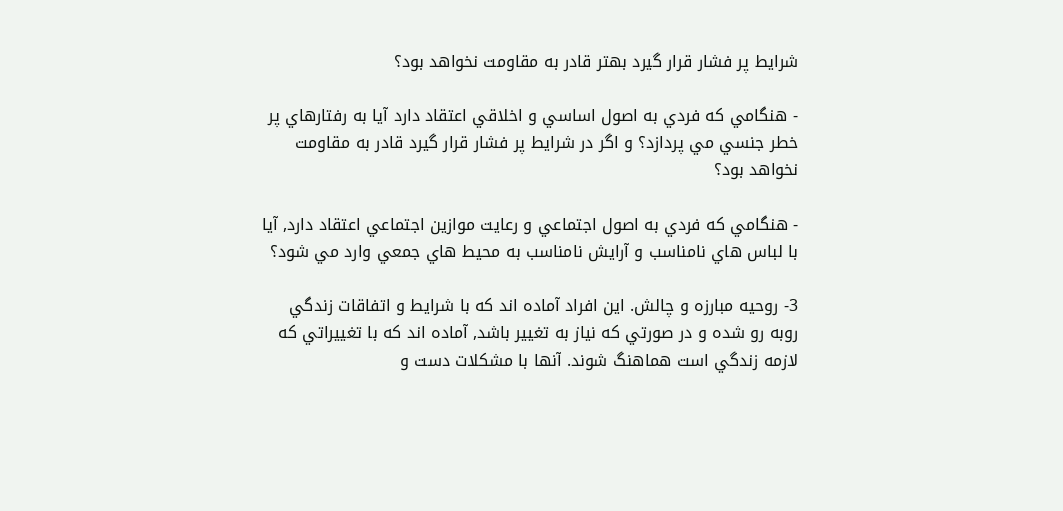شرايط پر فشار قرار گيرد بهتر قادر به مقاومت نخواهد بود؟

- هنگامي كه فردي به اصول اساسي و اخلاقي اعتقاد دارد آيا به رفتارهاي پر خطر جنسي مي پردازد؟ و اگر در شرايط پر فشار قرار گيرد قادر به مقاومت نخواهد بود؟

- هنگامي كه فردي به اصول اجتماعي و رعايت موازين اجتماعي اعتقاد دارد, آيا با لباس هاي نامناسب و آرايش نامناسب به محيط هاي جمعي وارد مي شود؟

3- روحيه مبارزه و چالش. اين افراد آماده اند كه با شرايط و اتفاقات زندگي روبه رو شده و در صورتي كه نياز به تغيير باشد, آماده اند كه با تغييراتي كه لازمه زندگي است هماهنگ شوند. آنها با مشكلات دست و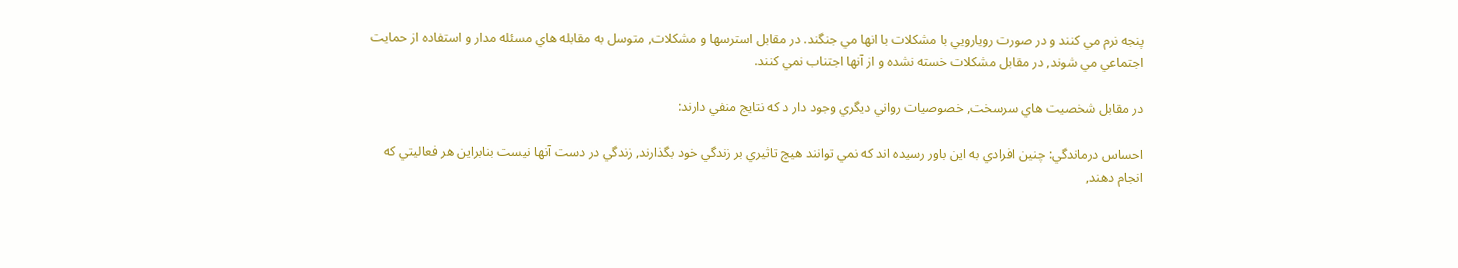پنجه نرم مي كنند و در صورت رويارويي با مشكلات با انها مي جنگند. در مقابل استرسها و مشكلات, متوسل به مقابله هاي مسئله مدار و استفاده از حمايت اجتماعي مي شوند, در مقابل مشكلات خسته نشده و از آنها اجتناب نمي كنند.

در مقابل شخصيت هاي سرسخت, خصوصيات رواني ديگري وجود دار د كه نتايج منفي دارند:

احساس درماندگي: چنين افرادي به اين باور رسيده اند كه نمي توانند هيچ تاثيري بر زندگي خود بگذارند, زندگي در دست آنها نيست بنابراين هر فعاليتي كه انجام دهند,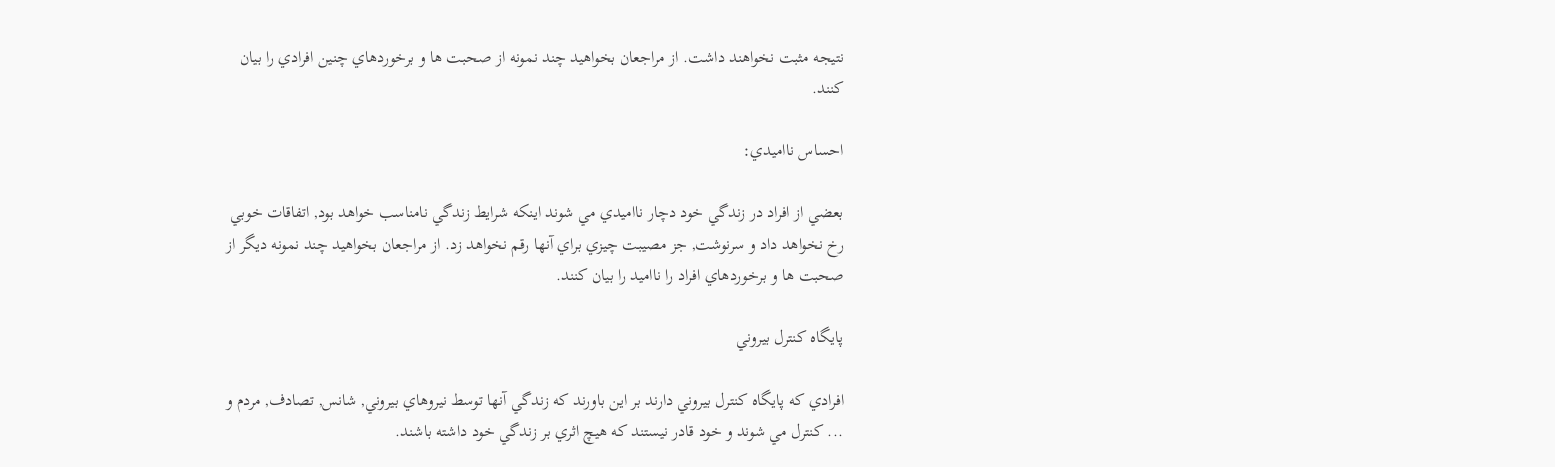نتيجه مثبت نخواهند داشت. از مراجعان بخواهيد چند نمونه از صحبت ها و برخوردهاي چنين افرادي را بيان كنند.

احساس نااميدي:

بعضي از افراد در زندگي خود دچار نااميدي مي شوند اينکه شرايط زندگي نامناسب خواهد بود, اتفاقات خوبي رخ نخواهد داد و سرنوشت, جز مصيبت چيزي براي آنها رقم نخواهد زد. از مراجعان بخواهيد چند نمونه ديگر از صحبت ها و برخوردهاي افراد را نااميد را بيان كنند.

پايگاه كنترل بيروني

افرادي كه پايگاه كنترل بيروني دارند بر اين باورند كه زندگي آنها توسط نيروهاي بيروني, شانس, تصادف, مردم و ... كنترل مي شوند و خود قادر نيستند كه هيچ اثري بر زندگي خود داشته باشند.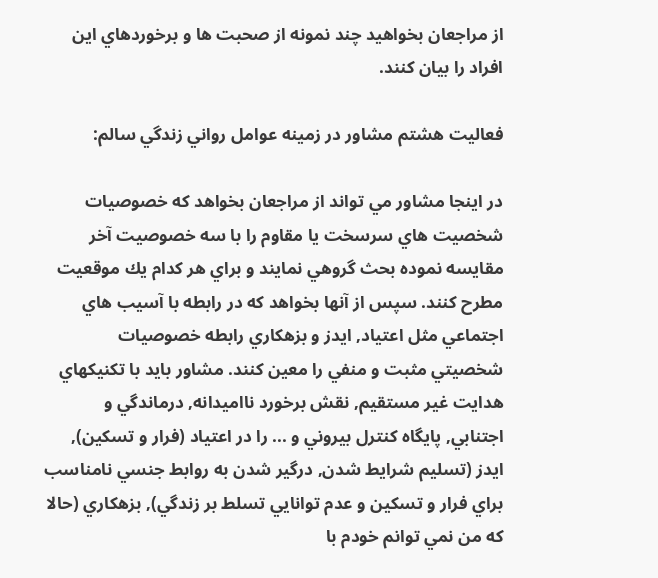از مراجعان بخواهيد چند نمونه از صحبت ها و برخوردهاي اين افراد را بيان كنند.

فعاليت هشتم مشاور در زمينه عوامل رواني زندگي سالم:

در اينجا مشاور مي تواند از مراجعان بخواهد كه خصوصيات شخصيت هاي سرسخت يا مقاوم را با سه خصوصيت آخر مقايسه نموده بحث گروهي نمايند و براي هر كدام يك موقعيت مطرح كنند. سپس از آنها بخواهد كه در رابطه با آسيب هاي اجتماعي مثل اعتياد, ايدز و بزهكاري رابطه خصوصيات شخصيتي مثبت و منفي را معين كنند. مشاور بايد با تكنيكهاي هدايت غير مستقيم, نقش برخورد نااميدانه, درماندگي و اجتنابي, پايگاه كنترل بيروني و ... را در اعتياد (فرار و تسكين), ايدز (تسليم شرايط شدن, درگير شدن به روابط جنسي نامناسب براي فرار و تسكين و عدم توانايي تسلط بر زندگي), بزهكاري (حالا كه من نمي توانم خودم با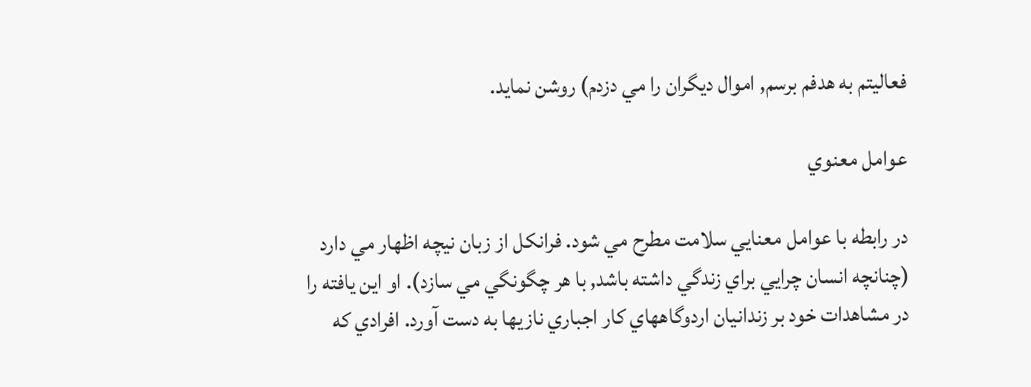فعاليتم به هدفم برسم, اموال ديگران را مي دزدم) روشن نمايد.

عوامل معنوي

در رابطه با عوامل معنايي سلامت مطرح مي شود. فرانكل از زبان نيچه اظهار مي دارد (چنانچه انسان چرايي براي زندگي داشته باشد, با هر چگونگي مي سازد). او اين يافته را در مشاهدات خود بر زندانيان اردوگاههاي كار اجباري نازيها به دست آورد. افرادي كه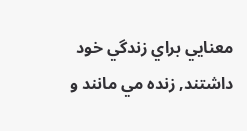معنايي براي زندگي خود داشتند, زنده مي مانند و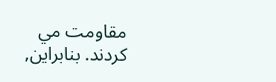مقاومت مي كردند. بنابراين,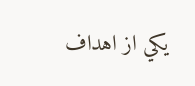يكي از اهداف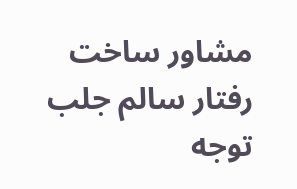مشاور ساخت رفتار سالم جلب توجه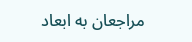مراجعان به ابعاد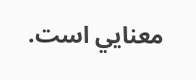معنايي است.